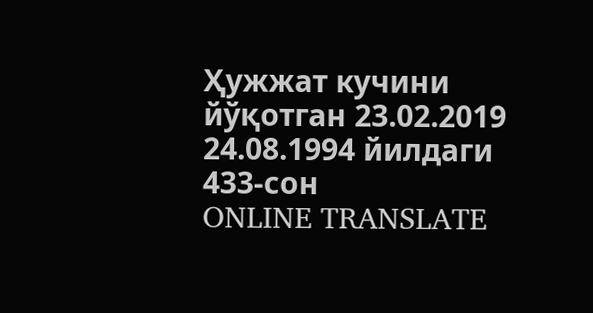Ҳужжат кучини йўқотган 23.02.2019 24.08.1994 йилдаги 433-сон
ONLINE TRANSLATE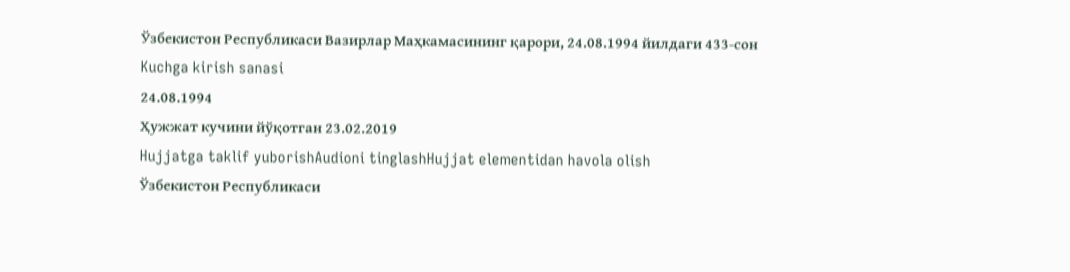Ўзбекистон Республикаси Вазирлар Маҳкамасининг қарори, 24.08.1994 йилдаги 433-сон
Kuchga kirish sanasi
24.08.1994
Ҳужжат кучини йўқотган 23.02.2019
Hujjatga taklif yuborishAudioni tinglashHujjat elementidan havola olish
Ўзбекистон Республикаси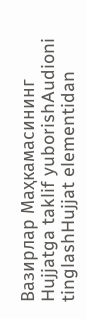Вазирлар Маҳкамасининг
Hujjatga taklif yuborishAudioni tinglashHujjat elementidan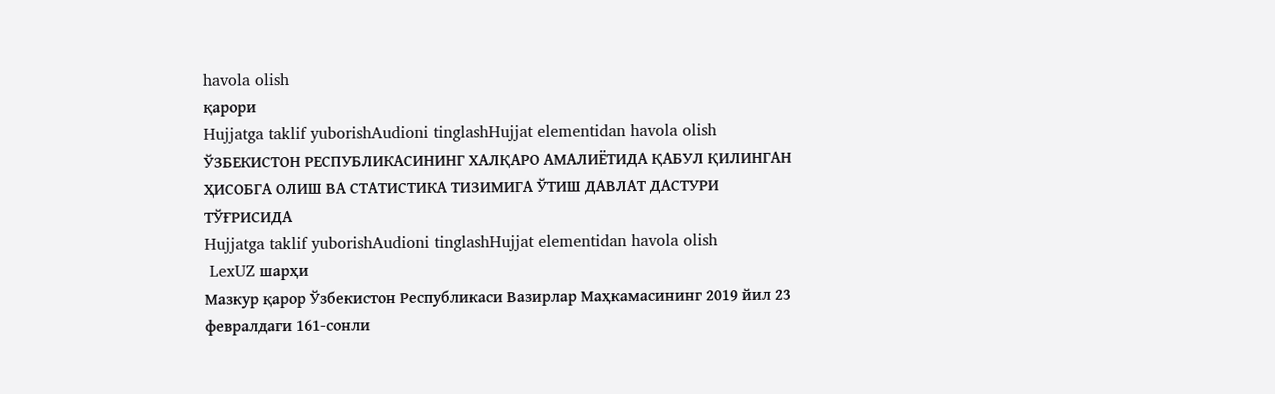havola olish
қарори
Hujjatga taklif yuborishAudioni tinglashHujjat elementidan havola olish
ЎЗБЕКИСТОН РЕСПУБЛИКАСИНИНГ ХАЛҚАРО АМАЛИЁТИДА ҚАБУЛ ҚИЛИНГАН ҲИСОБГА ОЛИШ ВА СТАТИСТИКА ТИЗИМИГА ЎТИШ ДАВЛАТ ДАСТУРИ ТЎҒРИСИДА
Hujjatga taklif yuborishAudioni tinglashHujjat elementidan havola olish
 LexUZ шарҳи
Мазкур қарор Ўзбекистон Республикаси Вазирлар Маҳкамасининг 2019 йил 23 февралдаги 161-сонли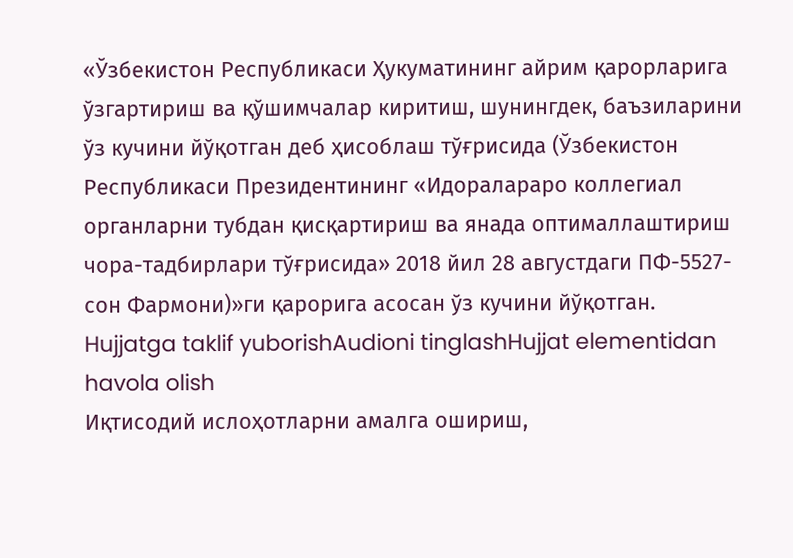«Ўзбекистон Республикаси Ҳукуматининг айрим қарорларига ўзгартириш ва қўшимчалар киритиш, шунингдек, баъзиларини ўз кучини йўқотган деб ҳисоблаш тўғрисида (Ўзбекистон Республикаси Президентининг «Идоралараро коллегиал органларни тубдан қисқартириш ва янада оптималлаштириш чора-тадбирлари тўғрисида» 2018 йил 28 августдаги ПФ-5527-сон Фармони)»ги қарорига асосан ўз кучини йўқотган.
Hujjatga taklif yuborishAudioni tinglashHujjat elementidan havola olish
Иқтисодий ислоҳотларни амалга ошириш,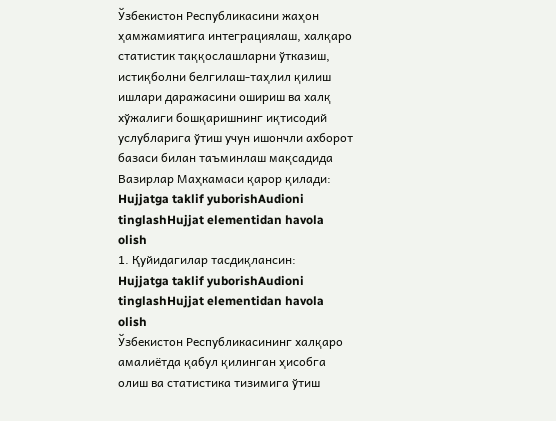Ўзбекистон Республикасини жаҳон ҳамжамиятига интеграциялаш, халқаро статистик таққослашларни ўтказиш, истиқболни белгилаш-таҳлил қилиш ишлари даражасини ошириш ва халқ хўжалиги бошқаришнинг иқтисодий услубларига ўтиш учун ишончли ахборот базаси билан таъминлаш мақсадида Вазирлар Маҳкамаси қарор қилади:
Hujjatga taklif yuborishAudioni tinglashHujjat elementidan havola olish
1. Қуйидагилар тасдиқлансин:
Hujjatga taklif yuborishAudioni tinglashHujjat elementidan havola olish
Ўзбекистон Республикасининг халқаро амалиётда қабул қилинган ҳисобга олиш ва статистика тизимига ўтиш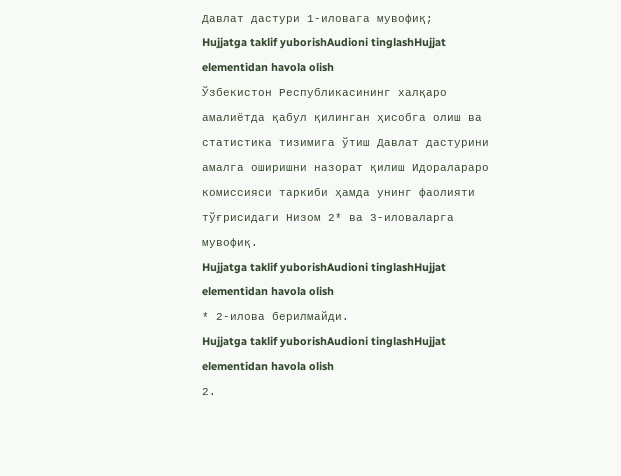Давлат дастури 1-иловага мувофиқ;
Hujjatga taklif yuborishAudioni tinglashHujjat elementidan havola olish
Ўзбекистон Республикасининг халқаро амалиётда қабул қилинган ҳисобга олиш ва статистика тизимига ўтиш Давлат дастурини амалга оширишни назорат қилиш Идоралараро комиссияси таркиби ҳамда унинг фаолияти тўғрисидаги Низом 2* ва 3-иловаларга мувофиқ.
Hujjatga taklif yuborishAudioni tinglashHujjat elementidan havola olish
* 2-илова берилмайди.
Hujjatga taklif yuborishAudioni tinglashHujjat elementidan havola olish
2.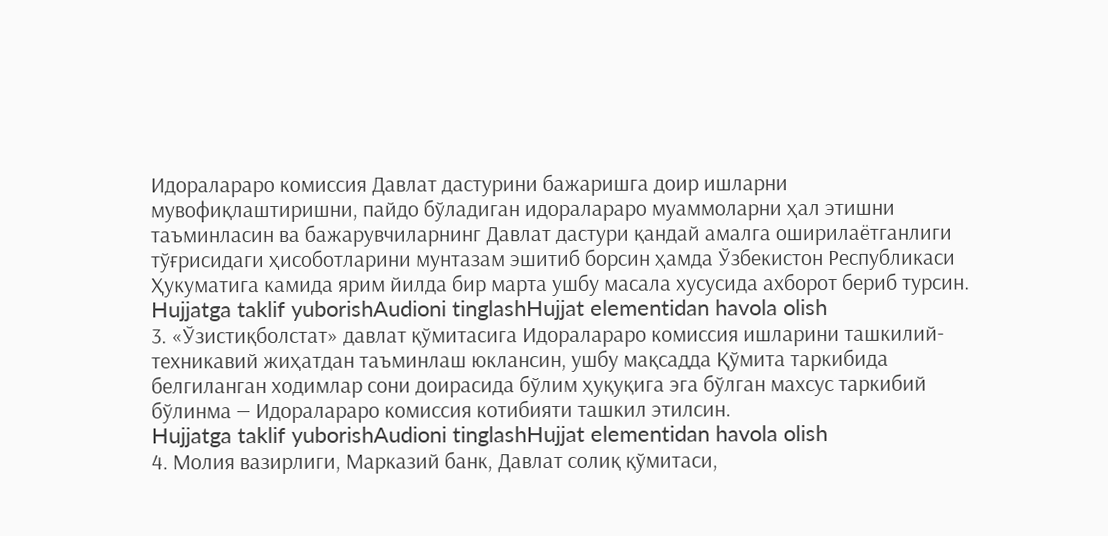Идоралараро комиссия Давлат дастурини бажаришга доир ишларни мувофиқлаштиришни, пайдо бўладиган идоралараро муаммоларни ҳал этишни таъминласин ва бажарувчиларнинг Давлат дастури қандай амалга оширилаётганлиги тўғрисидаги ҳисоботларини мунтазам эшитиб борсин ҳамда Ўзбекистон Республикаси Ҳукуматига камида ярим йилда бир марта ушбу масала хусусида ахборот бериб турсин.
Hujjatga taklif yuborishAudioni tinglashHujjat elementidan havola olish
3. «Ўзистиқболстат» давлат қўмитасига Идоралараро комиссия ишларини ташкилий-техникавий жиҳатдан таъминлаш юклансин, ушбу мақсадда Қўмита таркибида белгиланган ходимлар сони доирасида бўлим ҳуқуқига эга бўлган махсус таркибий бўлинма — Идоралараро комиссия котибияти ташкил этилсин.
Hujjatga taklif yuborishAudioni tinglashHujjat elementidan havola olish
4. Молия вазирлиги, Марказий банк, Давлат солиқ қўмитаси,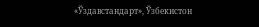«Ўздавстандарт», Ўзбекистон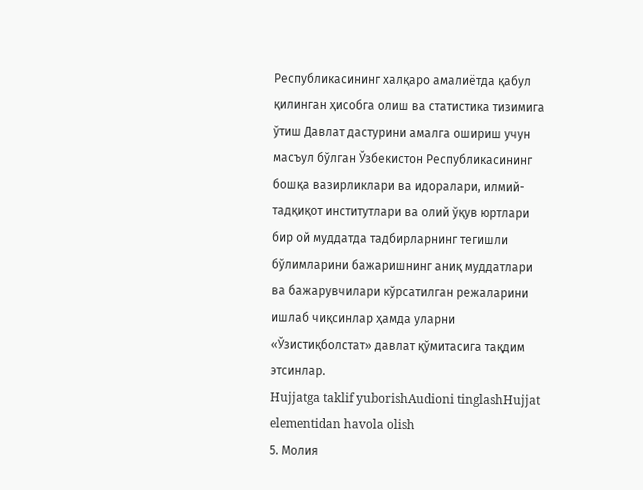Республикасининг халқаро амалиётда қабул қилинган ҳисобга олиш ва статистика тизимига ўтиш Давлат дастурини амалга ошириш учун масъул бўлган Ўзбекистон Республикасининг бошқа вазирликлари ва идоралари, илмий-тадқиқот институтлари ва олий ўқув юртлари бир ой муддатда тадбирларнинг тегишли бўлимларини бажаришнинг аниқ муддатлари ва бажарувчилари кўрсатилган режаларини ишлаб чиқсинлар ҳамда уларни «Ўзистиқболстат» давлат қўмитасига тақдим этсинлар.
Hujjatga taklif yuborishAudioni tinglashHujjat elementidan havola olish
5. Молия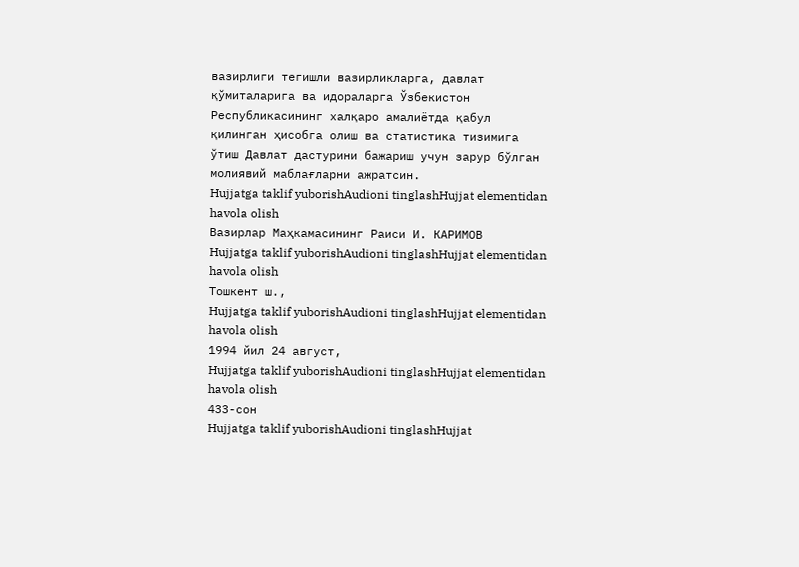вазирлиги тегишли вазирликларга, давлат қўмиталарига ва идораларга Ўзбекистон Республикасининг халқаро амалиётда қабул қилинган ҳисобга олиш ва статистика тизимига ўтиш Давлат дастурини бажариш учун зарур бўлган молиявий маблағларни ажратсин.
Hujjatga taklif yuborishAudioni tinglashHujjat elementidan havola olish
Вазирлар Маҳкамасининг Раиси И. КАРИМОВ
Hujjatga taklif yuborishAudioni tinglashHujjat elementidan havola olish
Тошкент ш.,
Hujjatga taklif yuborishAudioni tinglashHujjat elementidan havola olish
1994 йил 24 август,
Hujjatga taklif yuborishAudioni tinglashHujjat elementidan havola olish
433-сон
Hujjatga taklif yuborishAudioni tinglashHujjat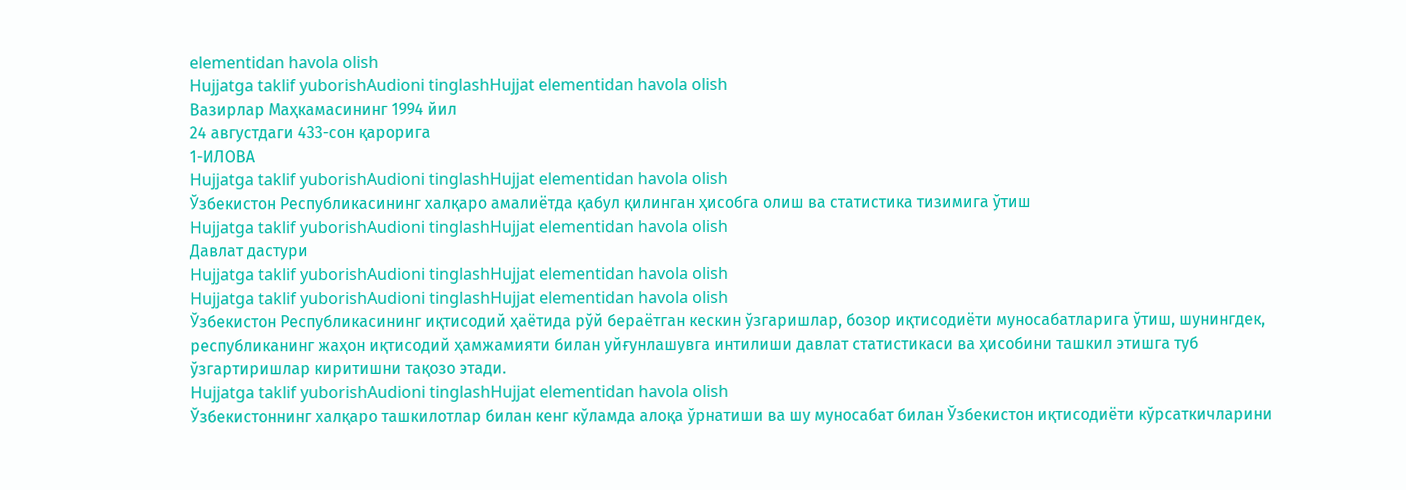elementidan havola olish
Hujjatga taklif yuborishAudioni tinglashHujjat elementidan havola olish
Вазирлар Маҳкамасининг 1994 йил
24 августдаги 433-сон қарорига
1-ИЛОВА
Hujjatga taklif yuborishAudioni tinglashHujjat elementidan havola olish
Ўзбекистон Республикасининг халқаро амалиётда қабул қилинган ҳисобга олиш ва статистика тизимига ўтиш
Hujjatga taklif yuborishAudioni tinglashHujjat elementidan havola olish
Давлат дастури
Hujjatga taklif yuborishAudioni tinglashHujjat elementidan havola olish
Hujjatga taklif yuborishAudioni tinglashHujjat elementidan havola olish
Ўзбекистон Республикасининг иқтисодий ҳаётида рўй бераётган кескин ўзгаришлар, бозор иқтисодиёти муносабатларига ўтиш, шунингдек, республиканинг жаҳон иқтисодий ҳамжамияти билан уйғунлашувга интилиши давлат статистикаси ва ҳисобини ташкил этишга туб ўзгартиришлар киритишни тақозо этади.
Hujjatga taklif yuborishAudioni tinglashHujjat elementidan havola olish
Ўзбекистоннинг халқаро ташкилотлар билан кенг кўламда алоқа ўрнатиши ва шу муносабат билан Ўзбекистон иқтисодиёти кўрсаткичларини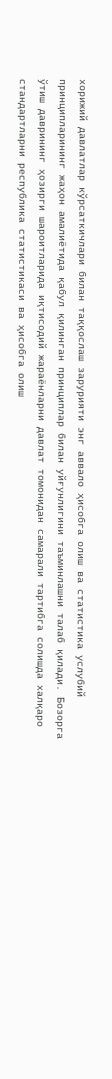хорижий давлатлар кўрсаткичлари билан таққослаш зарурияти энг аввало ҳисобга олиш ва статистика услубий принципларининг жаҳон амалиётида қабул қилинган принциплар билан уйғунлигини таъминлашни талаб қилади. Бозорга ўтиш даврининг ҳозирги шароитларида иқтисодий жараёнларни давлат томонидан самарали тартибга солишда халқаро стандартларни республика статистикаси ва ҳисобга олиш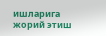ишларига жорий этиш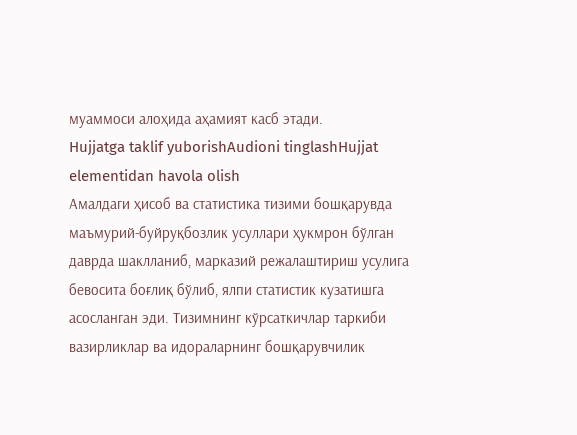муаммоси алоҳида аҳамият касб этади.
Hujjatga taklif yuborishAudioni tinglashHujjat elementidan havola olish
Амалдаги ҳисоб ва статистика тизими бошқарувда маъмурий-буйруқбозлик усуллари ҳукмрон бўлган даврда шаклланиб, марказий режалаштириш усулига бевосита боғлиқ бўлиб, ялпи статистик кузатишга асосланган эди. Тизимнинг кўрсаткичлар таркиби вазирликлар ва идораларнинг бошқарувчилик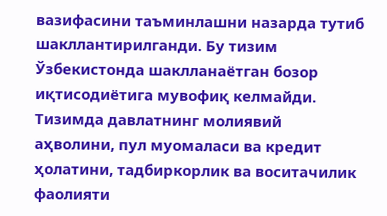вазифасини таъминлашни назарда тутиб шакллантирилганди. Бу тизим Ўзбекистонда шаклланаётган бозор иқтисодиётига мувофиқ келмайди. Тизимда давлатнинг молиявий аҳволини, пул муомаласи ва кредит ҳолатини, тадбиркорлик ва воситачилик фаолияти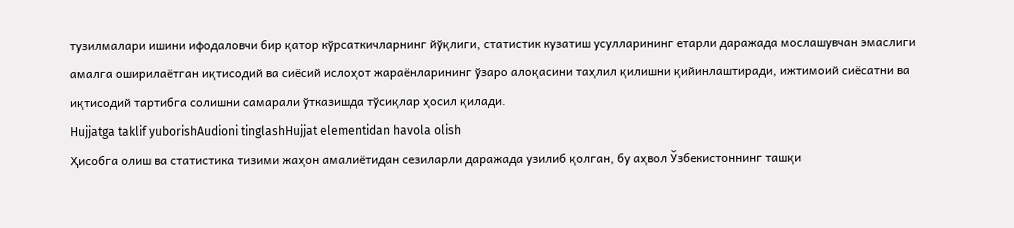тузилмалари ишини ифодаловчи бир қатор кўрсаткичларнинг йўқлиги, статистик кузатиш усулларининг етарли даражада мослашувчан эмаслиги амалга оширилаётган иқтисодий ва сиёсий ислоҳот жараёнларининг ўзаро алоқасини таҳлил қилишни қийинлаштиради, ижтимоий сиёсатни ва иқтисодий тартибга солишни самарали ўтказишда тўсиқлар ҳосил қилади.
Hujjatga taklif yuborishAudioni tinglashHujjat elementidan havola olish
Ҳисобга олиш ва статистика тизими жаҳон амалиётидан сезиларли даражада узилиб қолган, бу аҳвол Ўзбекистоннинг ташқи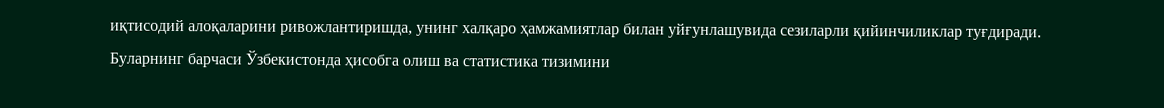иқтисодий алоқаларини ривожлантиришда, унинг халқаро ҳамжамиятлар билан уйғунлашувида сезиларли қийинчиликлар туғдиради. Буларнинг барчаси Ўзбекистонда ҳисобга олиш ва статистика тизимини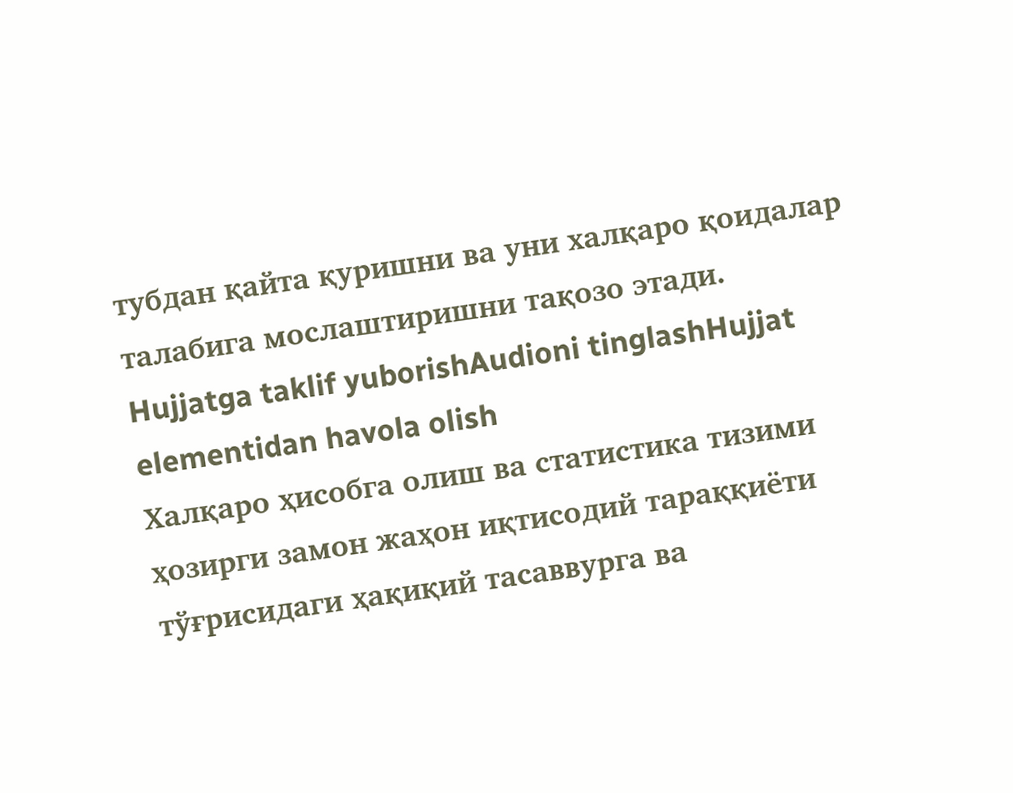тубдан қайта қуришни ва уни халқаро қоидалар талабига мослаштиришни тақозо этади.
Hujjatga taklif yuborishAudioni tinglashHujjat elementidan havola olish
Халқаро ҳисобга олиш ва статистика тизими ҳозирги замон жаҳон иқтисодий тараққиёти тўғрисидаги ҳақиқий тасаввурга ва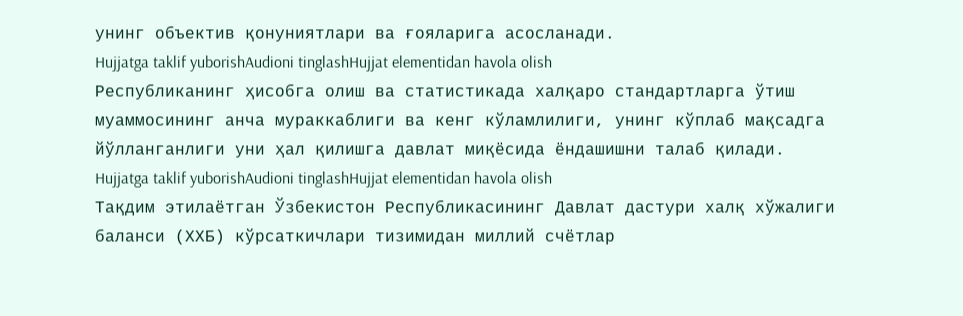унинг объектив қонуниятлари ва ғояларига асосланади.
Hujjatga taklif yuborishAudioni tinglashHujjat elementidan havola olish
Республиканинг ҳисобга олиш ва статистикада халқаро стандартларга ўтиш муаммосининг анча мураккаблиги ва кенг кўламлилиги, унинг кўплаб мақсадга йўлланганлиги уни ҳал қилишга давлат миқёсида ёндашишни талаб қилади.
Hujjatga taklif yuborishAudioni tinglashHujjat elementidan havola olish
Тақдим этилаётган Ўзбекистон Республикасининг Давлат дастури халқ хўжалиги баланси (ХХБ) кўрсаткичлари тизимидан миллий счётлар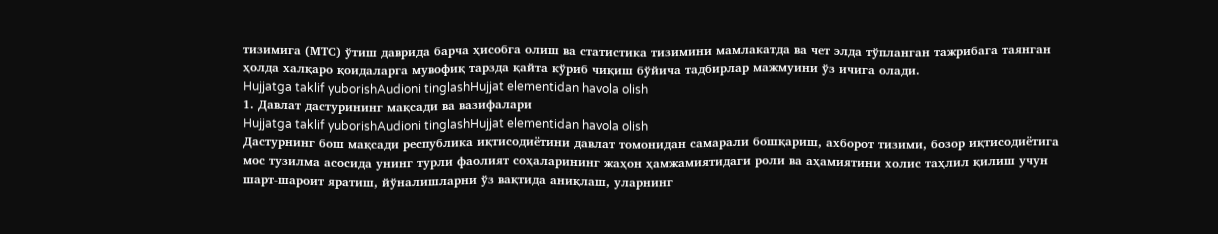тизимига (МТС) ўтиш даврида барча ҳисобга олиш ва статистика тизимини мамлакатда ва чет элда тўпланган тажрибага таянган ҳолда халқаро қоидаларга мувофиқ тарзда қайта кўриб чиқиш бўйича тадбирлар мажмуини ўз ичига олади.
Hujjatga taklif yuborishAudioni tinglashHujjat elementidan havola olish
1. Давлат дастурининг мақсади ва вазифалари
Hujjatga taklif yuborishAudioni tinglashHujjat elementidan havola olish
Дастурнинг бош мақсади республика иқтисодиётини давлат томонидан самарали бошқариш, ахборот тизими, бозор иқтисодиётига мос тузилма асосида унинг турли фаолият соҳаларининг жаҳон ҳамжамиятидаги роли ва аҳамиятини холис таҳлил қилиш учун шарт-шароит яратиш, йўналишларни ўз вақтида аниқлаш, уларнинг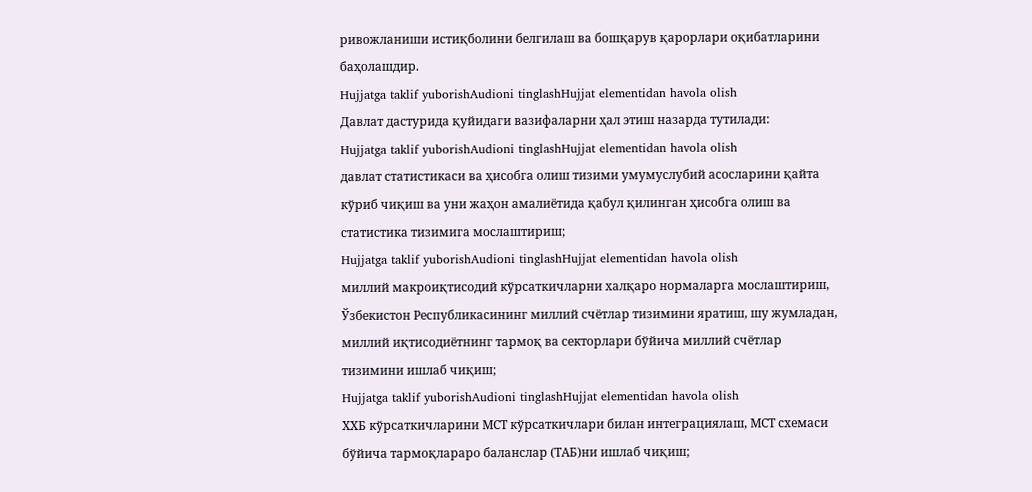ривожланиши истиқболини белгилаш ва бошқарув қарорлари оқибатларини баҳолашдир.
Hujjatga taklif yuborishAudioni tinglashHujjat elementidan havola olish
Давлат дастурида қуйидаги вазифаларни ҳал этиш назарда тутилади:
Hujjatga taklif yuborishAudioni tinglashHujjat elementidan havola olish
давлат статистикаси ва ҳисобга олиш тизими умумуслубий асосларини қайта кўриб чиқиш ва уни жаҳон амалиётида қабул қилинган ҳисобга олиш ва статистика тизимига мослаштириш;
Hujjatga taklif yuborishAudioni tinglashHujjat elementidan havola olish
миллий макроиқтисодий кўрсаткичларни халқаро нормаларга мослаштириш, Ўзбекистон Республикасининг миллий счётлар тизимини яратиш, шу жумладан, миллий иқтисодиётнинг тармоқ ва секторлари бўйича миллий счётлар тизимини ишлаб чиқиш;
Hujjatga taklif yuborishAudioni tinglashHujjat elementidan havola olish
XXБ кўрсаткичларини МСТ кўрсаткичлари билан интеграциялаш, МСТ схемаси бўйича тармоқлараро баланслар (ТАБ)ни ишлаб чиқиш;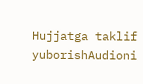Hujjatga taklif yuborishAudioni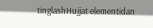tinglashHujjat elementidan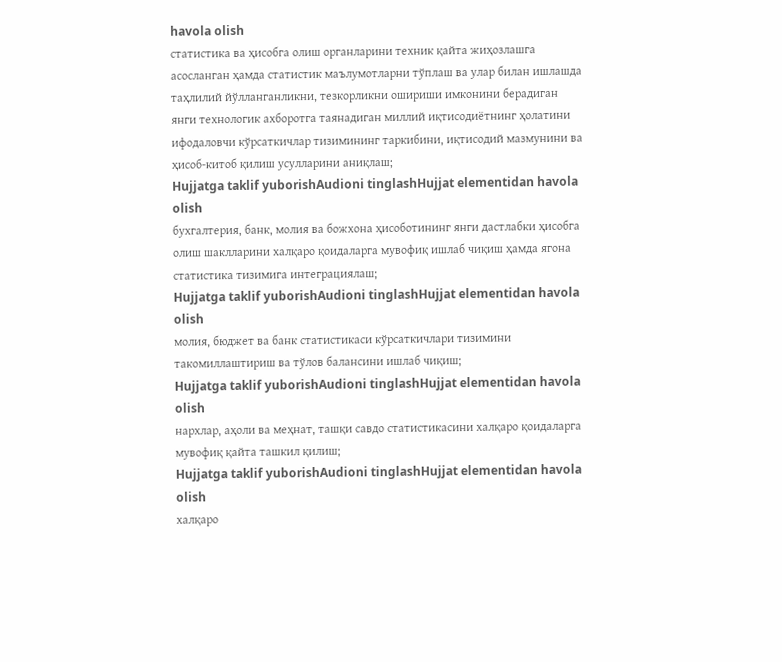havola olish
статистика ва ҳисобга олиш органларини техник қайта жиҳозлашга асосланган ҳамда статистик маълумотларни тўплаш ва улар билан ишлашда таҳлилий йўлланганликни, тезкорликни ошириши имконини берадиган янги технологик ахборотга таянадиган миллий иқтисодиётнинг ҳолатини ифодаловчи кўрсаткичлар тизимининг таркибини, иқтисодий мазмунини ва ҳисоб-китоб қилиш усулларини аниқлаш;
Hujjatga taklif yuborishAudioni tinglashHujjat elementidan havola olish
бухгалтерия, банк, молия ва божхона ҳисоботининг янги дастлабки ҳисобга олиш шаклларини халқаро қоидаларга мувофиқ ишлаб чиқиш ҳамда ягона статистика тизимига интеграциялаш;
Hujjatga taklif yuborishAudioni tinglashHujjat elementidan havola olish
молия, бюджет ва банк статистикаси кўрсаткичлари тизимини такомиллаштириш ва тўлов балансини ишлаб чиқиш;
Hujjatga taklif yuborishAudioni tinglashHujjat elementidan havola olish
нархлар, аҳоли ва меҳнат, ташқи савдо статистикасини халқаро қоидаларга мувофиқ қайта ташкил қилиш;
Hujjatga taklif yuborishAudioni tinglashHujjat elementidan havola olish
халқаро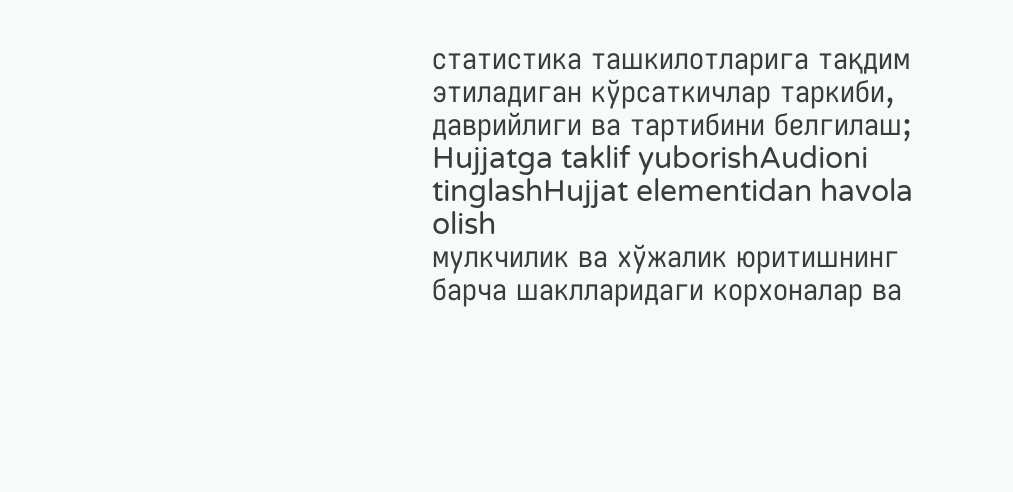статистика ташкилотларига тақдим этиладиган кўрсаткичлар таркиби, даврийлиги ва тартибини белгилаш;
Hujjatga taklif yuborishAudioni tinglashHujjat elementidan havola olish
мулкчилик ва хўжалик юритишнинг барча шаклларидаги корхоналар ва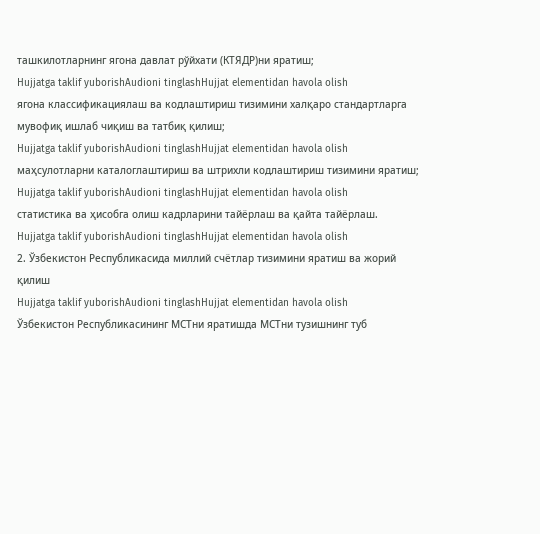ташкилотларнинг ягона давлат рўйхати (КТЯДР)ни яратиш;
Hujjatga taklif yuborishAudioni tinglashHujjat elementidan havola olish
ягона классификациялаш ва кодлаштириш тизимини халқаро стандартларга мувофиқ ишлаб чиқиш ва татбиқ қилиш;
Hujjatga taklif yuborishAudioni tinglashHujjat elementidan havola olish
маҳсулотларни каталоглаштириш ва штрихли кодлаштириш тизимини яратиш;
Hujjatga taklif yuborishAudioni tinglashHujjat elementidan havola olish
статистика ва ҳисобга олиш кадрларини тайёрлаш ва қайта тайёрлаш.
Hujjatga taklif yuborishAudioni tinglashHujjat elementidan havola olish
2. Ўзбекистон Республикасида миллий счётлар тизимини яратиш ва жорий қилиш
Hujjatga taklif yuborishAudioni tinglashHujjat elementidan havola olish
Ўзбекистон Республикасининг МСТни яратишда МСТни тузишнинг туб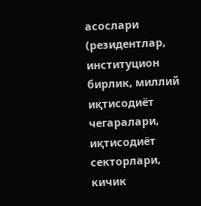асослари (резидентлар, институцион бирлик, миллий иқтисодиёт чегаралари, иқтисодиёт секторлари, кичик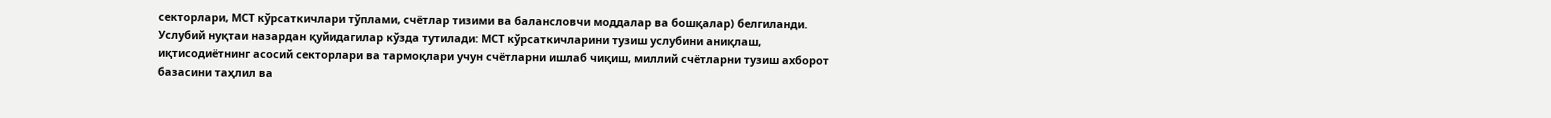секторлари, МСТ кўрсаткичлари тўплами, счётлар тизими ва балансловчи моддалар ва бошқалар) белгиланди. Услубий нуқтаи назардан қуйидагилар кўзда тутилади: МСТ кўрсаткичларини тузиш услубини аниқлаш, иқтисодиётнинг асосий секторлари ва тармоқлари учун счётларни ишлаб чиқиш, миллий счётларни тузиш ахборот базасини таҳлил ва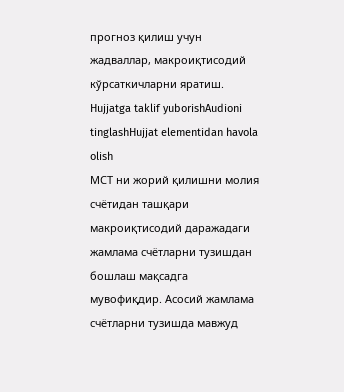прогноз қилиш учун жадваллар, макроиқтисодий кўрсаткичларни яратиш.
Hujjatga taklif yuborishAudioni tinglashHujjat elementidan havola olish
МСТ ни жорий қилишни молия счётидан ташқари макроиқтисодий даражадаги жамлама счётларни тузишдан бошлаш мақсадга мувофиқдир. Асосий жамлама счётларни тузишда мавжуд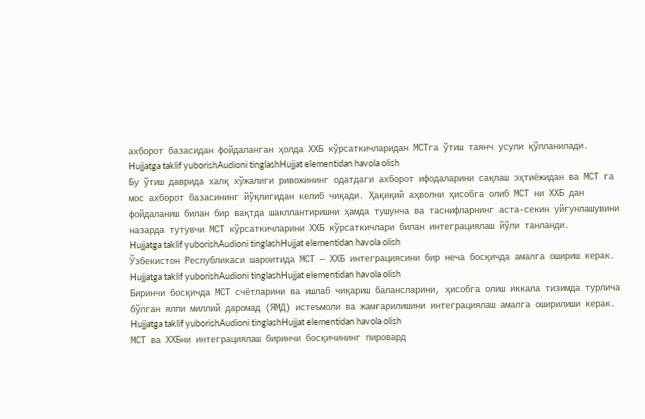ахборот базасидан фойдаланган ҳолда ХХБ кўрсаткичларидан МСТга ўтиш таянч усули қўлланилади.
Hujjatga taklif yuborishAudioni tinglashHujjat elementidan havola olish
Бу ўтиш даврида халқ хўжалиги ривожининг одатдаги ахборот ифодаларини сақлаш эҳтиёжидан ва МСТ га мос ахборот базасининг йўқлигидан келиб чиқади. Ҳақиқий аҳволни ҳисобга олиб МСТ ни ХХБ дан фойдаланиш билан бир вақтда шакллантиришни ҳамда тушунча ва таснифларнинг аста-секин уйғунлашувини назарда тутувчи МСТ кўрсаткичларини ХХБ кўрсаткичлари билан интеграциялаш йўли танланди.
Hujjatga taklif yuborishAudioni tinglashHujjat elementidan havola olish
Ўзбекистон Республикаси шароитида МСТ — ХХБ интеграциясини бир неча босқичда амалга ошириш керак.
Hujjatga taklif yuborishAudioni tinglashHujjat elementidan havola olish
Биринчи босқичда МСТ счётларини ва ишлаб чиқариш балансларини, ҳисобга олиш иккала тизимда турлича бўлган ялпи миллий даромад (ЯМД) истеъмоли ва жамғарилишини интеграциялаш амалга оширилиши керак.
Hujjatga taklif yuborishAudioni tinglashHujjat elementidan havola olish
МСТ ва ХХБни интеграциялаш биринчи босқичининг пировард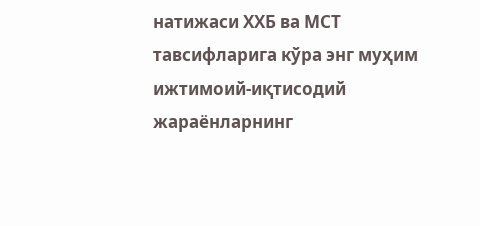натижаси ХХБ ва МСТ тавсифларига кўра энг муҳим ижтимоий-иқтисодий жараёнларнинг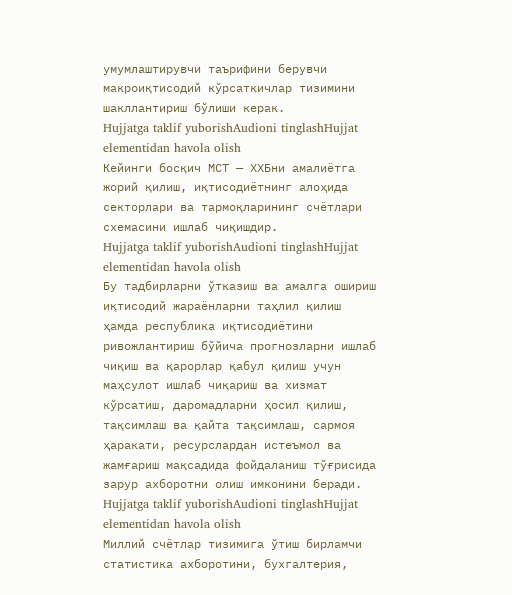умумлаштирувчи таърифини берувчи макроиқтисодий кўрсаткичлар тизимини шакллантириш бўлиши керак.
Hujjatga taklif yuborishAudioni tinglashHujjat elementidan havola olish
Кейинги босқич МСТ — ХХБни амалиётга жорий қилиш, иқтисодиётнинг алоҳида секторлари ва тармоқларининг счётлари схемасини ишлаб чиқишдир.
Hujjatga taklif yuborishAudioni tinglashHujjat elementidan havola olish
Бу тадбирларни ўтказиш ва амалга ошириш иқтисодий жараёнларни таҳлил қилиш ҳамда республика иқтисодиётини ривожлантириш бўйича прогнозларни ишлаб чиқиш ва қарорлар қабул қилиш учун маҳсулот ишлаб чиқариш ва хизмат кўрсатиш, даромадларни ҳосил қилиш, тақсимлаш ва қайта тақсимлаш, сармоя ҳаракати, ресурслардан истеъмол ва жамғариш мақсадида фойдаланиш тўғрисида зарур ахборотни олиш имконини беради.
Hujjatga taklif yuborishAudioni tinglashHujjat elementidan havola olish
Миллий счётлар тизимига ўтиш бирламчи статистика ахборотини, бухгалтерия,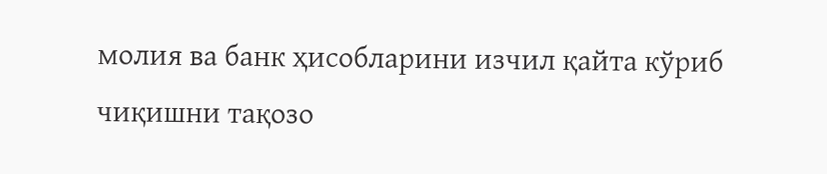молия ва банк ҳисобларини изчил қайта кўриб чиқишни тақозо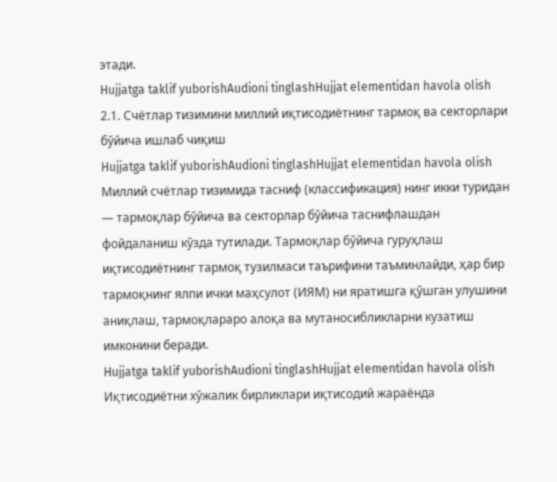этади.
Hujjatga taklif yuborishAudioni tinglashHujjat elementidan havola olish
2.1. Счётлар тизимини миллий иқтисодиётнинг тармоқ ва секторлари бўйича ишлаб чиқиш
Hujjatga taklif yuborishAudioni tinglashHujjat elementidan havola olish
Миллий счётлар тизимида тасниф (классификация) нинг икки туридан — тармоқлар бўйича ва секторлар бўйича таснифлашдан фойдаланиш кўзда тутилади. Тармоқлар бўйича гуруҳлаш иқтисодиётнинг тармоқ тузилмаси таърифини таъминлайди, ҳар бир тармоқнинг ялпи ички маҳсулот (ИЯМ) ни яратишга қўшган улушини аниқлаш, тармоқлараро алоқа ва мутаносибликларни кузатиш имконини беради.
Hujjatga taklif yuborishAudioni tinglashHujjat elementidan havola olish
Иқтисодиётни хўжалик бирликлари иқтисодий жараёнда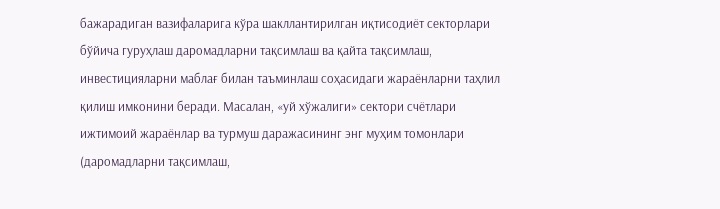бажарадиган вазифаларига кўра шакллантирилган иқтисодиёт секторлари бўйича гуруҳлаш даромадларни тақсимлаш ва қайта тақсимлаш, инвестицияларни маблағ билан таъминлаш соҳасидаги жараёнларни таҳлил қилиш имконини беради. Масалан, «уй хўжалиги» сектори счётлари ижтимоий жараёнлар ва турмуш даражасининг энг муҳим томонлари (даромадларни тақсимлаш,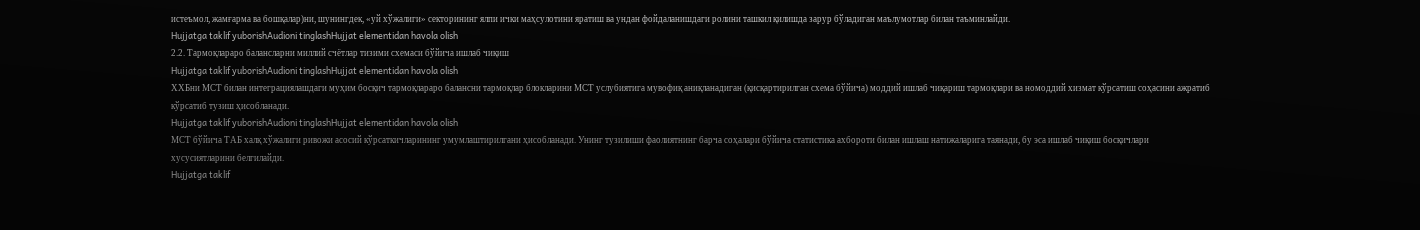истеъмол, жамғарма ва бошқалар)ни, шунингдек, «уй хўжалиги» секторининг ялпи ички маҳсулотини яратиш ва ундан фойдаланишдаги ролини ташкил қилишда зарур бўладиган маълумотлар билан таъминлайди.
Hujjatga taklif yuborishAudioni tinglashHujjat elementidan havola olish
2.2. Тармоқлараро балансларни миллий счётлар тизими схемаси бўйича ишлаб чиқиш
Hujjatga taklif yuborishAudioni tinglashHujjat elementidan havola olish
ХХБни МСТ билан интеграциялашдаги муҳим босқич тармоқлараро балансни тармоқлар блокларини МСТ услубиятига мувофиқ аниқланадиган (қисқартирилган схема бўйича) моддий ишлаб чиқариш тармоқлари ва номоддий хизмат кўрсатиш соҳасини ажратиб кўрсатиб тузиш ҳисобланади.
Hujjatga taklif yuborishAudioni tinglashHujjat elementidan havola olish
МСТ бўйича ТАБ халқ хўжалиги ривожи асосий кўрсаткичларининг умумлаштирилгани ҳисобланади. Унинг тузилиши фаолиятнинг барча соҳалари бўйича статистика ахбороти билан ишлаш натижаларига таянади, бу эса ишлаб чиқиш босқичлари хусусиятларини белгилайди.
Hujjatga taklif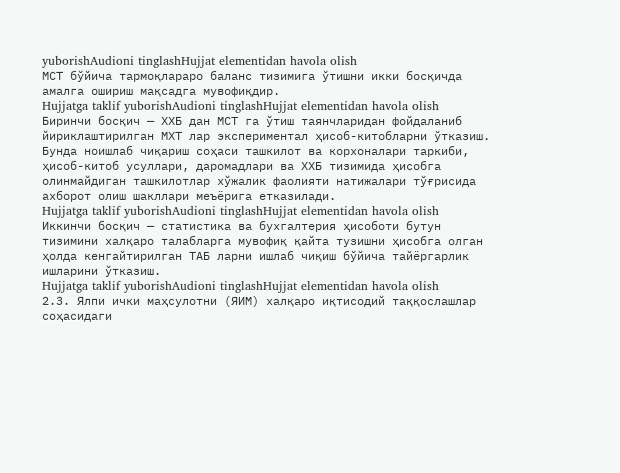yuborishAudioni tinglashHujjat elementidan havola olish
МСТ бўйича тармоқлараро баланс тизимига ўтишни икки босқичда амалга ошириш мақсадга мувофиқдир.
Hujjatga taklif yuborishAudioni tinglashHujjat elementidan havola olish
Биринчи босқич — ХХБ дан МСТ га ўтиш таянчларидан фойдаланиб йириклаштирилган МХТ лар экспериментал ҳисоб-китобларни ўтказиш. Бунда ноишлаб чиқариш соҳаси ташкилот ва корхоналари таркиби, ҳисоб-китоб усуллари, даромадлари ва ХХБ тизимида ҳисобга олинмайдиган ташкилотлар хўжалик фаолияти натижалари тўғрисида ахборот олиш шакллари меъёрига етказилади.
Hujjatga taklif yuborishAudioni tinglashHujjat elementidan havola olish
Иккинчи босқич — статистика ва бухгалтерия ҳисоботи бутун тизимини халқаро талабларга мувофиқ қайта тузишни ҳисобга олган ҳолда кенгайтирилган ТАБ ларни ишлаб чиқиш бўйича тайёргарлик ишларини ўтказиш.
Hujjatga taklif yuborishAudioni tinglashHujjat elementidan havola olish
2.3. Ялпи ички маҳсулотни (ЯИМ) халқаро иқтисодий таққослашлар соҳасидаги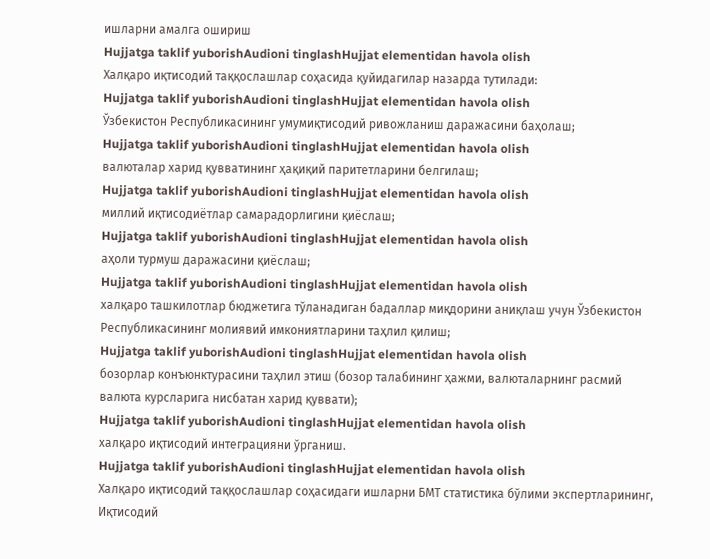ишларни амалга ошириш
Hujjatga taklif yuborishAudioni tinglashHujjat elementidan havola olish
Халқаро иқтисодий таққослашлар соҳасида қуйидагилар назарда тутилади:
Hujjatga taklif yuborishAudioni tinglashHujjat elementidan havola olish
Ўзбекистон Республикасининг умумиқтисодий ривожланиш даражасини баҳолаш;
Hujjatga taklif yuborishAudioni tinglashHujjat elementidan havola olish
валюталар харид қувватининг ҳақиқий паритетларини белгилаш;
Hujjatga taklif yuborishAudioni tinglashHujjat elementidan havola olish
миллий иқтисодиётлар самарадорлигини қиёслаш;
Hujjatga taklif yuborishAudioni tinglashHujjat elementidan havola olish
аҳоли турмуш даражасини қиёслаш;
Hujjatga taklif yuborishAudioni tinglashHujjat elementidan havola olish
халқаро ташкилотлар бюджетига тўланадиган бадаллар миқдорини аниқлаш учун Ўзбекистон Республикасининг молиявий имкониятларини таҳлил қилиш;
Hujjatga taklif yuborishAudioni tinglashHujjat elementidan havola olish
бозорлар конъюнктурасини таҳлил этиш (бозор талабининг ҳажми, валюталарнинг расмий валюта курсларига нисбатан харид қуввати);
Hujjatga taklif yuborishAudioni tinglashHujjat elementidan havola olish
халқаро иқтисодий интеграцияни ўрганиш.
Hujjatga taklif yuborishAudioni tinglashHujjat elementidan havola olish
Халқаро иқтисодий таққослашлар соҳасидаги ишларни БМТ статистика бўлими экспертларининг, Иқтисодий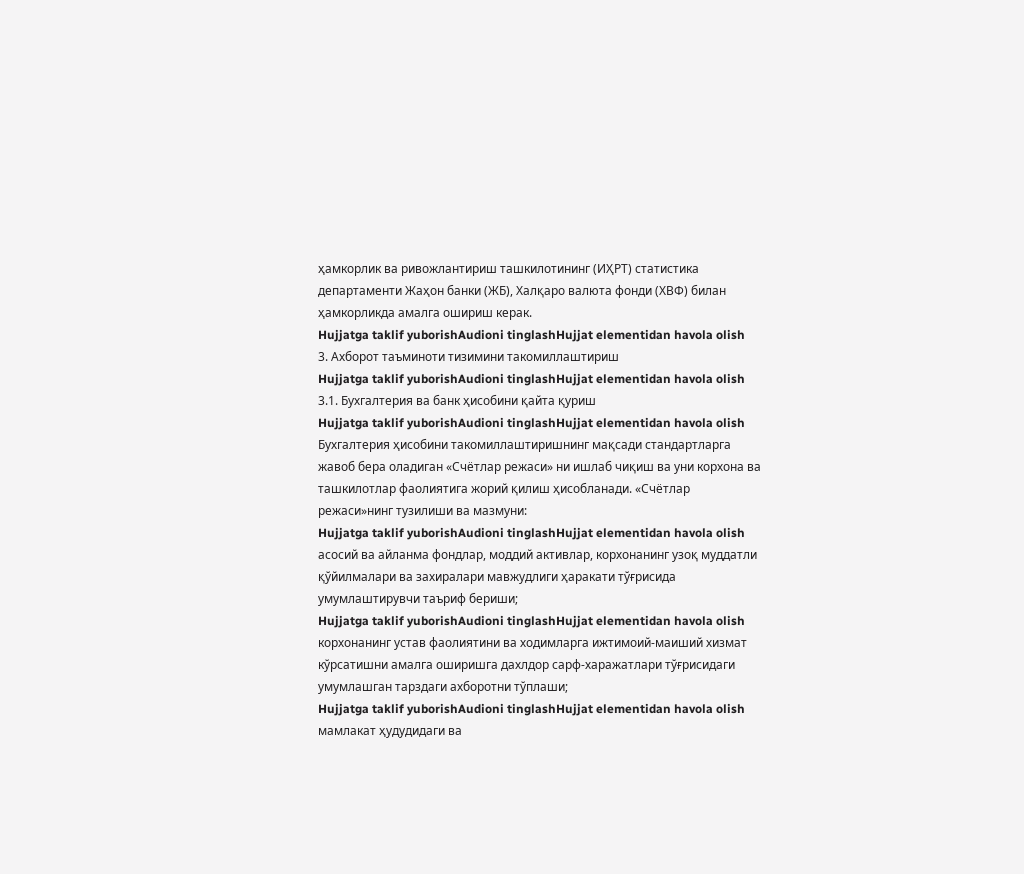ҳамкорлик ва ривожлантириш ташкилотининг (ИҲРТ) статистика департаменти Жаҳон банки (ЖБ), Халқаро валюта фонди (ХВФ) билан ҳамкорликда амалга ошириш керак.
Hujjatga taklif yuborishAudioni tinglashHujjat elementidan havola olish
3. Ахборот таъминоти тизимини такомиллаштириш
Hujjatga taklif yuborishAudioni tinglashHujjat elementidan havola olish
3.1. Бухгалтерия ва банк ҳисобини қайта қуриш
Hujjatga taklif yuborishAudioni tinglashHujjat elementidan havola olish
Бухгалтерия ҳисобини такомиллаштиришнинг мақсади стандартларга жавоб бера оладиган «Счётлар режаси» ни ишлаб чиқиш ва уни корхона ва ташкилотлар фаолиятига жорий қилиш ҳисобланади. «Счётлар режаси»нинг тузилиши ва мазмуни:
Hujjatga taklif yuborishAudioni tinglashHujjat elementidan havola olish
асосий ва айланма фондлар, моддий активлар, корхонанинг узоқ муддатли қўйилмалари ва захиралари мавжудлиги ҳаракати тўғрисида умумлаштирувчи таъриф бериши;
Hujjatga taklif yuborishAudioni tinglashHujjat elementidan havola olish
корхонанинг устав фаолиятини ва ходимларга ижтимоий-маиший хизмат кўрсатишни амалга оширишга дахлдор сарф-харажатлари тўғрисидаги умумлашган тарздаги ахборотни тўплаши;
Hujjatga taklif yuborishAudioni tinglashHujjat elementidan havola olish
мамлакат ҳудудидаги ва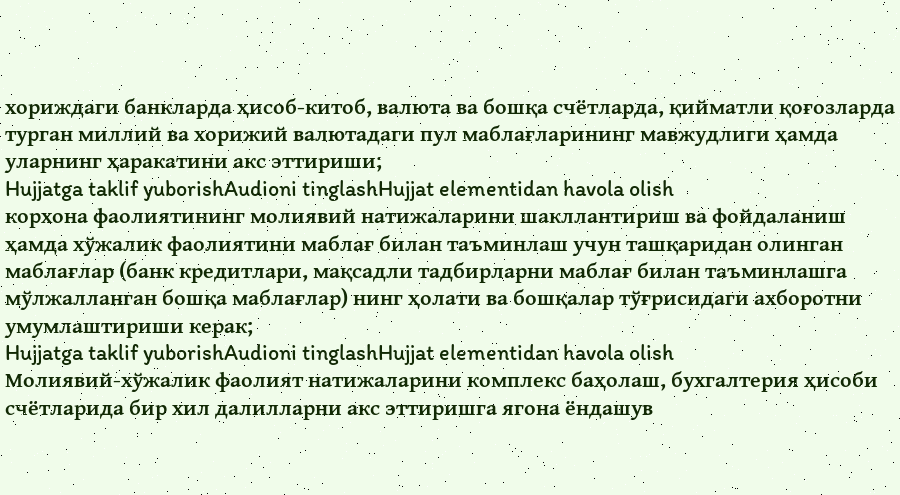хориждаги банкларда ҳисоб-китоб, валюта ва бошқа счётларда, қийматли қоғозларда турган миллий ва хорижий валютадаги пул маблағларининг мавжудлиги ҳамда уларнинг ҳаракатини акс эттириши;
Hujjatga taklif yuborishAudioni tinglashHujjat elementidan havola olish
корхона фаолиятининг молиявий натижаларини шакллантириш ва фойдаланиш ҳамда хўжалик фаолиятини маблағ билан таъминлаш учун ташқаридан олинган маблағлар (банк кредитлари, мақсадли тадбирларни маблағ билан таъминлашга мўлжалланган бошқа маблағлар) нинг ҳолати ва бошқалар тўғрисидаги ахборотни умумлаштириши керак;
Hujjatga taklif yuborishAudioni tinglashHujjat elementidan havola olish
Молиявий-хўжалик фаолият натижаларини комплекс баҳолаш, бухгалтерия ҳисоби счётларида бир хил далилларни акс эттиришга ягона ёндашув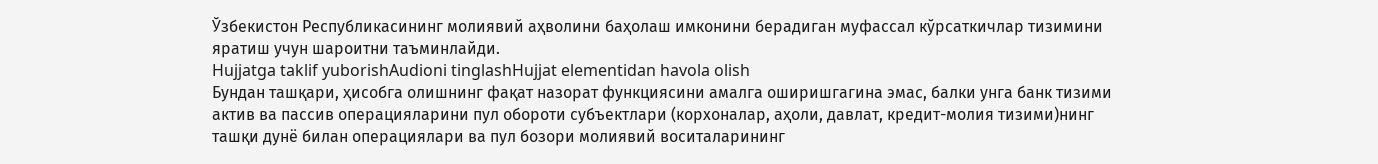Ўзбекистон Республикасининг молиявий аҳволини баҳолаш имконини берадиган муфассал кўрсаткичлар тизимини яратиш учун шароитни таъминлайди.
Hujjatga taklif yuborishAudioni tinglashHujjat elementidan havola olish
Бундан ташқари, ҳисобга олишнинг фақат назорат функциясини амалга оширишгагина эмас, балки унга банк тизими актив ва пассив операцияларини пул обороти субъектлари (корхоналар, аҳоли, давлат, кредит-молия тизими)нинг ташқи дунё билан операциялари ва пул бозори молиявий воситаларининг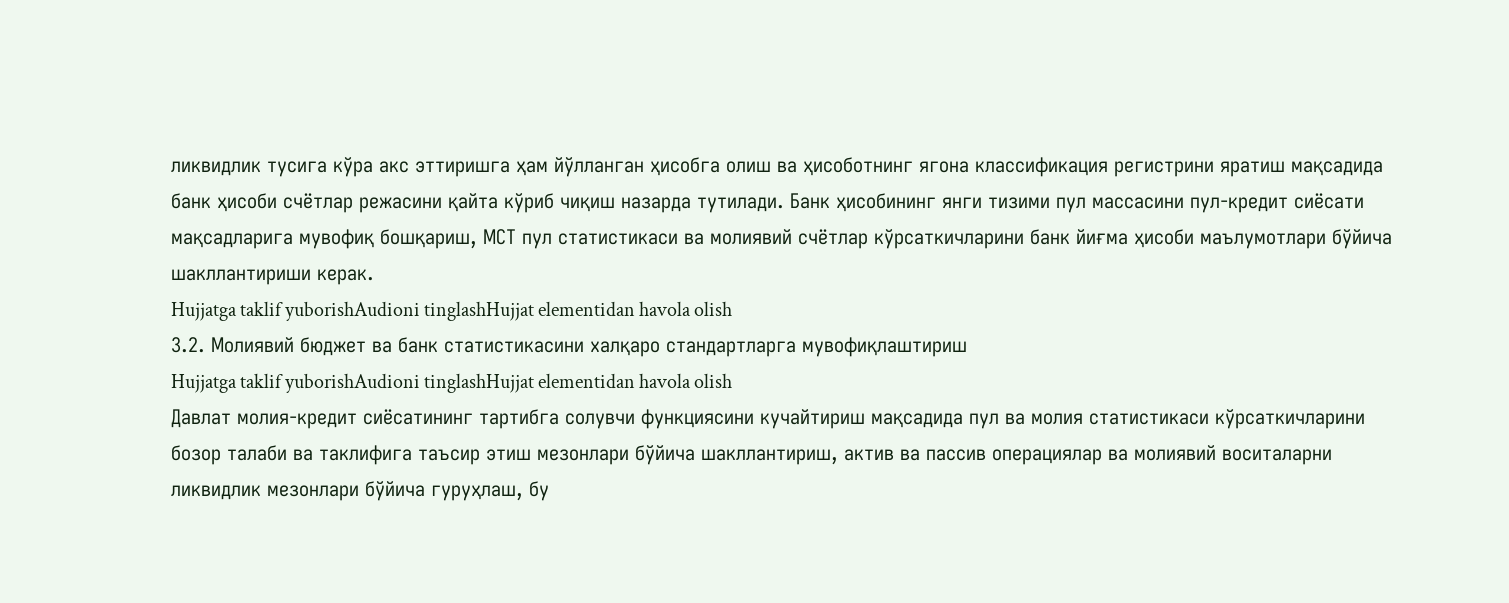ликвидлик тусига кўра акс эттиришга ҳам йўлланган ҳисобга олиш ва ҳисоботнинг ягона классификация регистрини яратиш мақсадида банк ҳисоби счётлар режасини қайта кўриб чиқиш назарда тутилади. Банк ҳисобининг янги тизими пул массасини пул-кредит сиёсати мақсадларига мувофиқ бошқариш, МСТ пул статистикаси ва молиявий счётлар кўрсаткичларини банк йиғма ҳисоби маълумотлари бўйича шакллантириши керак.
Hujjatga taklif yuborishAudioni tinglashHujjat elementidan havola olish
3.2. Молиявий бюджет ва банк статистикасини халқаро стандартларга мувофиқлаштириш
Hujjatga taklif yuborishAudioni tinglashHujjat elementidan havola olish
Давлат молия-кредит сиёсатининг тартибга солувчи функциясини кучайтириш мақсадида пул ва молия статистикаси кўрсаткичларини бозор талаби ва таклифига таъсир этиш мезонлари бўйича шакллантириш, актив ва пассив операциялар ва молиявий воситаларни ликвидлик мезонлари бўйича гуруҳлаш, бу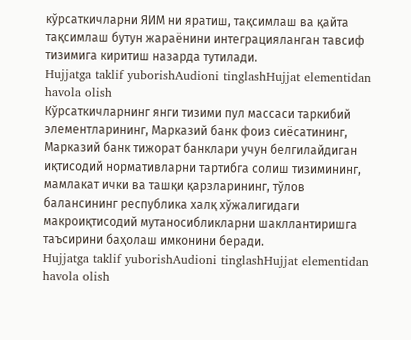кўрсаткичларни ЯИМ ни яратиш, тақсимлаш ва қайта тақсимлаш бутун жараёнини интеграцияланган тавсиф тизимига киритиш назарда тутилади.
Hujjatga taklif yuborishAudioni tinglashHujjat elementidan havola olish
Кўрсаткичларнинг янги тизими пул массаси таркибий элементларининг, Марказий банк фоиз сиёсатининг, Марказий банк тижорат банклари учун белгилайдиган иқтисодий нормативларни тартибга солиш тизимининг, мамлакат ички ва ташқи қарзларининг, тўлов балансининг республика халқ хўжалигидаги макроиқтисодий мутаносибликларни шакллантиришга таъсирини баҳолаш имконини беради.
Hujjatga taklif yuborishAudioni tinglashHujjat elementidan havola olish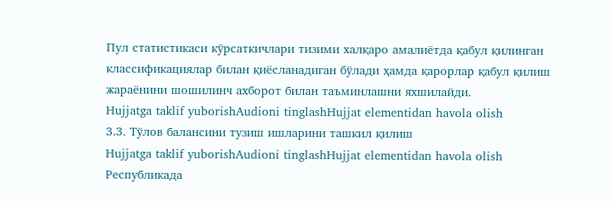Пул статистикаси кўрсаткичлари тизими халқаро амалиётда қабул қилинган классификациялар билан қиёсланадиган бўлади ҳамда қарорлар қабул қилиш жараёнини шошилинч ахборот билан таъминлашни яхшилайди.
Hujjatga taklif yuborishAudioni tinglashHujjat elementidan havola olish
3.3. Тўлов балансини тузиш ишларини ташкил қилиш
Hujjatga taklif yuborishAudioni tinglashHujjat elementidan havola olish
Республикада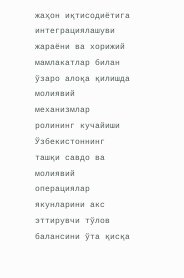жаҳон иқтисодиётига интеграциялашуви жараёни ва хорижий мамлакатлар билан ўзаро алоқа қилишда молиявий механизмлар ролининг кучайиши Ўзбекистоннинг ташқи савдо ва молиявий операциялар якунларини акс эттирувчи тўлов балансини ўта қисқа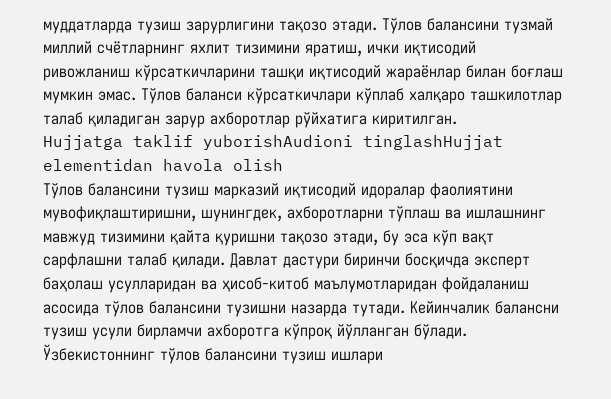муддатларда тузиш зарурлигини тақозо этади. Тўлов балансини тузмай миллий счётларнинг яхлит тизимини яратиш, ички иқтисодий ривожланиш кўрсаткичларини ташқи иқтисодий жараёнлар билан боғлаш мумкин эмас. Тўлов баланси кўрсаткичлари кўплаб халқаро ташкилотлар талаб қиладиган зарур ахборотлар рўйхатига киритилган.
Hujjatga taklif yuborishAudioni tinglashHujjat elementidan havola olish
Тўлов балансини тузиш марказий иқтисодий идоралар фаолиятини мувофиқлаштиришни, шунингдек, ахборотларни тўплаш ва ишлашнинг мавжуд тизимини қайта қуришни тақозо этади, бу эса кўп вақт сарфлашни талаб қилади. Давлат дастури биринчи босқичда эксперт баҳолаш усулларидан ва ҳисоб-китоб маълумотларидан фойдаланиш асосида тўлов балансини тузишни назарда тутади. Кейинчалик балансни тузиш усули бирламчи ахборотга кўпроқ йўлланган бўлади. Ўзбекистоннинг тўлов балансини тузиш ишлари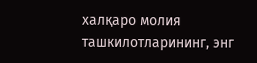халқаро молия ташкилотларининг, энг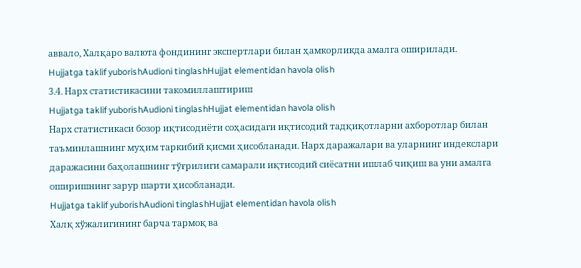аввало, Халқаро валюта фондининг экспертлари билан ҳамкорликда амалга оширилади.
Hujjatga taklif yuborishAudioni tinglashHujjat elementidan havola olish
3.4. Нарх статистикасини такомиллаштириш
Hujjatga taklif yuborishAudioni tinglashHujjat elementidan havola olish
Нарх статистикаси бозор иқтисодиёти соҳасидаги иқтисодий тадқиқотларни ахборотлар билан таъминлашнинг муҳим таркибий қисми ҳисобланади. Нарх даражалари ва уларнинг индекслари даражасини баҳолашнинг тўғрилиги самарали иқтисодий сиёсатни ишлаб чиқиш ва уни амалга оширишнинг зарур шарти ҳисобланади.
Hujjatga taklif yuborishAudioni tinglashHujjat elementidan havola olish
Халқ хўжалигининг барча тармоқ ва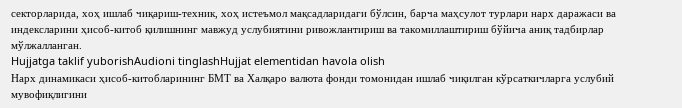секторларида, хоҳ ишлаб чиқариш-техник, хоҳ истеъмол мақсадларидаги бўлсин, барча маҳсулот турлари нарх даражаси ва индексларини ҳисоб-китоб қилишнинг мавжуд услубиятини ривожлантириш ва такомиллаштириш бўйича аниқ тадбирлар мўлжалланган.
Hujjatga taklif yuborishAudioni tinglashHujjat elementidan havola olish
Нарх динамикаси ҳисоб-китобларининг БМТ ва Халқаро валюта фонди томонидан ишлаб чиқилган кўрсаткичларга услубий мувофиқлигини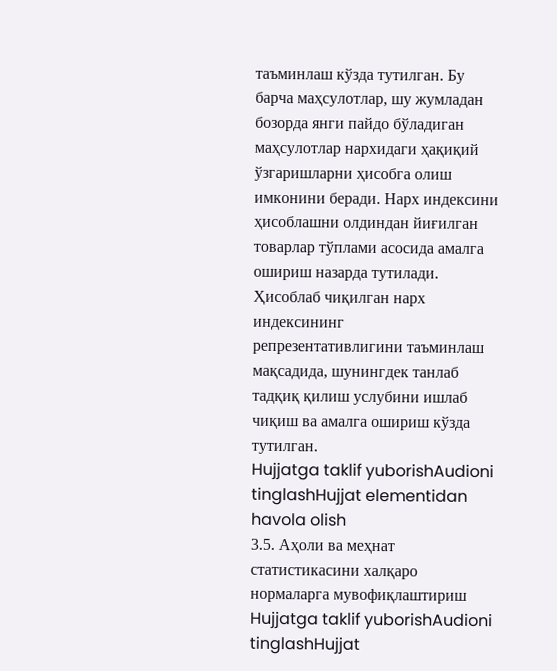таъминлаш кўзда тутилган. Бу барча маҳсулотлар, шу жумладан бозорда янги пайдо бўладиган маҳсулотлар нархидаги ҳақиқий ўзгаришларни ҳисобга олиш имконини беради. Нарх индексини ҳисоблашни олдиндан йиғилган товарлар тўплами асосида амалга ошириш назарда тутилади. Ҳисоблаб чиқилган нарх индексининг репрезентативлигини таъминлаш мақсадида, шунингдек танлаб тадқиқ қилиш услубини ишлаб чиқиш ва амалга ошириш кўзда тутилган.
Hujjatga taklif yuborishAudioni tinglashHujjat elementidan havola olish
3.5. Аҳоли ва меҳнат статистикасини халқаро нормаларга мувофиқлаштириш
Hujjatga taklif yuborishAudioni tinglashHujjat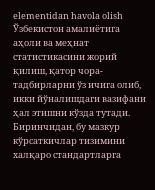elementidan havola olish
Ўзбекистон амалиётига аҳоли ва меҳнат статистикасини жорий қилиш, қатор чора-тадбирларни ўз ичига олиб, икки йўналишдаги вазифани ҳал этишни кўзда тутади. Биринчидан, бу мазкур кўрсаткичлар тизимини халқаро стандартларга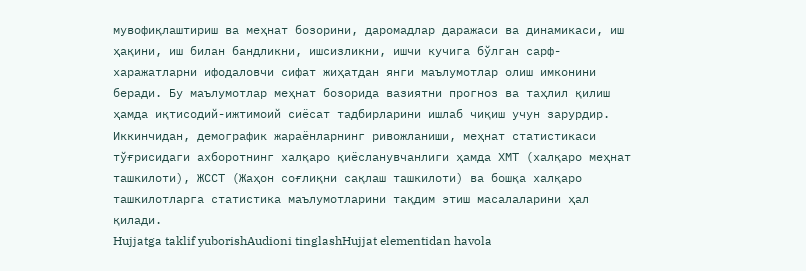мувофиқлаштириш ва меҳнат бозорини, даромадлар даражаси ва динамикаси, иш ҳақини, иш билан бандликни, ишсизликни, ишчи кучига бўлган сарф-харажатларни ифодаловчи сифат жиҳатдан янги маълумотлар олиш имконини беради. Бу маълумотлар меҳнат бозорида вазиятни прогноз ва таҳлил қилиш ҳамда иқтисодий-ижтимоий сиёсат тадбирларини ишлаб чиқиш учун зарурдир. Иккинчидан, демографик жараёнларнинг ривожланиши, меҳнат статистикаси тўғрисидаги ахборотнинг халқаро қиёсланувчанлиги ҳамда ХМТ (халқаро меҳнат ташкилоти), ЖССТ (Жаҳон соғлиқни сақлаш ташкилоти) ва бошқа халқаро ташкилотларга статистика маълумотларини тақдим этиш масалаларини ҳал қилади.
Hujjatga taklif yuborishAudioni tinglashHujjat elementidan havola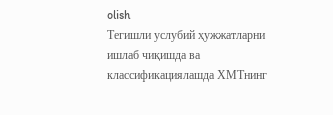olish
Тегишли услубий ҳужжатларни ишлаб чиқишда ва классификациялашда ХМТнинг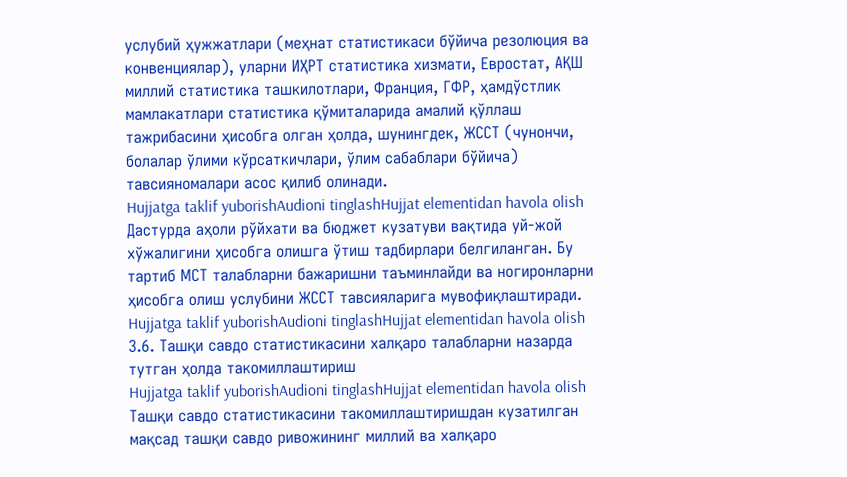услубий ҳужжатлари (меҳнат статистикаси бўйича резолюция ва конвенциялар), уларни ИҲРТ статистика хизмати, Евростат, АҚШ миллий статистика ташкилотлари, Франция, ГФР, ҳамдўстлик мамлакатлари статистика қўмиталарида амалий қўллаш тажрибасини ҳисобга олган ҳолда, шунингдек, ЖССТ (чунончи, болалар ўлими кўрсаткичлари, ўлим сабаблари бўйича) тавсияномалари асос қилиб олинади.
Hujjatga taklif yuborishAudioni tinglashHujjat elementidan havola olish
Дастурда аҳоли рўйхати ва бюджет кузатуви вақтида уй-жой хўжалигини ҳисобга олишга ўтиш тадбирлари белгиланган. Бу тартиб МСТ талабларни бажаришни таъминлайди ва ногиронларни ҳисобга олиш услубини ЖССТ тавсияларига мувофиқлаштиради.
Hujjatga taklif yuborishAudioni tinglashHujjat elementidan havola olish
3.6. Ташқи савдо статистикасини халқаро талабларни назарда тутган ҳолда такомиллаштириш
Hujjatga taklif yuborishAudioni tinglashHujjat elementidan havola olish
Ташқи савдо статистикасини такомиллаштиришдан кузатилган мақсад ташқи савдо ривожининг миллий ва халқаро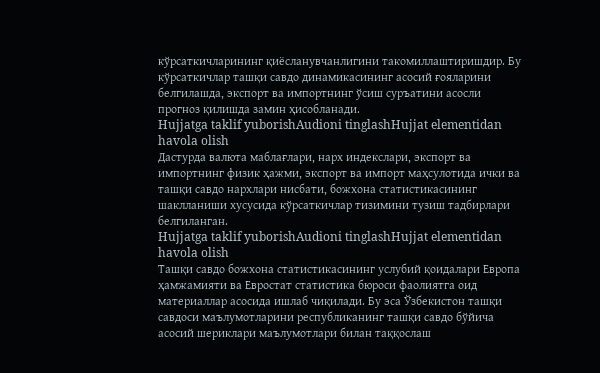кўрсаткичларининг қиёсланувчанлигини такомиллаштиришдир. Бу кўрсаткичлар ташқи савдо динамикасининг асосий ғояларини белгилашда, экспорт ва импортнинг ўсиш суръатини асосли прогноз қилишда замин ҳисобланади.
Hujjatga taklif yuborishAudioni tinglashHujjat elementidan havola olish
Дастурда валюта маблағлари, нарх индекслари, экспорт ва импортнинг физик ҳажми, экспорт ва импорт маҳсулотида ички ва ташқи савдо нархлари нисбати, божхона статистикасининг шаклланиши хусусида кўрсаткичлар тизимини тузиш тадбирлари белгиланган.
Hujjatga taklif yuborishAudioni tinglashHujjat elementidan havola olish
Ташқи савдо божхона статистикасининг услубий қоидалари Европа ҳамжамияти ва Евростат статистика бюроси фаолиятга оид материаллар асосида ишлаб чиқилади. Бу эса Ўзбекистон ташқи савдоси маълумотларини республиканинг ташқи савдо бўйича асосий шериклари маълумотлари билан таққослаш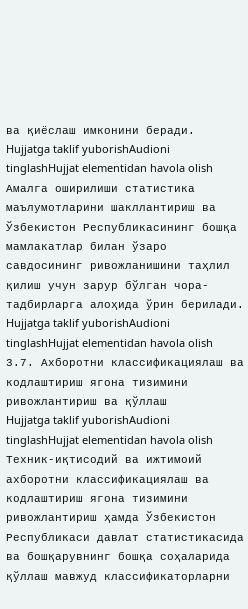ва қиёслаш имконини беради.
Hujjatga taklif yuborishAudioni tinglashHujjat elementidan havola olish
Амалга оширилиши статистика маълумотларини шакллантириш ва Ўзбекистон Республикасининг бошқа мамлакатлар билан ўзаро савдосининг ривожланишини таҳлил қилиш учун зарур бўлган чора-тадбирларга алоҳида ўрин берилади.
Hujjatga taklif yuborishAudioni tinglashHujjat elementidan havola olish
3.7. Ахборотни классификациялаш ва кодлаштириш ягона тизимини ривожлантириш ва қўллаш
Hujjatga taklif yuborishAudioni tinglashHujjat elementidan havola olish
Техник-иқтисодий ва ижтимоий ахборотни классификациялаш ва кодлаштириш ягона тизимини ривожлантириш ҳамда Ўзбекистон Республикаси давлат статистикасида ва бошқарувнинг бошқа соҳаларида қўллаш мавжуд классификаторларни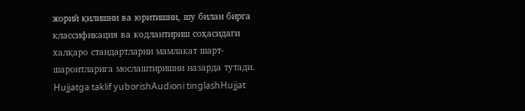жорий қилишни ва юритишни, шу билан бирга классификация ва кодлантириш соҳасидаги халқаро стандартларни мамлакат шарт-шароитларига мослаштиришни назарда тутади.
Hujjatga taklif yuborishAudioni tinglashHujjat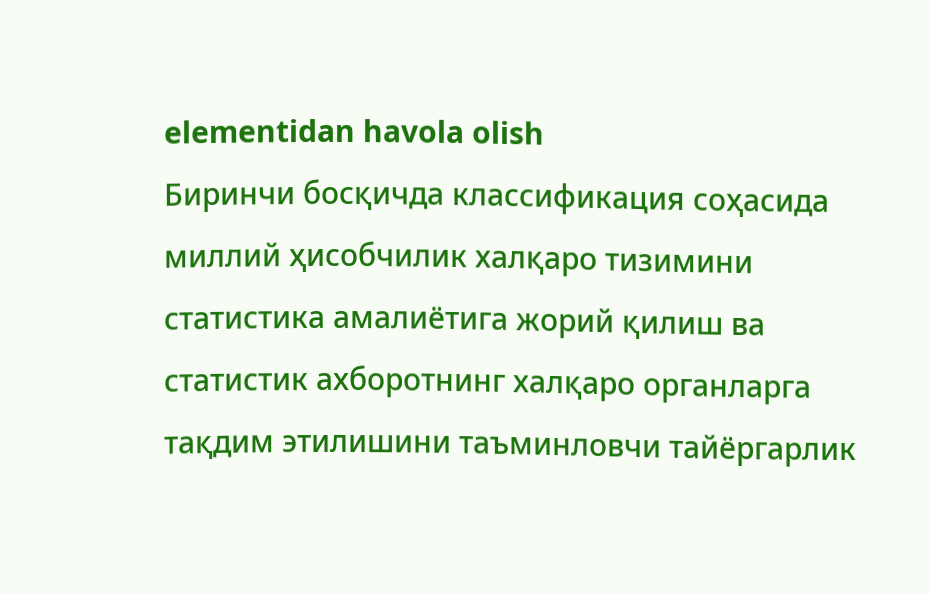elementidan havola olish
Биринчи босқичда классификация соҳасида миллий ҳисобчилик халқаро тизимини статистика амалиётига жорий қилиш ва статистик ахборотнинг халқаро органларга тақдим этилишини таъминловчи тайёргарлик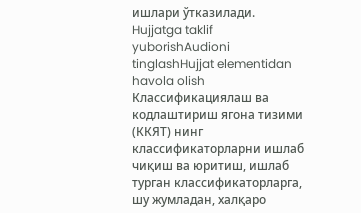ишлари ўтказилади.
Hujjatga taklif yuborishAudioni tinglashHujjat elementidan havola olish
Классификациялаш ва кодлаштириш ягона тизими (ККЯТ) нинг классификаторларни ишлаб чиқиш ва юритиш, ишлаб турган классификаторларга, шу жумладан, халқаро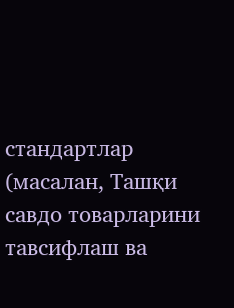стандартлар (масалан, Ташқи савдо товарларини тавсифлаш ва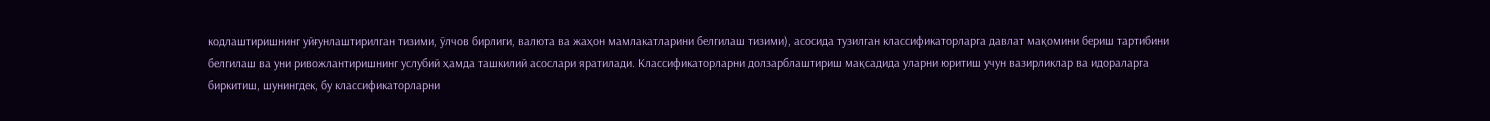кодлаштиришнинг уйғунлаштирилган тизими, ўлчов бирлиги, валюта ва жаҳон мамлакатларини белгилаш тизими), асосида тузилган классификаторларга давлат мақомини бериш тартибини белгилаш ва уни ривожлантиришнинг услубий ҳамда ташкилий асослари яратилади. Классификаторларни долзарблаштириш мақсадида уларни юритиш учун вазирликлар ва идораларга биркитиш, шунингдек, бу классификаторларни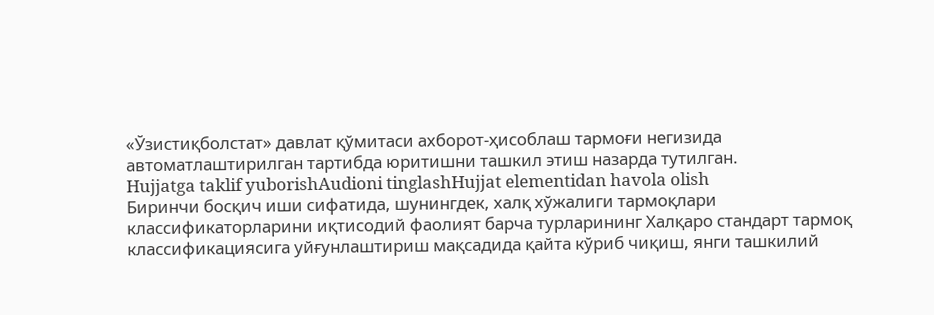«Ўзистиқболстат» давлат қўмитаси ахборот-ҳисоблаш тармоғи негизида автоматлаштирилган тартибда юритишни ташкил этиш назарда тутилган.
Hujjatga taklif yuborishAudioni tinglashHujjat elementidan havola olish
Биринчи босқич иши сифатида, шунингдек, халқ хўжалиги тармоқлари классификаторларини иқтисодий фаолият барча турларининг Халқаро стандарт тармоқ классификациясига уйғунлаштириш мақсадида қайта кўриб чиқиш, янги ташкилий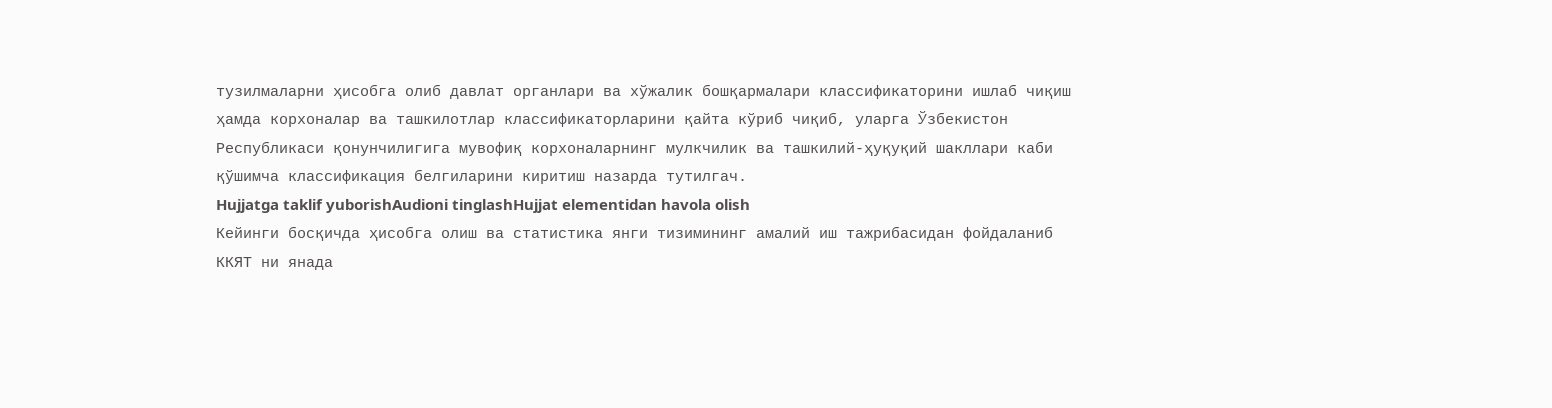тузилмаларни ҳисобга олиб давлат органлари ва хўжалик бошқармалари классификаторини ишлаб чиқиш ҳамда корхоналар ва ташкилотлар классификаторларини қайта кўриб чиқиб, уларга Ўзбекистон Республикаси қонунчилигига мувофиқ корхоналарнинг мулкчилик ва ташкилий-ҳуқуқий шакллари каби қўшимча классификация белгиларини киритиш назарда тутилгач.
Hujjatga taklif yuborishAudioni tinglashHujjat elementidan havola olish
Кейинги босқичда ҳисобга олиш ва статистика янги тизимининг амалий иш тажрибасидан фойдаланиб ККЯТ ни янада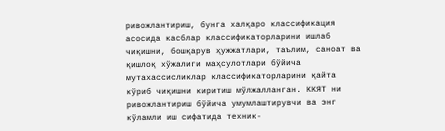ривожлантириш, бунга халқаро классификация асосида касблар классификаторларини ишлаб чиқишни, бошқарув ҳужжатлари, таълим, саноат ва қишлоқ хўжалиги маҳсулотлари бўйича мутахассисликлар классификаторларини қайта кўриб чиқишни киритиш мўлжалланган. ККЯТ ни ривожлантириш бўйича умумлаштирувчи ва энг кўламли иш сифатида техник-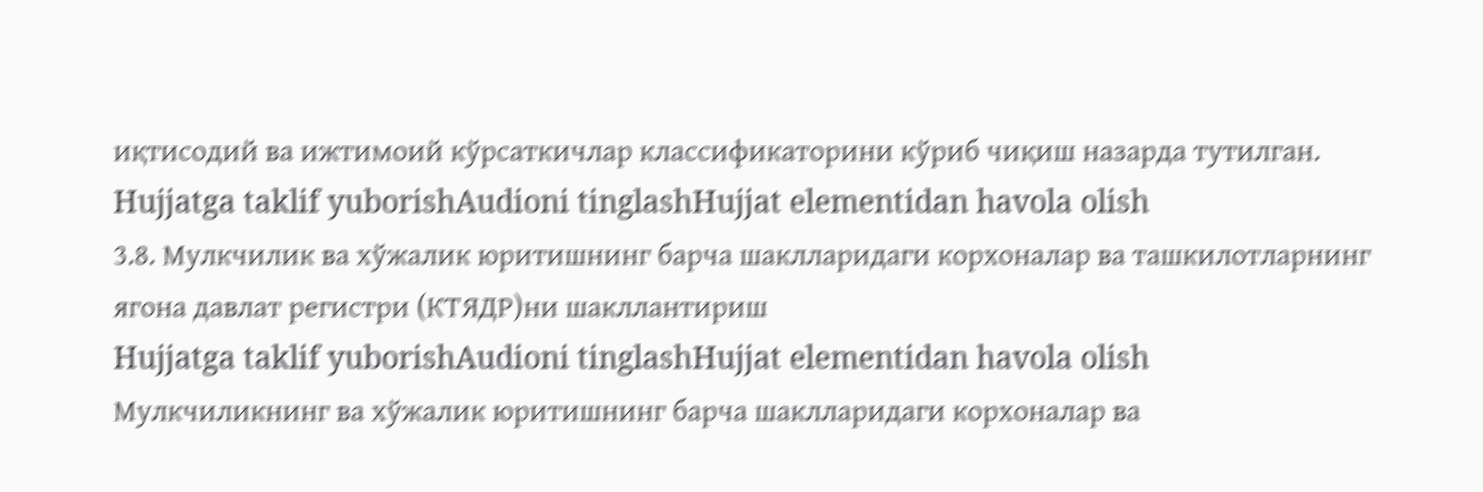иқтисодий ва ижтимоий кўрсаткичлар классификаторини кўриб чиқиш назарда тутилган.
Hujjatga taklif yuborishAudioni tinglashHujjat elementidan havola olish
3.8. Мулкчилик ва хўжалик юритишнинг барча шаклларидаги корхоналар ва ташкилотларнинг ягона давлат регистри (КТЯДР)ни шакллантириш
Hujjatga taklif yuborishAudioni tinglashHujjat elementidan havola olish
Мулкчиликнинг ва хўжалик юритишнинг барча шаклларидаги корхоналар ва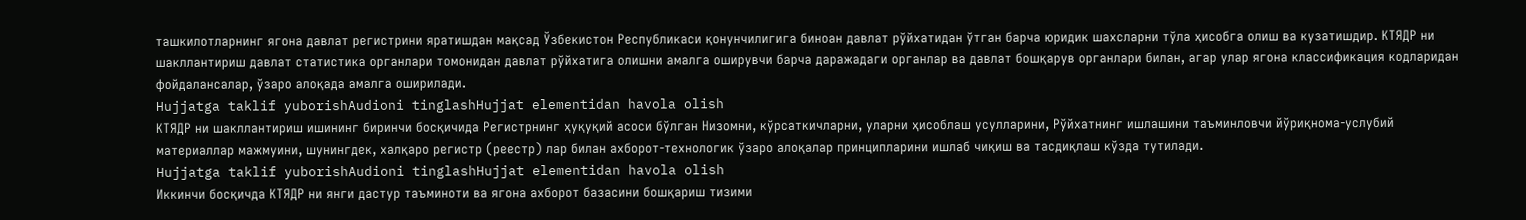ташкилотларнинг ягона давлат регистрини яратишдан мақсад Ўзбекистон Республикаси қонунчилигига биноан давлат рўйхатидан ўтган барча юридик шахсларни тўла ҳисобга олиш ва кузатишдир. КТЯДР ни шакллантириш давлат статистика органлари томонидан давлат рўйхатига олишни амалга оширувчи барча даражадаги органлар ва давлат бошқарув органлари билан, агар улар ягона классификация кодларидан фойдалансалар, ўзаро алоқада амалга оширилади.
Hujjatga taklif yuborishAudioni tinglashHujjat elementidan havola olish
КТЯДР ни шакллантириш ишининг биринчи босқичида Регистрнинг ҳуқуқий асоси бўлган Низомни, кўрсаткичларни, уларни ҳисоблаш усулларини, Рўйхатнинг ишлашини таъминловчи йўриқнома-услубий материаллар мажмуини, шунингдек, халқаро регистр (реестр) лар билан ахборот-технологик ўзаро алоқалар принципларини ишлаб чиқиш ва тасдиқлаш кўзда тутилади.
Hujjatga taklif yuborishAudioni tinglashHujjat elementidan havola olish
Иккинчи босқичда КТЯДР ни янги дастур таъминоти ва ягона ахборот базасини бошқариш тизими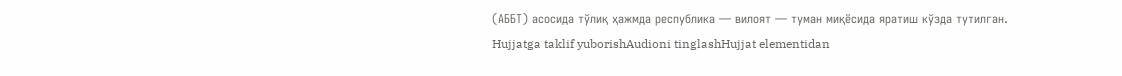(АББТ) асосида тўлиқ ҳажмда республика — вилоят — туман миқёсида яратиш кўзда тутилган.
Hujjatga taklif yuborishAudioni tinglashHujjat elementidan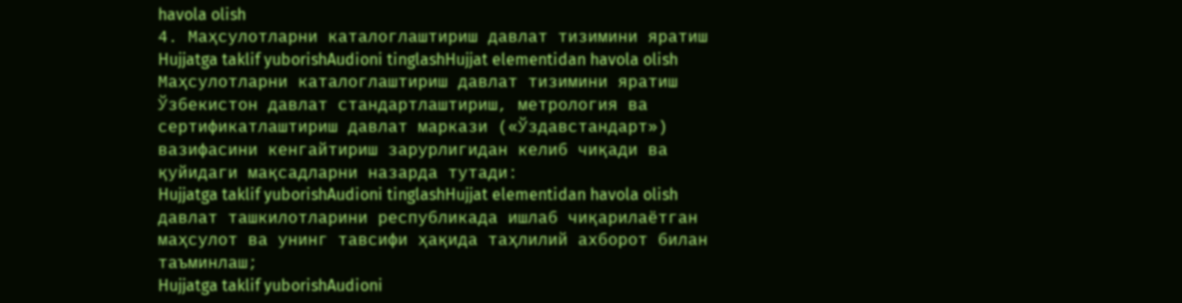havola olish
4. Маҳсулотларни каталоглаштириш давлат тизимини яратиш
Hujjatga taklif yuborishAudioni tinglashHujjat elementidan havola olish
Маҳсулотларни каталоглаштириш давлат тизимини яратиш Ўзбекистон давлат стандартлаштириш, метрология ва сертификатлаштириш давлат маркази («Ўздавстандарт») вазифасини кенгайтириш зарурлигидан келиб чиқади ва қуйидаги мақсадларни назарда тутади:
Hujjatga taklif yuborishAudioni tinglashHujjat elementidan havola olish
давлат ташкилотларини республикада ишлаб чиқарилаётган маҳсулот ва унинг тавсифи ҳақида таҳлилий ахборот билан таъминлаш;
Hujjatga taklif yuborishAudioni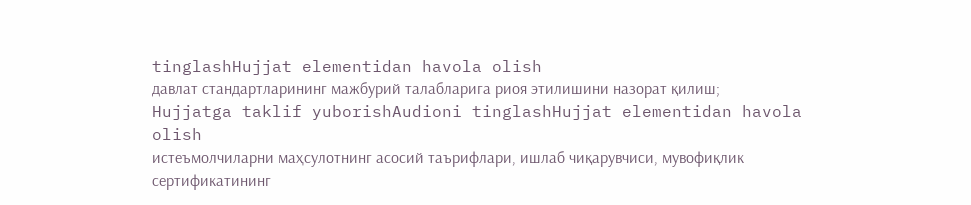tinglashHujjat elementidan havola olish
давлат стандартларининг мажбурий талабларига риоя этилишини назорат қилиш;
Hujjatga taklif yuborishAudioni tinglashHujjat elementidan havola olish
истеъмолчиларни маҳсулотнинг асосий таърифлари, ишлаб чиқарувчиси, мувофиқлик сертификатининг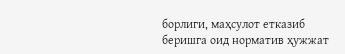борлиги, маҳсулот етказиб беришга оид норматив ҳужжат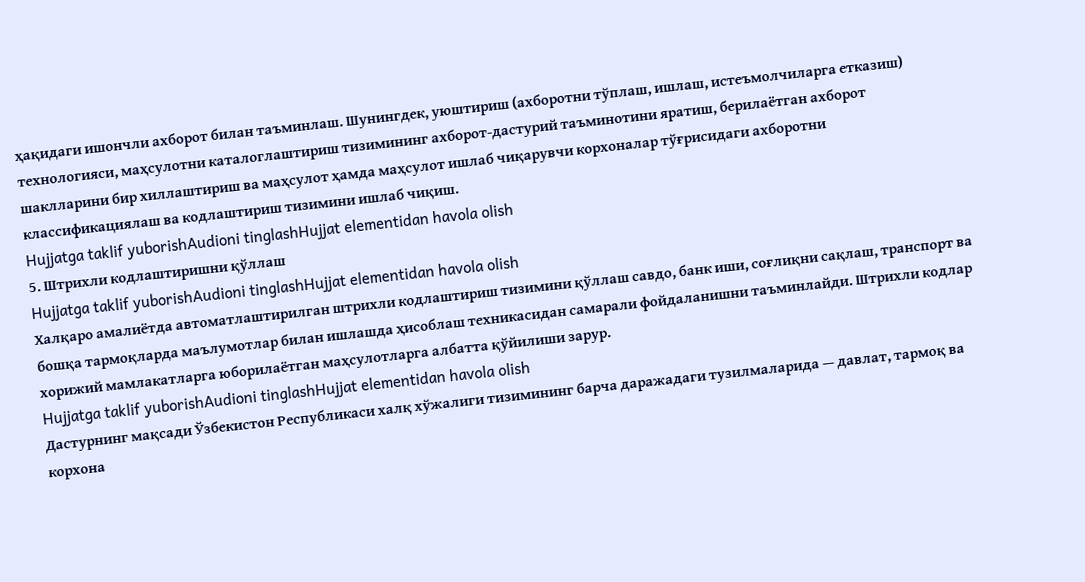ҳақидаги ишончли ахборот билан таъминлаш. Шунингдек, уюштириш (ахборотни тўплаш, ишлаш, истеъмолчиларга етказиш) технологияси, маҳсулотни каталоглаштириш тизимининг ахборот-дастурий таъминотини яратиш, берилаётган ахборот шаклларини бир хиллаштириш ва маҳсулот ҳамда маҳсулот ишлаб чиқарувчи корхоналар тўғрисидаги ахборотни классификациялаш ва кодлаштириш тизимини ишлаб чиқиш.
Hujjatga taklif yuborishAudioni tinglashHujjat elementidan havola olish
5. Штрихли кодлаштиришни қўллаш
Hujjatga taklif yuborishAudioni tinglashHujjat elementidan havola olish
Халқаро амалиётда автоматлаштирилган штрихли кодлаштириш тизимини қўллаш савдо, банк иши, соғлиқни сақлаш, транспорт ва бошқа тармоқларда маълумотлар билан ишлашда ҳисоблаш техникасидан самарали фойдаланишни таъминлайди. Штрихли кодлар хорижий мамлакатларга юборилаётган маҳсулотларга албатта қўйилиши зарур.
Hujjatga taklif yuborishAudioni tinglashHujjat elementidan havola olish
Дастурнинг мақсади Ўзбекистон Республикаси халқ хўжалиги тизимининг барча даражадаги тузилмаларида — давлат, тармоқ ва корхона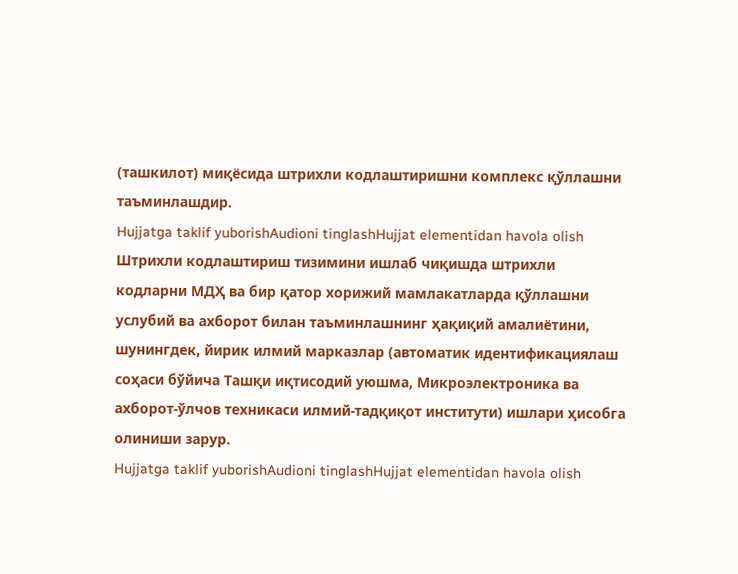(ташкилот) миқёсида штрихли кодлаштиришни комплекс қўллашни таъминлашдир.
Hujjatga taklif yuborishAudioni tinglashHujjat elementidan havola olish
Штрихли кодлаштириш тизимини ишлаб чиқишда штрихли кодларни МДҲ ва бир қатор хорижий мамлакатларда қўллашни услубий ва ахборот билан таъминлашнинг ҳақиқий амалиётини, шунингдек, йирик илмий марказлар (автоматик идентификациялаш соҳаси бўйича Ташқи иқтисодий уюшма, Микроэлектроника ва ахборот-ўлчов техникаси илмий-тадқиқот институти) ишлари ҳисобга олиниши зарур.
Hujjatga taklif yuborishAudioni tinglashHujjat elementidan havola olish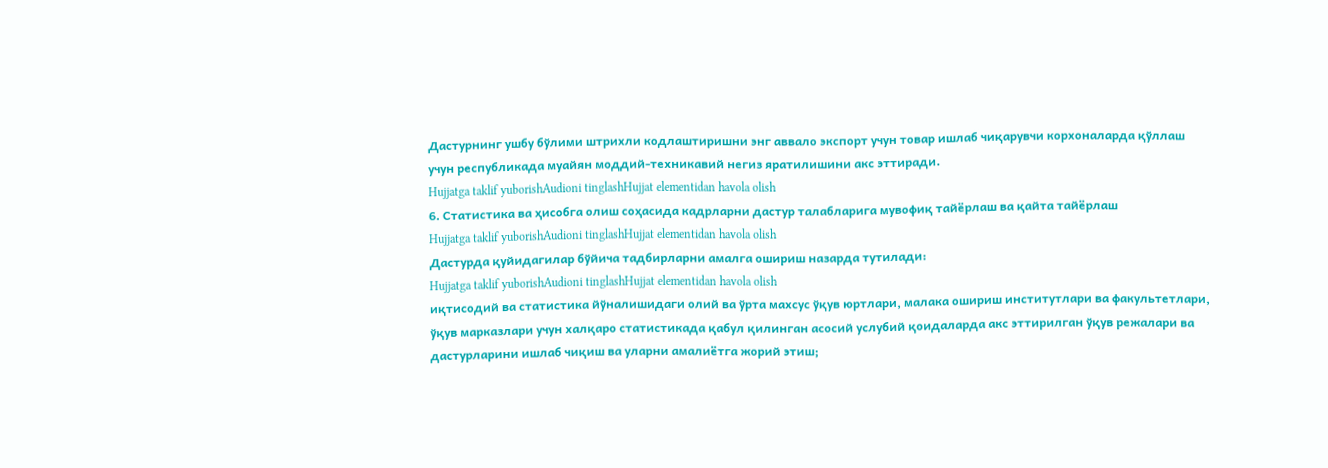Дастурнинг ушбу бўлими штрихли кодлаштиришни энг аввало экспорт учун товар ишлаб чиқарувчи корхоналарда қўллаш учун республикада муайян моддий-техникавий негиз яратилишини акс эттиради.
Hujjatga taklif yuborishAudioni tinglashHujjat elementidan havola olish
6. Статистика ва ҳисобга олиш соҳасида кадрларни дастур талабларига мувофиқ тайёрлаш ва қайта тайёрлаш
Hujjatga taklif yuborishAudioni tinglashHujjat elementidan havola olish
Дастурда қуйидагилар бўйича тадбирларни амалга ошириш назарда тутилади:
Hujjatga taklif yuborishAudioni tinglashHujjat elementidan havola olish
иқтисодий ва статистика йўналишидаги олий ва ўрта махсус ўқув юртлари, малака ошириш институтлари ва факультетлари, ўқув марказлари учун халқаро статистикада қабул қилинган асосий услубий қоидаларда акс эттирилган ўқув режалари ва дастурларини ишлаб чиқиш ва уларни амалиётга жорий этиш;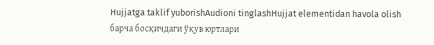Hujjatga taklif yuborishAudioni tinglashHujjat elementidan havola olish
барча босқичдаги ўқув юртлари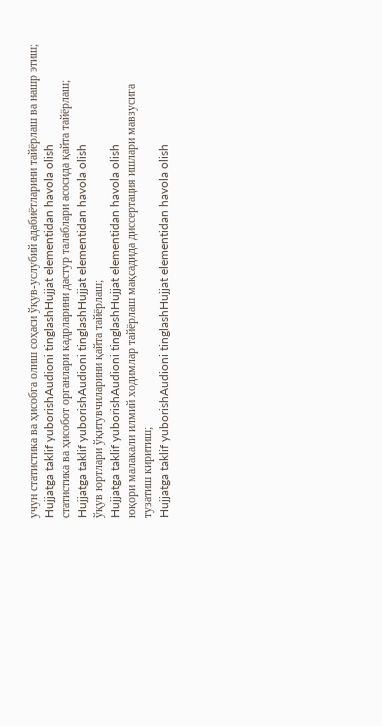учун статистика ва ҳисобга олиш соҳаси ўқув-услубий адабиётларини тайёрлаш ва нашр этиш;
Hujjatga taklif yuborishAudioni tinglashHujjat elementidan havola olish
статистика ва ҳисобот органлари кадрларини дастур талаблари асосида қайта тайёрлаш;
Hujjatga taklif yuborishAudioni tinglashHujjat elementidan havola olish
ўқув юртлари ўқитувчиларини қайта тайёрлаш;
Hujjatga taklif yuborishAudioni tinglashHujjat elementidan havola olish
юқори малакали илмий ходимлар тайёрлаш мақсадида диссертация ишлари мавзусига тузатиш киритиш;
Hujjatga taklif yuborishAudioni tinglashHujjat elementidan havola olish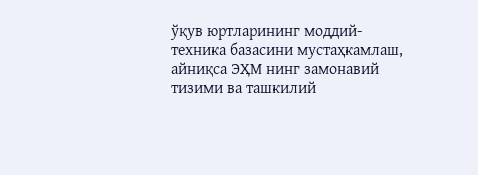ўқув юртларининг моддий-техника базасини мустаҳкамлаш, айниқса ЭҲМ нинг замонавий тизими ва ташкилий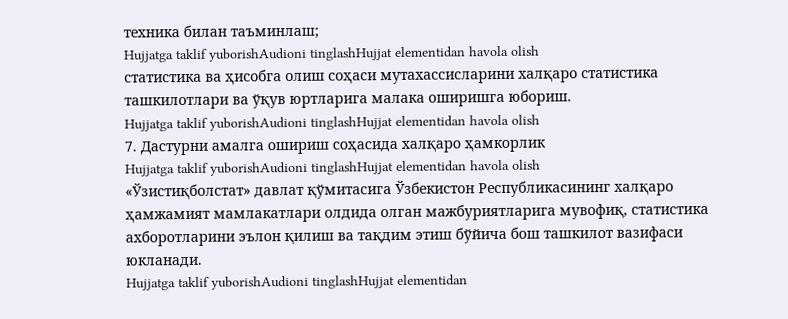техника билан таъминлаш;
Hujjatga taklif yuborishAudioni tinglashHujjat elementidan havola olish
статистика ва ҳисобга олиш соҳаси мутахассисларини халқаро статистика ташкилотлари ва ўқув юртларига малака оширишга юбориш.
Hujjatga taklif yuborishAudioni tinglashHujjat elementidan havola olish
7. Дастурни амалга ошириш соҳасида халқаро ҳамкорлик
Hujjatga taklif yuborishAudioni tinglashHujjat elementidan havola olish
«Ўзистиқболстат» давлат қўмитасига Ўзбекистон Республикасининг халқаро ҳамжамият мамлакатлари олдида олган мажбуриятларига мувофиқ, статистика ахборотларини эълон қилиш ва тақдим этиш бўйича бош ташкилот вазифаси юкланади.
Hujjatga taklif yuborishAudioni tinglashHujjat elementidan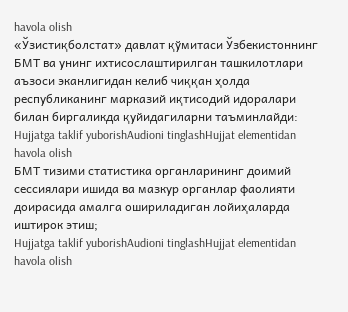havola olish
«Ўзистиқболстат» давлат қўмитаси Ўзбекистоннинг БМТ ва унинг ихтисослаштирилган ташкилотлари аъзоси эканлигидан келиб чиққан ҳолда республиканинг марказий иқтисодий идоралари билан биргаликда қуйидагиларни таъминлайди:
Hujjatga taklif yuborishAudioni tinglashHujjat elementidan havola olish
БМТ тизими статистика органларининг доимий сессиялари ишида ва мазкур органлар фаолияти доирасида амалга ошириладиган лойиҳаларда иштирок этиш;
Hujjatga taklif yuborishAudioni tinglashHujjat elementidan havola olish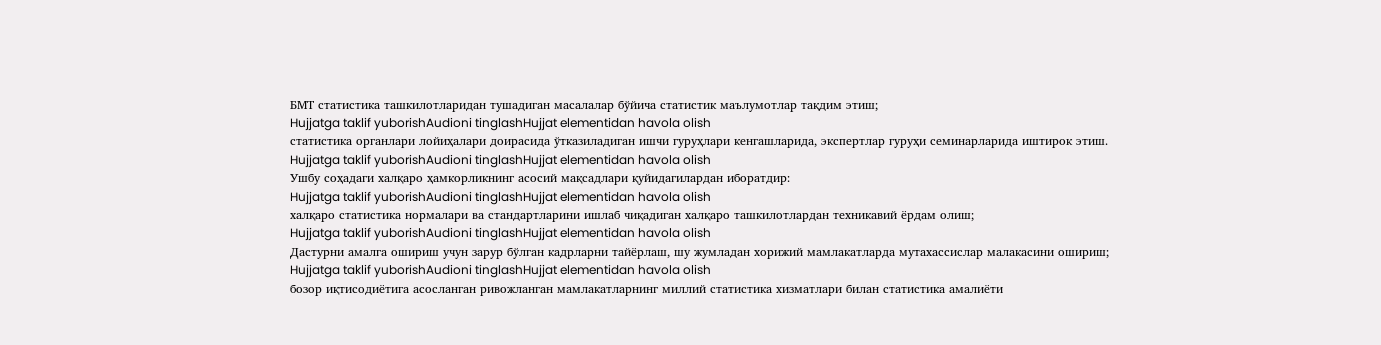БМТ статистика ташкилотларидан тушадиган масалалар бўйича статистик маълумотлар тақдим этиш;
Hujjatga taklif yuborishAudioni tinglashHujjat elementidan havola olish
статистика органлари лойиҳалари доирасида ўтказиладиган ишчи гуруҳлари кенгашларида, экспертлар гуруҳи семинарларида иштирок этиш.
Hujjatga taklif yuborishAudioni tinglashHujjat elementidan havola olish
Ушбу соҳадаги халқаро ҳамкорликнинг асосий мақсадлари қуйидагилардан иборатдир:
Hujjatga taklif yuborishAudioni tinglashHujjat elementidan havola olish
халқаро статистика нормалари ва стандартларини ишлаб чиқадиган халқаро ташкилотлардан техникавий ёрдам олиш;
Hujjatga taklif yuborishAudioni tinglashHujjat elementidan havola olish
Дастурни амалга ошириш учун зарур бўлган кадрларни тайёрлаш, шу жумладан хорижий мамлакатларда мутахассислар малакасини ошириш;
Hujjatga taklif yuborishAudioni tinglashHujjat elementidan havola olish
бозор иқтисодиётига асосланган ривожланган мамлакатларнинг миллий статистика хизматлари билан статистика амалиёти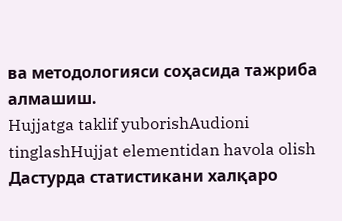ва методологияси соҳасида тажриба алмашиш.
Hujjatga taklif yuborishAudioni tinglashHujjat elementidan havola olish
Дастурда статистикани халқаро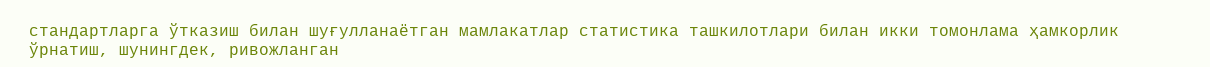стандартларга ўтказиш билан шуғулланаётган мамлакатлар статистика ташкилотлари билан икки томонлама ҳамкорлик ўрнатиш, шунингдек, ривожланган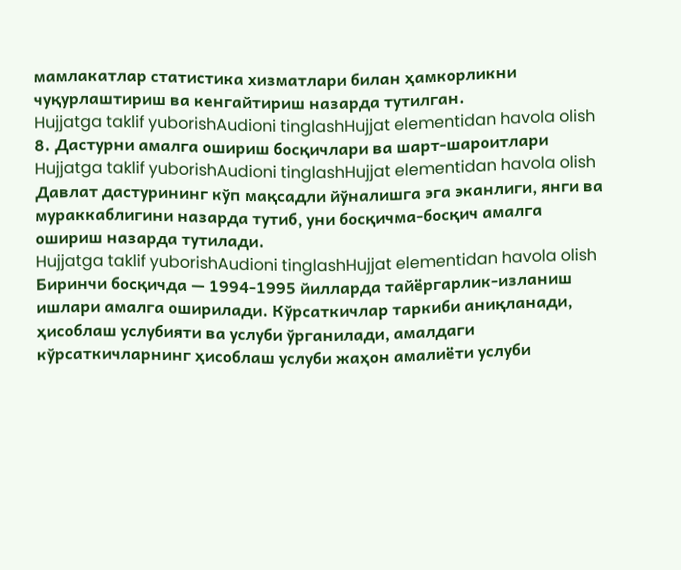мамлакатлар статистика хизматлари билан ҳамкорликни чуқурлаштириш ва кенгайтириш назарда тутилган.
Hujjatga taklif yuborishAudioni tinglashHujjat elementidan havola olish
8. Дастурни амалга ошириш босқичлари ва шарт-шароитлари
Hujjatga taklif yuborishAudioni tinglashHujjat elementidan havola olish
Давлат дастурининг кўп мақсадли йўналишга эга эканлиги, янги ва мураккаблигини назарда тутиб, уни босқичма-босқич амалга ошириш назарда тутилади.
Hujjatga taklif yuborishAudioni tinglashHujjat elementidan havola olish
Биринчи босқичда — 1994-1995 йилларда тайёргарлик-изланиш ишлари амалга оширилади. Кўрсаткичлар таркиби аниқланади, ҳисоблаш услубияти ва услуби ўрганилади, амалдаги кўрсаткичларнинг ҳисоблаш услуби жаҳон амалиёти услуби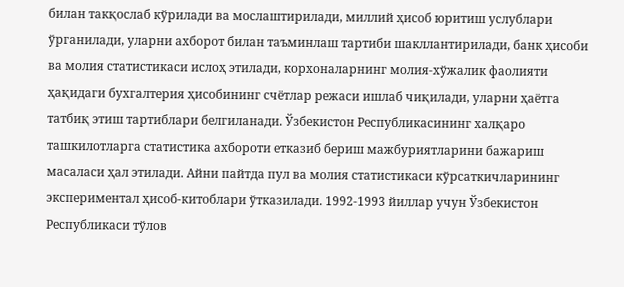билан такқослаб кўрилади ва мослаштирилади, миллий ҳисоб юритиш услублари ўрганилади, уларни ахборот билан таъминлаш тартиби шакллантирилади, банк ҳисоби ва молия статистикаси ислоҳ этилади, корхоналарнинг молия-хўжалик фаолияти ҳақидаги бухгалтерия ҳисобининг счётлар режаси ишлаб чиқилади, уларни ҳаётга татбиқ этиш тартиблари белгиланади. Ўзбекистон Республикасининг халқаро ташкилотларга статистика ахбороти етказиб бериш мажбуриятларини бажариш масаласи ҳал этилади. Айни пайтда пул ва молия статистикаси кўрсаткичларининг экспериментал ҳисоб-китоблари ўтказилади. 1992-1993 йиллар учун Ўзбекистон Республикаси тўлов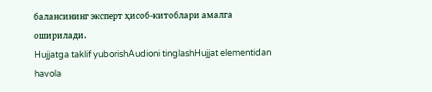балансининг эксперт ҳисоб-китоблари амалга оширилади.
Hujjatga taklif yuborishAudioni tinglashHujjat elementidan havola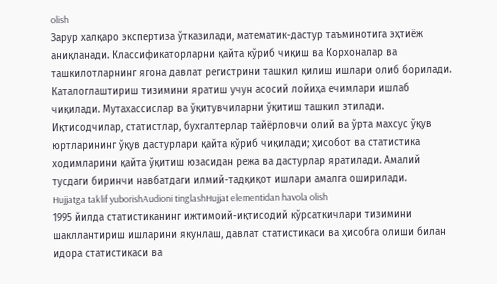olish
Зарур халқаро экспертиза ўтказилади, математик-дастур таъминотига эҳтиёж аниқланади. Классификаторларни қайта кўриб чиқиш ва Корхоналар ва ташкилотларнинг ягона давлат регистрини ташкил қилиш ишлари олиб борилади. Каталоглаштириш тизимини яратиш учун асосий лойиҳа ечимлари ишлаб чиқилади. Мутахассислар ва ўқитувчиларни ўқитиш ташкил этилади. Иқтисодчилар, статистлар, бухгалтерлар тайёрловчи олий ва ўрта махсус ўқув юртларининг ўқув дастурлари қайта кўриб чиқилади; ҳисобот ва статистика ходимларини қайта ўқитиш юзасидан режа ва дастурлар яратилади. Амалий тусдаги биринчи навбатдаги илмий-тадқиқот ишлари амалга оширилади.
Hujjatga taklif yuborishAudioni tinglashHujjat elementidan havola olish
1995 йилда статистиканинг ижтимоий-иқтисодий кўрсаткичлари тизимини шакллантириш ишларини якунлаш, давлат статистикаси ва ҳисобга олиши билан идора статистикаси ва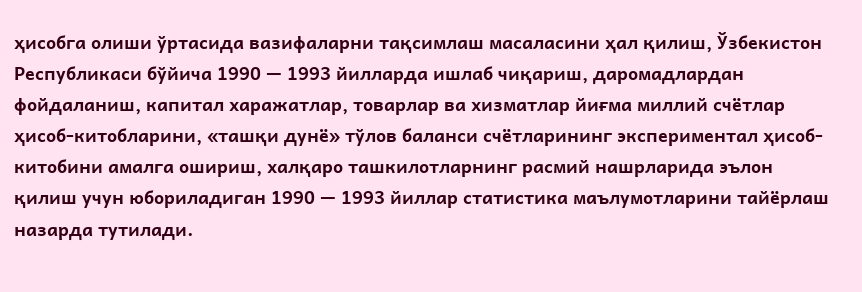ҳисобга олиши ўртасида вазифаларни тақсимлаш масаласини ҳал қилиш, Ўзбекистон Республикаси бўйича 1990 — 1993 йилларда ишлаб чиқариш, даромадлардан фойдаланиш, капитал харажатлар, товарлар ва хизматлар йиғма миллий счётлар ҳисоб-китобларини, «ташқи дунё» тўлов баланси счётларининг экспериментал ҳисоб-китобини амалга ошириш, халқаро ташкилотларнинг расмий нашрларида эълон қилиш учун юбориладиган 1990 — 1993 йиллар статистика маълумотларини тайёрлаш назарда тутилади.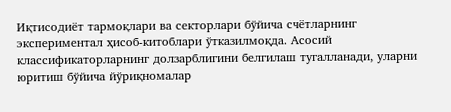Иқтисодиёт тармоқлари ва секторлари бўйича счётларнинг экспериментал ҳисоб-китоблари ўтказилмоқда. Асосий классификаторларнинг долзарблигини белгилаш тугалланади, уларни юритиш бўйича йўриқномалар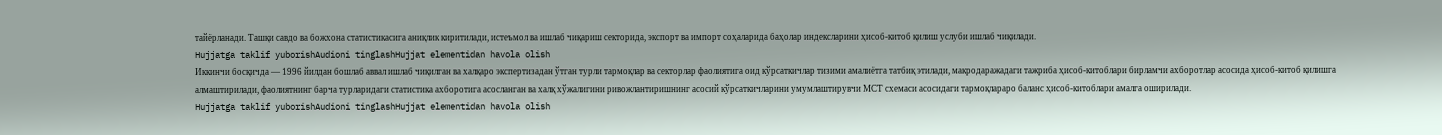тайёрланади. Ташқи савдо ва божхона статистикасига аниқлик киритилади, истеъмол ва ишлаб чиқариш секторида, экспорт ва импорт соҳаларида баҳолар индексларини ҳисоб-китоб қилиш услуби ишлаб чиқилади.
Hujjatga taklif yuborishAudioni tinglashHujjat elementidan havola olish
Иккинчи босқичда — 1996 йилдан бошлаб аввал ишлаб чиқилган ва халқаро экспертизадан ўтган турли тармоқлар ва секторлар фаолиятига оид кўрсаткичлар тизими амалиётга татбиқ этилади, макродаражадаги тажриба ҳисоб-китоблари бирламчи ахборотлар асосида ҳисоб-китоб қилишга алмаштирилади, фаолиятнинг барча турларидаги статистика ахборотига асосланган ва халқ хўжалигини ривожлантиришнинг асосий кўрсаткичларини умумлаштирувчи МСТ схемаси асосидаги тармоқлараро баланс ҳисоб-китоблари амалга оширилади.
Hujjatga taklif yuborishAudioni tinglashHujjat elementidan havola olish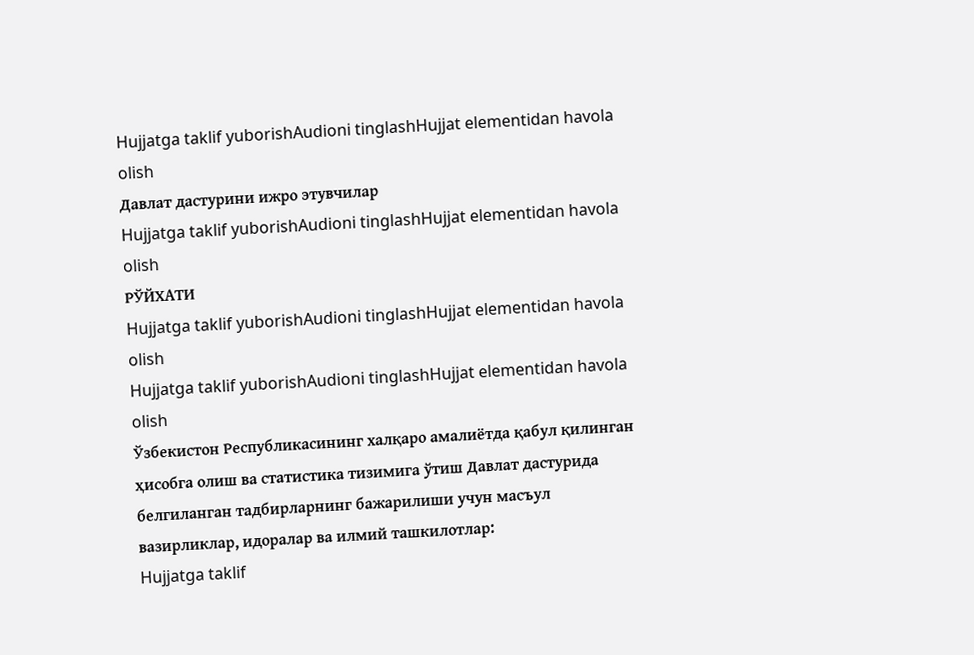Hujjatga taklif yuborishAudioni tinglashHujjat elementidan havola olish
Давлат дастурини ижро этувчилар
Hujjatga taklif yuborishAudioni tinglashHujjat elementidan havola olish
РЎЙХАТИ
Hujjatga taklif yuborishAudioni tinglashHujjat elementidan havola olish
Hujjatga taklif yuborishAudioni tinglashHujjat elementidan havola olish
Ўзбекистон Республикасининг халқаро амалиётда қабул қилинган ҳисобга олиш ва статистика тизимига ўтиш Давлат дастурида белгиланган тадбирларнинг бажарилиши учун масъул вазирликлар, идоралар ва илмий ташкилотлар:
Hujjatga taklif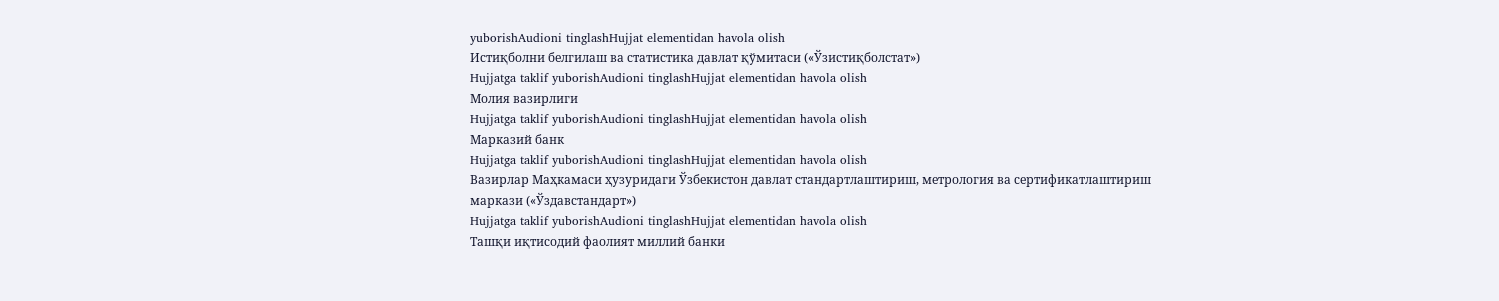yuborishAudioni tinglashHujjat elementidan havola olish
Истиқболни белгилаш ва статистика давлат қўмитаси («Ўзистиқболстат»)
Hujjatga taklif yuborishAudioni tinglashHujjat elementidan havola olish
Молия вазирлиги
Hujjatga taklif yuborishAudioni tinglashHujjat elementidan havola olish
Марказий банк
Hujjatga taklif yuborishAudioni tinglashHujjat elementidan havola olish
Вазирлар Маҳкамаси ҳузуридаги Ўзбекистон давлат стандартлаштириш, метрология ва сертификатлаштириш маркази («Ўздавстандарт»)
Hujjatga taklif yuborishAudioni tinglashHujjat elementidan havola olish
Ташқи иқтисодий фаолият миллий банки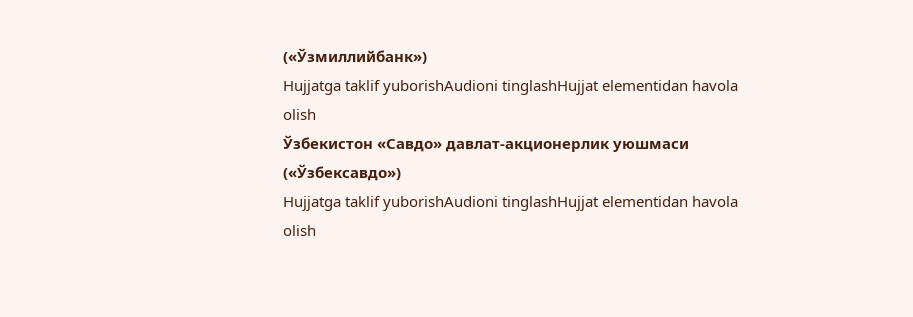(«Ўзмиллийбанк»)
Hujjatga taklif yuborishAudioni tinglashHujjat elementidan havola olish
Ўзбекистон «Савдо» давлат-акционерлик уюшмаси («Ўзбексавдо»)
Hujjatga taklif yuborishAudioni tinglashHujjat elementidan havola olish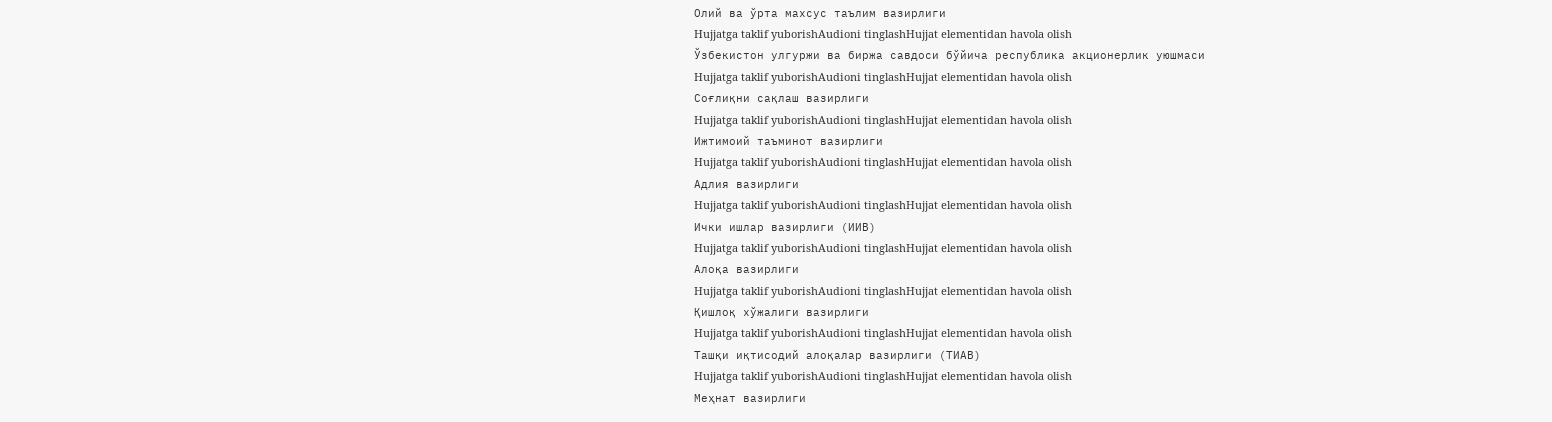Олий ва ўрта махсус таълим вазирлиги
Hujjatga taklif yuborishAudioni tinglashHujjat elementidan havola olish
Ўзбекистон улгуржи ва биржа савдоси бўйича республика акционерлик уюшмаси
Hujjatga taklif yuborishAudioni tinglashHujjat elementidan havola olish
Соғлиқни сақлаш вазирлиги
Hujjatga taklif yuborishAudioni tinglashHujjat elementidan havola olish
Ижтимоий таъминот вазирлиги
Hujjatga taklif yuborishAudioni tinglashHujjat elementidan havola olish
Адлия вазирлиги
Hujjatga taklif yuborishAudioni tinglashHujjat elementidan havola olish
Ички ишлар вазирлиги (ИИВ)
Hujjatga taklif yuborishAudioni tinglashHujjat elementidan havola olish
Алоқа вазирлиги
Hujjatga taklif yuborishAudioni tinglashHujjat elementidan havola olish
Қишлоқ хўжалиги вазирлиги
Hujjatga taklif yuborishAudioni tinglashHujjat elementidan havola olish
Ташқи иқтисодий алоқалар вазирлиги (ТИАВ)
Hujjatga taklif yuborishAudioni tinglashHujjat elementidan havola olish
Меҳнат вазирлиги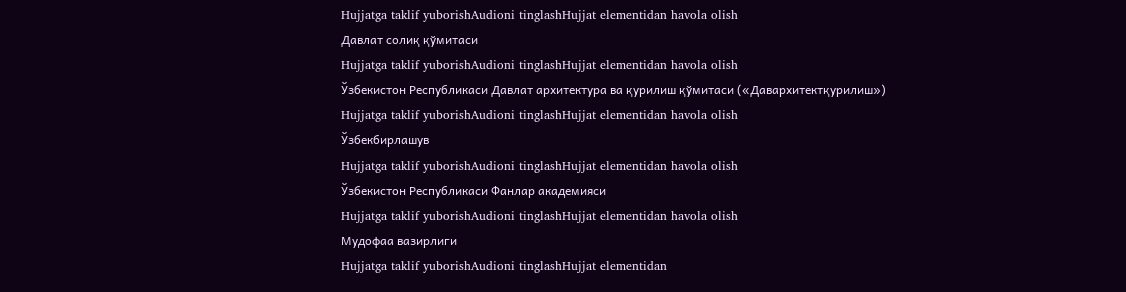Hujjatga taklif yuborishAudioni tinglashHujjat elementidan havola olish
Давлат солиқ қўмитаси
Hujjatga taklif yuborishAudioni tinglashHujjat elementidan havola olish
Ўзбекистон Республикаси Давлат архитектура ва қурилиш қўмитаси («Давархитектқурилиш»)
Hujjatga taklif yuborishAudioni tinglashHujjat elementidan havola olish
Ўзбекбирлашув
Hujjatga taklif yuborishAudioni tinglashHujjat elementidan havola olish
Ўзбекистон Республикаси Фанлар академияси
Hujjatga taklif yuborishAudioni tinglashHujjat elementidan havola olish
Мудофаа вазирлиги
Hujjatga taklif yuborishAudioni tinglashHujjat elementidan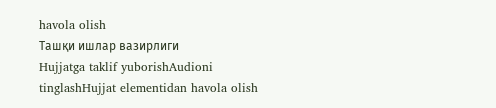havola olish
Ташқи ишлар вазирлиги
Hujjatga taklif yuborishAudioni tinglashHujjat elementidan havola olish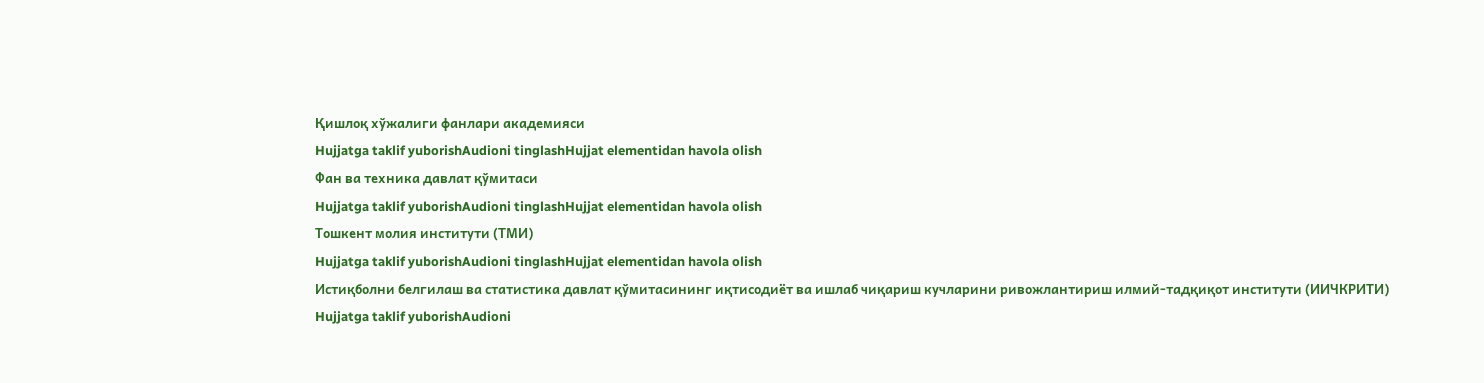Қишлоқ хўжалиги фанлари академияси
Hujjatga taklif yuborishAudioni tinglashHujjat elementidan havola olish
Фан ва техника давлат қўмитаси
Hujjatga taklif yuborishAudioni tinglashHujjat elementidan havola olish
Тошкент молия институти (ТМИ)
Hujjatga taklif yuborishAudioni tinglashHujjat elementidan havola olish
Истиқболни белгилаш ва статистика давлат қўмитасининг иқтисодиёт ва ишлаб чиқариш кучларини ривожлантириш илмий-тадқиқот институти (ИИЧКРИТИ)
Hujjatga taklif yuborishAudioni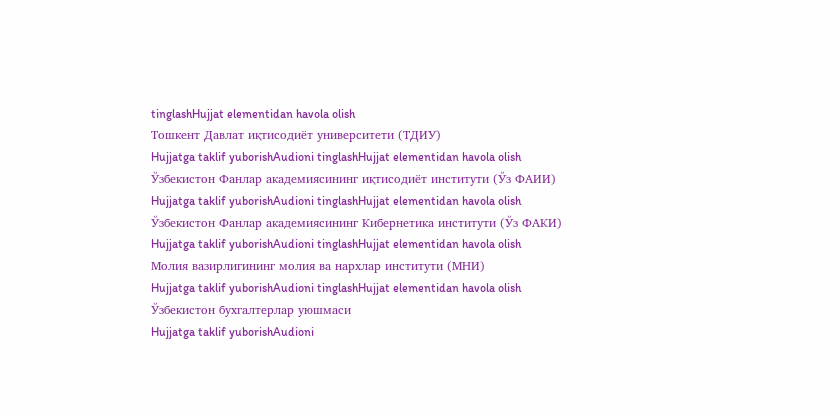tinglashHujjat elementidan havola olish
Тошкент Давлат иқтисодиёт университети (ТДИУ)
Hujjatga taklif yuborishAudioni tinglashHujjat elementidan havola olish
Ўзбекистон Фанлар академиясининг иқтисодиёт институти (Ўз ФАИИ)
Hujjatga taklif yuborishAudioni tinglashHujjat elementidan havola olish
Ўзбекистон Фанлар академиясининг Кибернетика институти (Ўз ФАКИ)
Hujjatga taklif yuborishAudioni tinglashHujjat elementidan havola olish
Молия вазирлигининг молия ва нархлар институти (МНИ)
Hujjatga taklif yuborishAudioni tinglashHujjat elementidan havola olish
Ўзбекистон бухгалтерлар уюшмаси
Hujjatga taklif yuborishAudioni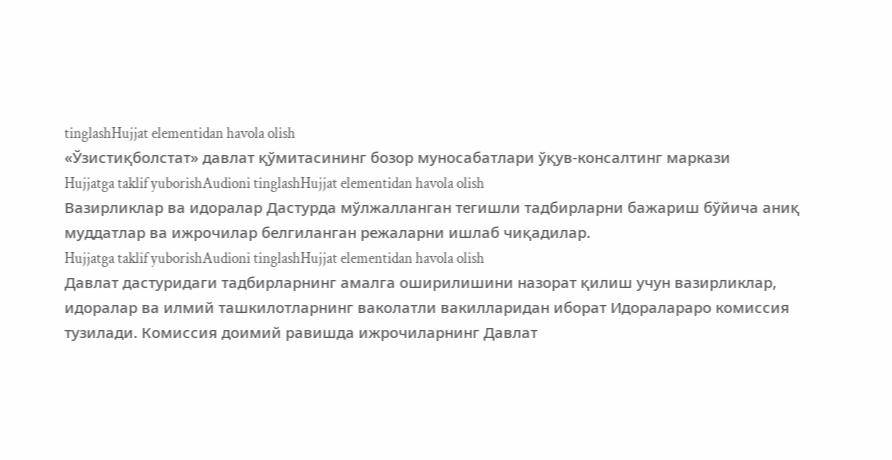tinglashHujjat elementidan havola olish
«Ўзистиқболстат» давлат қўмитасининг бозор муносабатлари ўқув-консалтинг маркази
Hujjatga taklif yuborishAudioni tinglashHujjat elementidan havola olish
Вазирликлар ва идоралар Дастурда мўлжалланган тегишли тадбирларни бажариш бўйича аниқ муддатлар ва ижрочилар белгиланган режаларни ишлаб чиқадилар.
Hujjatga taklif yuborishAudioni tinglashHujjat elementidan havola olish
Давлат дастуридаги тадбирларнинг амалга оширилишини назорат қилиш учун вазирликлар, идоралар ва илмий ташкилотларнинг ваколатли вакилларидан иборат Идоралараро комиссия тузилади. Комиссия доимий равишда ижрочиларнинг Давлат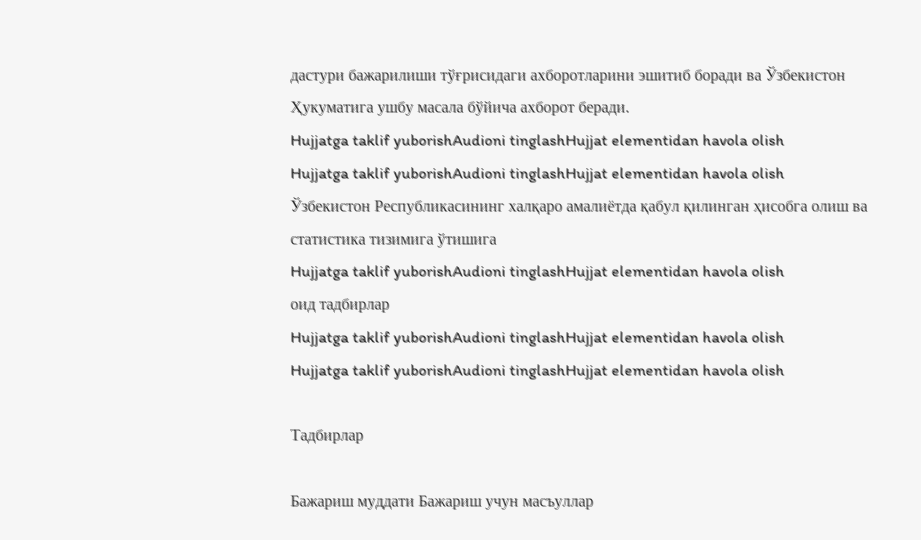дастури бажарилиши тўғрисидаги ахборотларини эшитиб боради ва Ўзбекистон Ҳукуматига ушбу масала бўйича ахборот беради.
Hujjatga taklif yuborishAudioni tinglashHujjat elementidan havola olish
Hujjatga taklif yuborishAudioni tinglashHujjat elementidan havola olish
Ўзбекистон Республикасининг халқаро амалиётда қабул қилинган ҳисобга олиш ва статистика тизимига ўтишига
Hujjatga taklif yuborishAudioni tinglashHujjat elementidan havola olish
оид тадбирлар
Hujjatga taklif yuborishAudioni tinglashHujjat elementidan havola olish
Hujjatga taklif yuborishAudioni tinglashHujjat elementidan havola olish

Тадбирлар

Бажариш муддати Бажариш учун масъуллар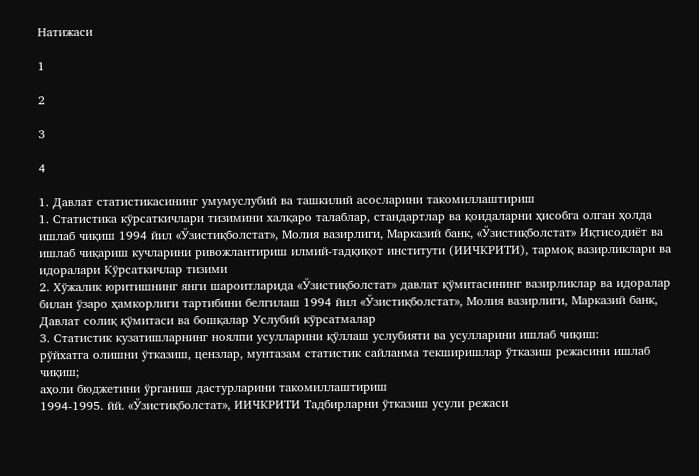Натижаси

1

2

3

4

1. Давлат статистикасининг умумуслубий ва ташкилий асосларини такомиллаштириш
1. Статистика кўрсаткичлари тизимини халқаро талаблар, стандартлар ва қоидаларни ҳисобга олган ҳолда ишлаб чиқиш 1994 йил «Ўзистиқболстат», Молия вазирлиги, Марказий банк, «Ўзистиқболстат» Иқтисодиёт ва ишлаб чиқариш кучларини ривожлантириш илмий-тадқиқот институти (ИИЧКРИТИ), тармоқ вазирликлари ва идоралари Кўрсаткичлар тизими
2. Хўжалик юритишнинг янги шароитларида «Ўзистиқболстат» давлат қўмитасининг вазирликлар ва идоралар билан ўзаро ҳамкорлиги тартибини белгилаш 1994 йил «Ўзистиқболстат», Молия вазирлиги, Марказий банк, Давлат солиқ қўмитаси ва бошқалар Услубий кўрсатмалар
3. Статистик кузатишларнинг ноялпи усулларини қўллаш услубияти ва усулларини ишлаб чиқиш:
рўйхатга олишни ўтказиш, цензлар, мунтазам статистик сайланма текширишлар ўтказиш режасини ишлаб чиқиш;
аҳоли бюджетини ўрганиш дастурларини такомиллаштириш
1994-1995. йй. «Ўзистиқболстат», ИИЧКРИТИ Тадбирларни ўтказиш усули режаси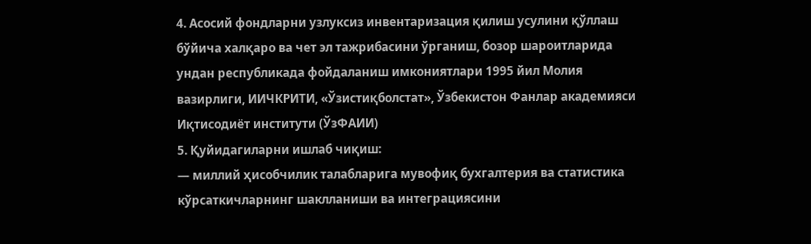4. Асосий фондларни узлуксиз инвентаризация қилиш усулини қўллаш бўйича халқаро ва чет эл тажрибасини ўрганиш, бозор шароитларида ундан республикада фойдаланиш имкониятлари 1995 йил Молия вазирлиги, ИИЧКРИТИ, «Ўзистиқболстат», Ўзбекистон Фанлар академияси Иқтисодиёт институти (ЎзФАИИ)
5. Қуйидагиларни ишлаб чиқиш:
— миллий ҳисобчилик талабларига мувофиқ бухгалтерия ва статистика кўрсаткичларнинг шаклланиши ва интеграциясини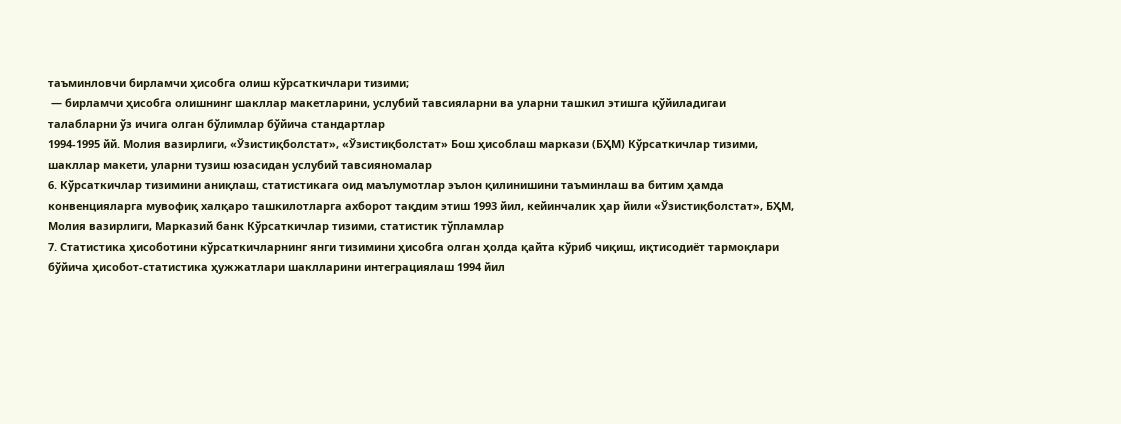таъминловчи бирламчи ҳисобга олиш кўрсаткичлари тизими;
 — бирламчи ҳисобга олишнинг шакллар макетларини, услубий тавсияларни ва уларни ташкил этишга қўйиладигаи талабларни ўз ичига олган бўлимлар бўйича стандартлар
1994-1995 йй. Молия вазирлиги, «Ўзистиқболстат», «Ўзистиқболстат» Бош ҳисоблаш маркази (БҲМ) Кўрсаткичлар тизими, шакллар макети, уларни тузиш юзасидан услубий тавсияномалар
6. Кўрсаткичлар тизимини аниқлаш, статистикага оид маълумотлар эълон қилинишини таъминлаш ва битим ҳамда конвенцияларга мувофиқ халқаро ташкилотларга ахборот тақдим этиш 1993 йил, кейинчалик ҳар йили «Ўзистиқболстат», БҲМ, Молия вазирлиги, Марказий банк Кўрсаткичлар тизими, статистик тўпламлар
7. Статистика ҳисоботини кўрсаткичларнинг янги тизимини ҳисобга олган ҳолда қайта кўриб чиқиш, иқтисодиёт тармоқлари бўйича ҳисобот-статистика ҳужжатлари шаклларини интеграциялаш 1994 йил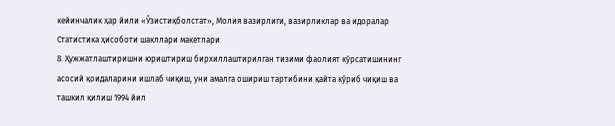кейинчалик ҳар йили «Ўзистиқболстат», Молия вазирлиги, вазирликлар ва идоралар Статистика ҳисоботи шакллари макетлари
8. Ҳужжатлаштиришни юриштириш бирхиллаштирилган тизими фаолият кўрсатишининг асосий қоидаларини ишлаб чиқиш, уни амалга ошириш тартибини қайта кўриб чиқиш ва ташкил қилиш 1994 йил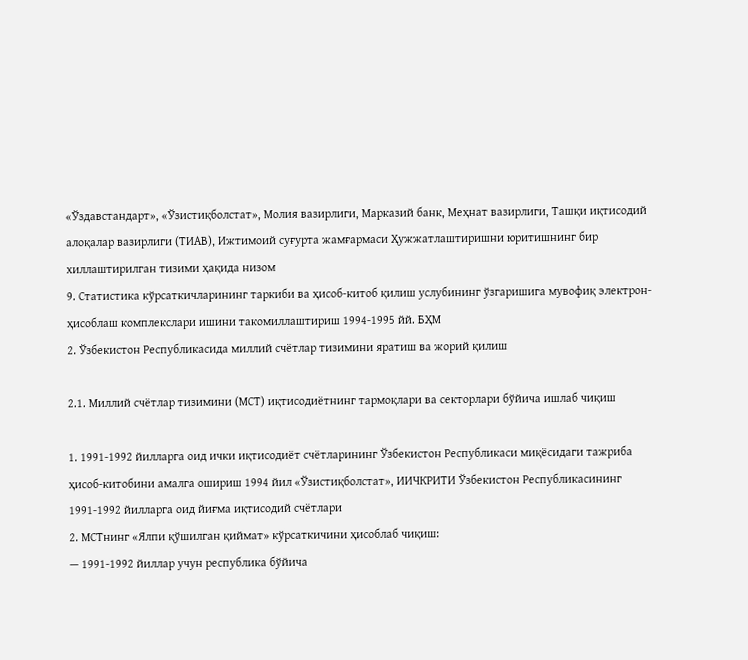«Ўздавстандарт», «Ўзистиқболстат», Молия вазирлиги, Марказий банк, Меҳнат вазирлиги, Ташқи иқтисодий алоқалар вазирлиги (ТИАВ), Ижтимоий суғурта жамғармаси Ҳужжатлаштиришни юритишнинг бир хиллаштирилган тизими ҳақида низом
9. Статистика кўрсаткичларининг таркиби ва ҳисоб-китоб қилиш услубининг ўзгаришига мувофиқ электрон-ҳисоблаш комплекслари ишини такомиллаштириш 1994-1995 йй. БҲМ
2. Ўзбекистон Республикасида миллий счётлар тизимини яратиш ва жорий қилиш

2.1. Миллий счётлар тизимини (МСТ) иқтисодиётнинг тармоқлари ва секторлари бўйича ишлаб чиқиш

1. 1991-1992 йилларга оид ички иқтисодиёт счётларининг Ўзбекистон Республикаси миқёсидаги тажриба ҳисоб-китобини амалга ошириш 1994 йил «Ўзистиқболстат», ИИЧКРИТИ Ўзбекистон Республикасининг 1991-1992 йилларга оид йиғма иқтисодий счётлари
2. МСТнинг «Ялпи қўшилган қиймат» кўрсаткичини ҳисоблаб чиқиш:
— 1991-1992 йиллар учун республика бўйича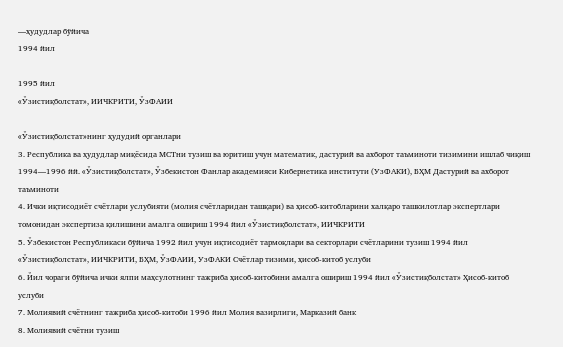—ҳудудлар бўйича
1994 йил

1995 йил
«Ўзистиқболстат», ИИЧКРИТИ, ЎзФАИИ

«Ўзистиқболстат»нинг ҳудудий органлари
3. Республика ва ҳудудлар миқёсида МСТни тузиш ва юритиш учун математик, дастурий ва ахборот таъминоти тизимини ишлаб чиқиш 1994—1996 йй. «Ўзистиқболстат», Ўзбекистон Фанлар академияси Кибернетика институти (УзФАКИ), БҲМ Дастурий ва ахборот таъминоти
4. Ички иқтисодиёт счётлари услубияти (молия счётларидан ташқари) ва ҳисоб-китобларини халқаро ташкилотлар экспертлари томонидан экспертиза қилишини амалга ошириш 1994 йил «Ўзистиқболстат», ИИЧКРИТИ
5. Ўзбекистон Республикаси бўйича 1992 йил учун иқтисодиёт тармоқлари ва секторлари счётларини тузиш 1994 йил «Ўзистиқболстат», ИИЧКРИТИ, БҲМ, ЎзФАИИ, УзФАКИ Счётлар тизими, ҳисоб-китоб услуби
6. Йил чораги бўйича ички ялпи маҳсулотнинг тажриба ҳисоб-китобини амалга ошириш 1994 йил «Ўзистиқболстат» Ҳисоб-китоб услуби
7. Молиявий счётнинг тажриба ҳисоб-китоби 1996 йил Молия вазирлиги, Марказий банк
8. Молиявий счётни тузиш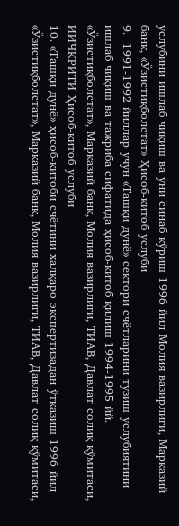услубини ишлаб чиқиш ва уни синаб кўриш 1996 йил Молия вазирлиги, Марказий банк, «Ўзистиқболстат» Ҳисоб-китоб услуби
9.  1991-1992 йиллар учун «Ташқи дунё» сектори счётларини тузиш услубиятини ишлаб чиқиш ва тажриба сифатида ҳисоб-китоб қилиш 1994-1995 йй. «Ўзистиқболстат», Марказий банк, Молия вазирлиги, ТИАВ, Давлат солиқ қўмитаси, ИИЧКРИТИ Ҳисоб-китоб услуби
10. «Ташқи дунё» ҳисоб-китоби счётини халқаро экспертизадан ўтказиш 1996 йил «Ўзистиқболстат», Марказий банк, Молия вазирлиги, ТИАВ, Давлат солиқ қўмитаси,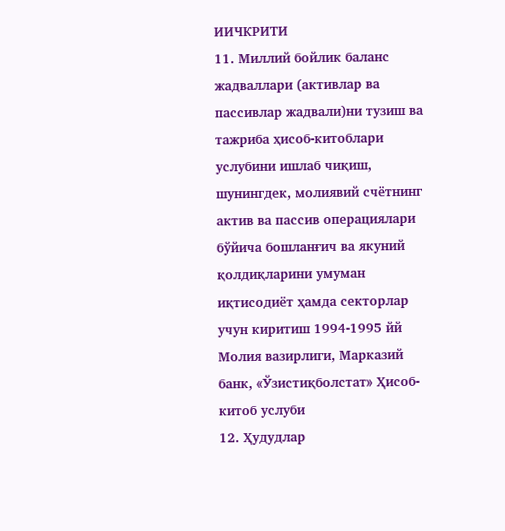ИИЧКРИТИ
11. Миллий бойлик баланс жадваллари (активлар ва пассивлар жадвали)ни тузиш ва тажриба ҳисоб-китоблари услубини ишлаб чиқиш, шунингдек, молиявий счётнинг актив ва пассив операциялари бўйича бошланғич ва якуний қолдиқларини умуман иқтисодиёт ҳамда секторлар учун киритиш 1994-1995 йй Молия вазирлиги, Марказий банк, «Ўзистиқболстат» Ҳисоб-китоб услуби
12. Ҳудудлар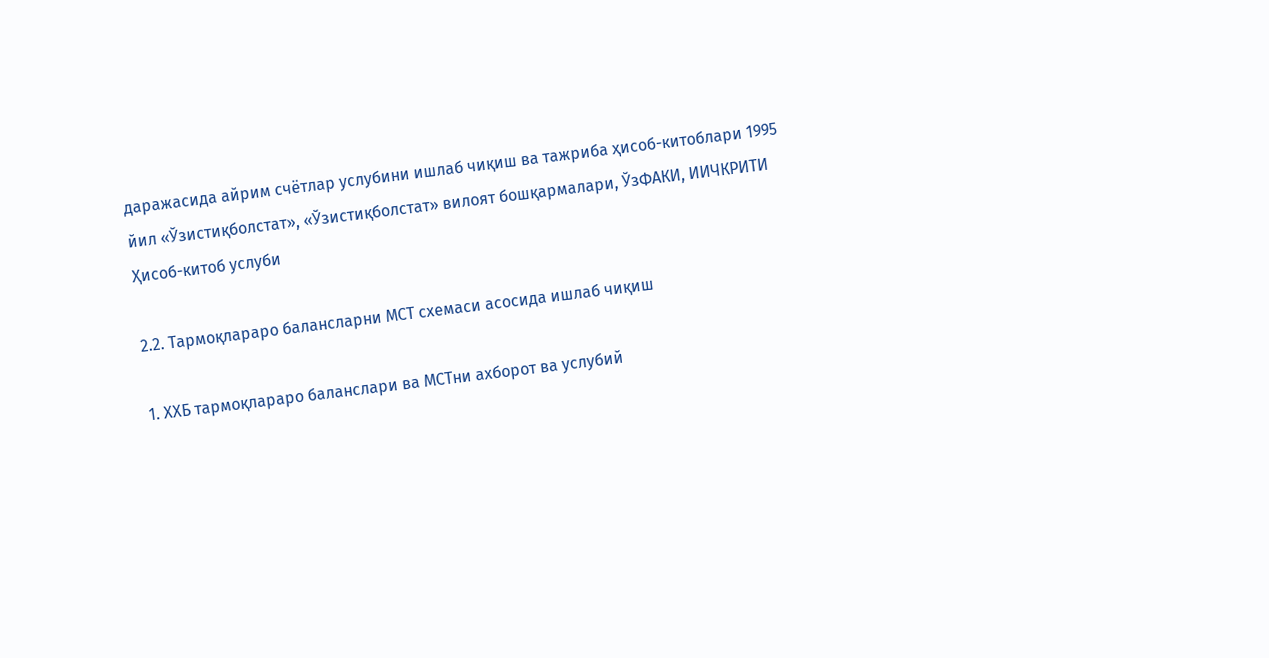даражасида айрим счётлар услубини ишлаб чиқиш ва тажриба ҳисоб-китоблари 1995 йил «Ўзистиқболстат», «Ўзистиқболстат» вилоят бошқармалари, ЎзФАКИ, ИИЧКРИТИ Ҳисоб-китоб услуби

2.2. Тармоқлараро балансларни МСТ схемаси асосида ишлаб чиқиш

1. ХХБ тармоқлараро баланслари ва МСТни ахборот ва услубий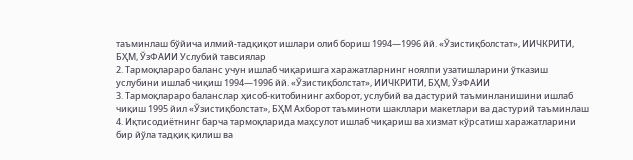таъминлаш бўйича илмий-тадқиқот ишлари олиб бориш 1994—1996 йй. «Ўзистиқболстат», ИИЧКРИТИ, БҲМ, ЎзФАИИ Услубий тавсиялар
2. Тармоқлараро баланс учун ишлаб чиқаришга харажатларнинг ноялпи узатишларини ўтказиш услубини ишлаб чиқиш 1994—1996 йй. «Ўзистиқболстат», ИИЧКРИТИ, БҲМ, ЎзФАИИ
3. Тармоқлараро баланслар ҳисоб-китобининг ахборот, услубий ва дастурий таъминланишини ишлаб чиқиш 1995 йил «Ўзистиқболстат», БҲМ Ахборот таъминоти шакллари макетлари ва дастурий таъминлаш
4. Иқтисодиётнинг барча тармоқларида маҳсулот ишлаб чиқариш ва хизмат кўрсатиш харажатларини бир йўла тадқиқ қилиш ва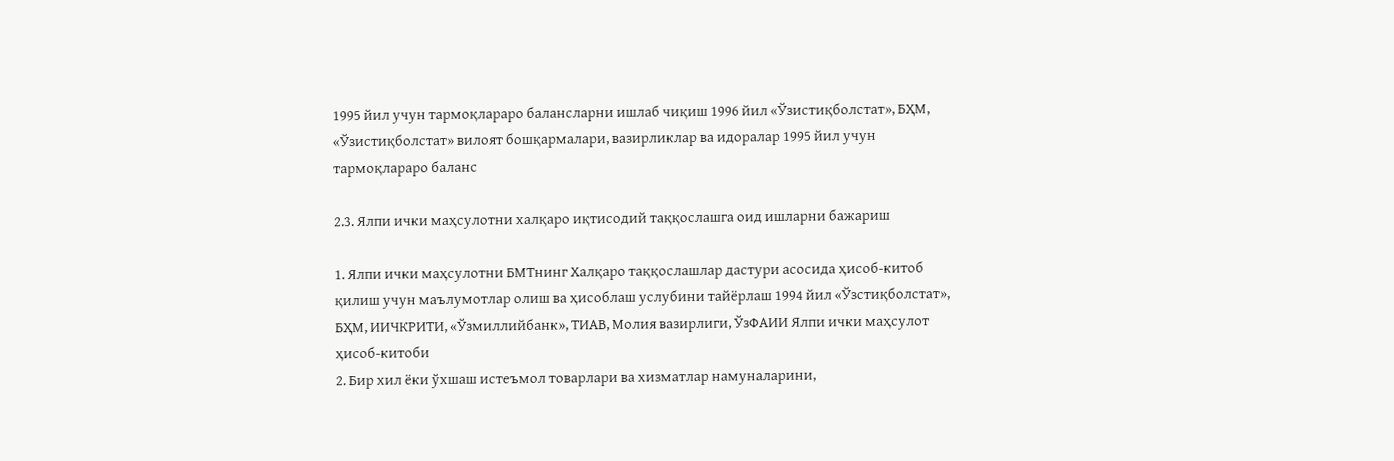1995 йил учун тармоқлараро балансларни ишлаб чиқиш 1996 йил «Ўзистиқболстат», БҲМ, «Ўзистиқболстат» вилоят бошқармалари, вазирликлар ва идоралар 1995 йил учун тармоқлараро баланс

2.3. Ялпи ички маҳсулотни халқаро иқтисодий таққослашга оид ишларни бажариш

1. Ялпи ички маҳсулотни БМТнинг Халқаро таққослашлар дастури асосида ҳисоб-китоб қилиш учун маълумотлар олиш ва ҳисоблаш услубини тайёрлаш 1994 йил «Ўзстиқболстат», БҲМ, ИИЧКРИТИ, «Ўзмиллийбанк», ТИАВ, Молия вазирлиги, ЎзФАИИ Ялпи ички маҳсулот ҳисоб-китоби
2. Бир хил ёки ўхшаш истеъмол товарлари ва хизматлар намуналарини,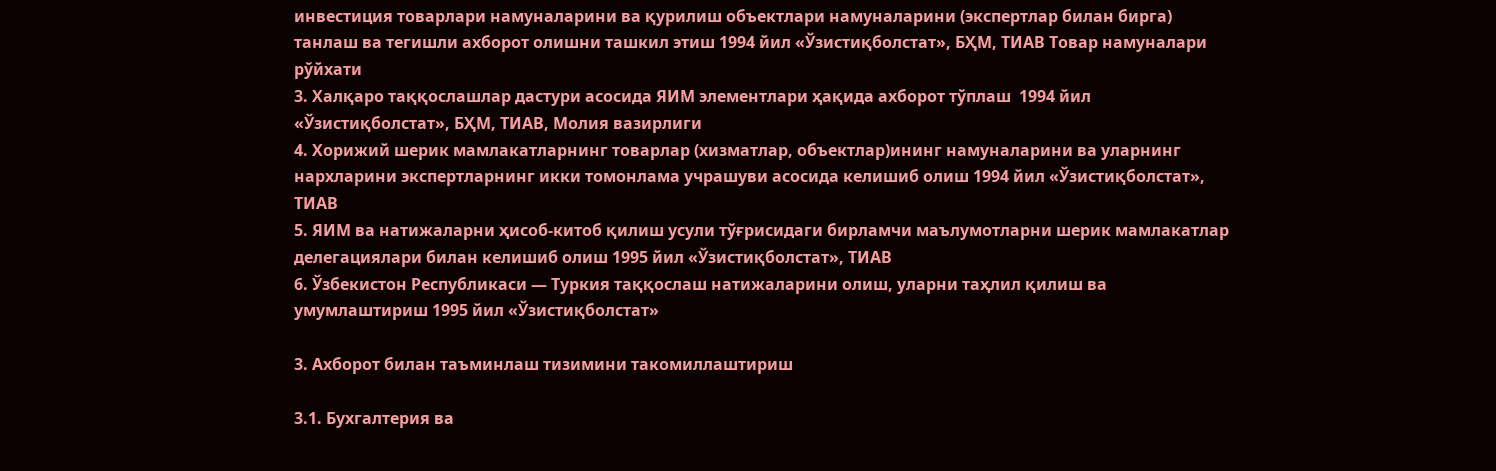инвестиция товарлари намуналарини ва қурилиш объектлари намуналарини (экспертлар билан бирга) танлаш ва тегишли ахборот олишни ташкил этиш 1994 йил «Ўзистиқболстат», БҲМ, ТИАВ Товар намуналари рўйхати
3. Халқаро таққослашлар дастури асосида ЯИМ элементлари ҳақида ахборот тўплаш  1994 йил «Ўзистиқболстат», БҲМ, ТИАВ, Молия вазирлиги
4. Хорижий шерик мамлакатларнинг товарлар (хизматлар, объектлар)ининг намуналарини ва уларнинг нархларини экспертларнинг икки томонлама учрашуви асосида келишиб олиш 1994 йил «Ўзистиқболстат», ТИАВ
5. ЯИМ ва натижаларни ҳисоб-китоб қилиш усули тўғрисидаги бирламчи маълумотларни шерик мамлакатлар делегациялари билан келишиб олиш 1995 йил «Ўзистиқболстат», ТИАВ
6. Ўзбекистон Республикаси — Туркия таққослаш натижаларини олиш, уларни таҳлил қилиш ва умумлаштириш 1995 йил «Ўзистиқболстат»

3. Ахборот билан таъминлаш тизимини такомиллаштириш

3.1. Бухгалтерия ва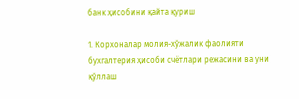банк ҳисобини қайта қуриш

1. Корхоналар молия-хўжалик фаолияти бухгалтерия ҳисоби счётлари режасини ва уни қўллаш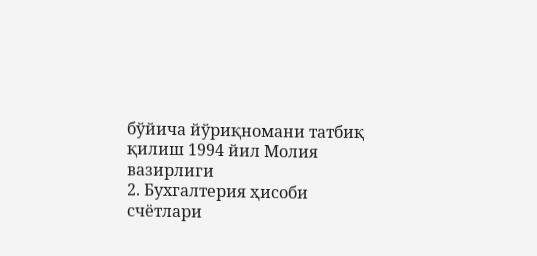бўйича йўриқномани татбиқ қилиш 1994 йил Молия вазирлиги
2. Бухгалтерия ҳисоби счётлари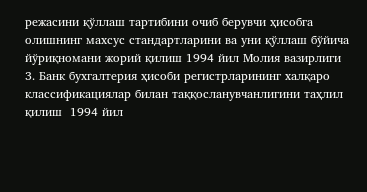режасини қўллаш тартибини очиб берувчи ҳисобга олишнинг махсус стандартларини ва уни қўллаш бўйича йўриқномани жорий қилиш 1994 йил Молия вазирлиги
3. Банк бухгалтерия ҳисоби регистрларининг халқаро классификациялар билан таққосланувчанлигини таҳлил қилиш  1994 йил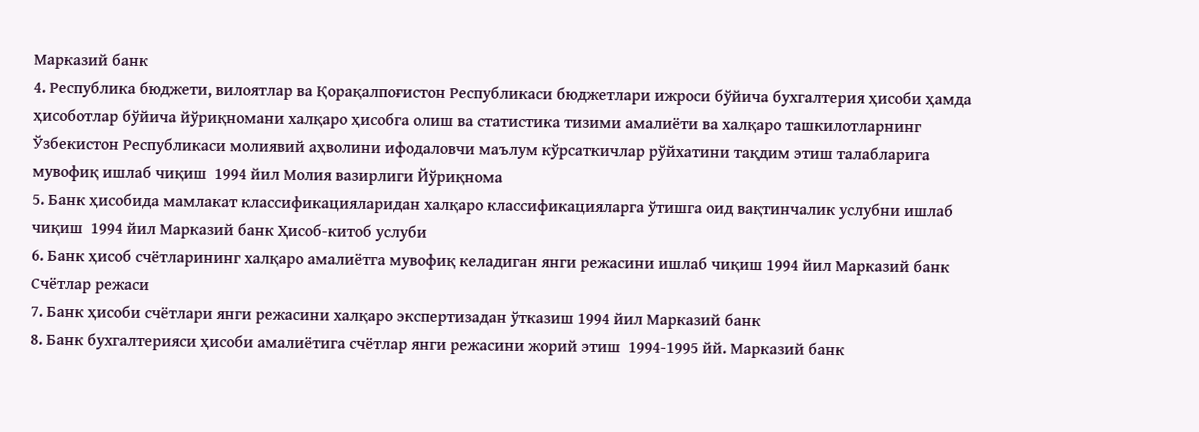Марказий банк
4. Республика бюджети, вилоятлар ва Қорақалпоғистон Республикаси бюджетлари ижроси бўйича бухгалтерия ҳисоби ҳамда ҳисоботлар бўйича йўриқномани халқаро ҳисобга олиш ва статистика тизими амалиёти ва халқаро ташкилотларнинг Ўзбекистон Республикаси молиявий аҳволини ифодаловчи маълум кўрсаткичлар рўйхатини тақдим этиш талабларига мувофиқ ишлаб чиқиш  1994 йил Молия вазирлиги Йўриқнома
5. Банк ҳисобида мамлакат классификацияларидан халқаро классификацияларга ўтишга оид вақтинчалик услубни ишлаб чиқиш  1994 йил Марказий банк Ҳисоб-китоб услуби
6. Банк ҳисоб счётларининг халқаро амалиётга мувофиқ келадиган янги режасини ишлаб чиқиш 1994 йил Марказий банк Счётлар режаси
7. Банк ҳисоби счётлари янги режасини халқаро экспертизадан ўтказиш 1994 йил Марказий банк
8. Банк бухгалтерияси ҳисоби амалиётига счётлар янги режасини жорий этиш  1994-1995 йй. Марказий банк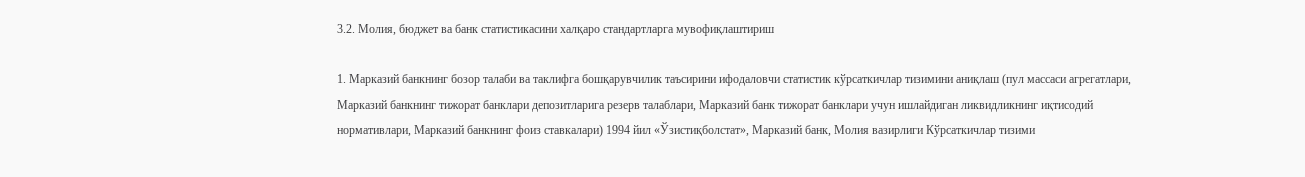3.2. Молия, бюджет ва банк статистикасини халқаро стандартларга мувофиқлаштириш

1. Марказий банкнинг бозор талаби ва таклифга бошқарувчилик таъсирини ифодаловчи статистик кўрсаткичлар тизимини аниқлаш (пул массаси агрегатлари, Марказий банкнинг тижорат банклари депозитларига резерв талаблари, Марказий банк тижорат банклари учун ишлайдиган ликвидликнинг иқтисодий нормативлари, Марказий банкнинг фоиз ставкалари) 1994 йил «Ўзистиқболстат», Марказий банк, Молия вазирлиги Кўрсаткичлар тизими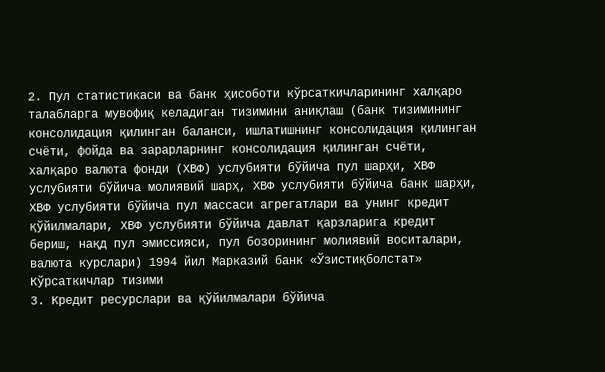2. Пул статистикаси ва банк ҳисоботи кўрсаткичларининг халқаро талабларга мувофиқ келадиган тизимини аниқлаш (банк тизимининг консолидация қилинган баланси, ишлатишнинг консолидация қилинган счёти, фойда ва зарарларнинг консолидация қилинган счёти, халқаро валюта фонди (ХВФ) услубияти бўйича пул шарҳи, ХВФ услубияти бўйича молиявий шарҳ, ХВФ услубияти бўйича банк шарҳи, ХВФ услубияти бўйича пул массаси агрегатлари ва унинг кредит қўйилмалари, ХВФ услубияти бўйича давлат қарзларига кредит бериш, нақд пул эмиссияси, пул бозорининг молиявий воситалари, валюта курслари) 1994 йил Марказий банк «Ўзистиқболстат» Кўрсаткичлар тизими
3. Кредит ресурслари ва қўйилмалари бўйича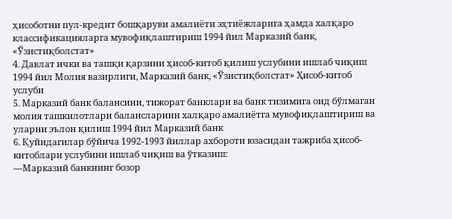ҳисоботни пул-кредит бошқаруви амалиёти эҳтиёжларига ҳамда халқаро классификацияларга мувофиқлаштириш 1994 йил Марказий банк, «Ўзистиқболстат»
4. Давлат ички ва ташқи қарзини ҳисоб-китоб қилиш услубини ишлаб чиқиш 1994 йил Молия вазирлиги, Марказий банк, «Ўзистиқболстат» Ҳисоб-китоб услуби
5. Марказий банк балансини, тижорат банклари ва банк тизимига оид бўлмаган молия ташкилотлари балансларинн халқаро амалиётга мувофиқлаштириш ва уларни эълон қилиш 1994 йил Марказий банк
6. Қуйидагилар бўйича 1992-1993 йиллар ахбороти юзасидан тажриба ҳисоб-китоблари услубини ишлаб чиқиш ва ўтказиш:
—Марказий банкнинг бозор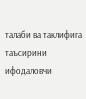талаби ва таклифига таъсирини ифодаловчи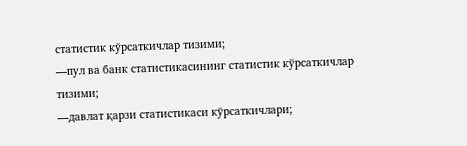статистик кўрсаткичлар тизими;
—пул ва банк статистикасининг статистик кўрсаткичлар тизими;
—давлат қарзи статистикаси кўрсаткичлари;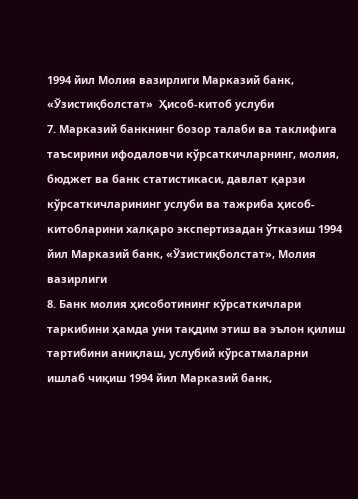1994 йил Молия вазирлиги Марказий банк, «Ўзистиқболстат»  Ҳисоб-китоб услуби
7. Марказий банкнинг бозор талаби ва таклифига таъсирини ифодаловчи кўрсаткичларнинг, молия, бюджет ва банк статистикаси, давлат қарзи кўрсаткичларининг услуби ва тажриба ҳисоб-китобларини халқаро экспертизадан ўтказиш 1994 йил Марказий банк, «Ўзистиқболстат», Молия вазирлиги
8. Банк молия ҳисоботининг кўрсаткичлари таркибини ҳамда уни тақдим этиш ва эълон қилиш тартибини аниқлаш, услубий кўрсатмаларни ишлаб чиқиш 1994 йил Марказий банк,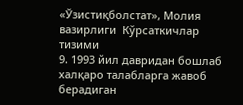«Ўзистиқболстат», Молия вазирлиги  Кўрсаткичлар тизими
9. 1993 йил давридан бошлаб халқаро талабларга жавоб берадиган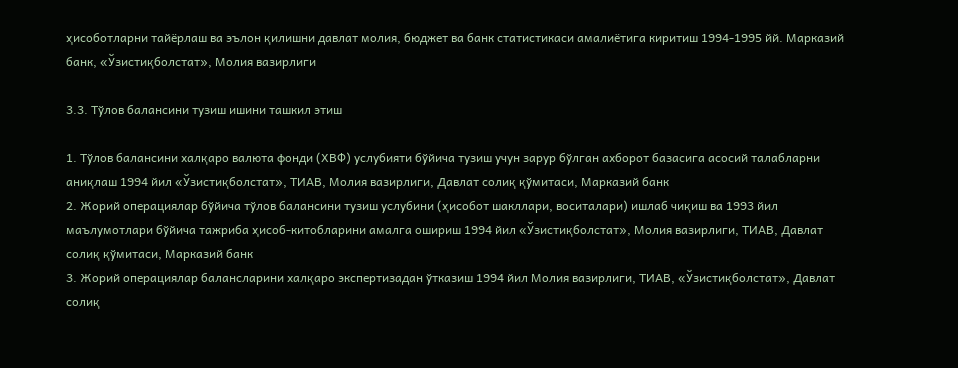ҳисоботларни тайёрлаш ва эълон қилишни давлат молия, бюджет ва банк статистикаси амалиётига киритиш 1994-1995 йй. Марказий банк, «Ўзистиқболстат», Молия вазирлиги

3.3. Тўлов балансини тузиш ишини ташкил этиш

1. Тўлов балансини халқаро валюта фонди (ХВФ) услубияти бўйича тузиш учун зарур бўлган ахборот базасига асосий талабларни аниқлаш 1994 йил «Ўзистиқболстат», ТИАВ, Молия вазирлиги, Давлат солиқ қўмитаси, Марказий банк
2. Жорий операциялар бўйича тўлов балансини тузиш услубини (ҳисобот шакллари, воситалари) ишлаб чиқиш ва 1993 йил маълумотлари бўйича тажриба ҳисоб-китобларини амалга ошириш 1994 йил «Ўзистиқболстат», Молия вазирлиги, ТИАВ, Давлат солиқ қўмитаси, Марказий банк
3. Жорий операциялар балансларини халқаро экспертизадан ўтказиш 1994 йил Молия вазирлиги, ТИАВ, «Ўзистиқболстат», Давлат солиқ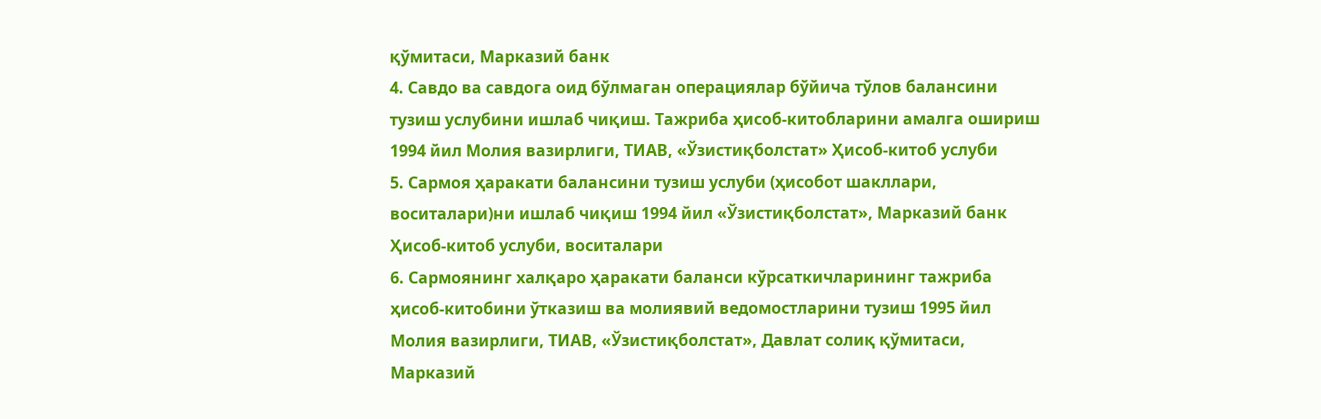қўмитаси, Марказий банк
4. Савдо ва савдога оид бўлмаган операциялар бўйича тўлов балансини тузиш услубини ишлаб чиқиш. Тажриба ҳисоб-китобларини амалга ошириш  1994 йил Молия вазирлиги, ТИАВ, «Ўзистиқболстат» Ҳисоб-китоб услуби
5. Сармоя ҳаракати балансини тузиш услуби (ҳисобот шакллари, воситалари)ни ишлаб чиқиш 1994 йил «Ўзистиқболстат», Марказий банк Ҳисоб-китоб услуби, воситалари
6. Сармоянинг халқаро ҳаракати баланси кўрсаткичларининг тажриба ҳисоб-китобини ўтказиш ва молиявий ведомостларини тузиш 1995 йил Молия вазирлиги, ТИАВ, «Ўзистиқболстат», Давлат солиқ қўмитаси, Марказий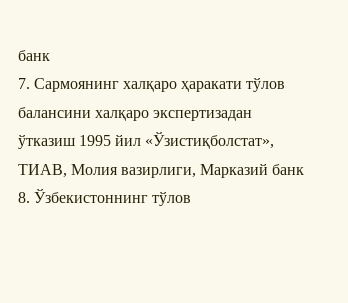банк
7. Сармоянинг халқаро ҳаракати тўлов балансини халқаро экспертизадан ўтказиш 1995 йил «Ўзистиқболстат», ТИАВ, Молия вазирлиги, Марказий банк
8. Ўзбекистоннинг тўлов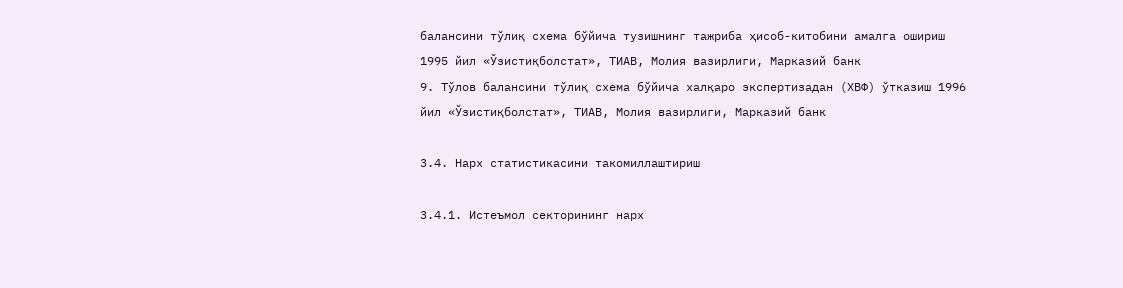балансини тўлиқ схема бўйича тузишнинг тажриба ҳисоб-китобини амалга ошириш 1995 йил «Ўзистиқболстат», ТИАВ, Молия вазирлиги, Марказий банк
9. Тўлов балансини тўлиқ схема бўйича халқаро экспертизадан (ХВФ) ўтказиш 1996 йил «Ўзистиқболстат», ТИАВ, Молия вазирлиги, Марказий банк

3.4. Нарх статистикасини такомиллаштириш

3.4.1. Истеъмол секторининг нарх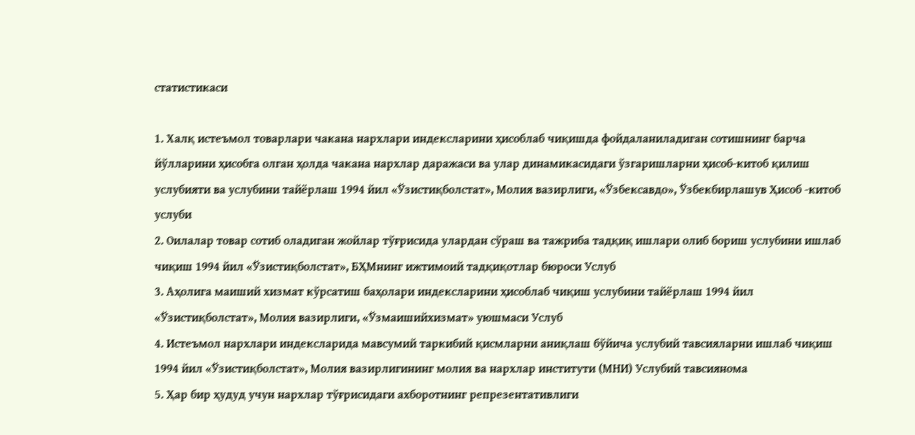статистикаси

1. Халқ истеъмол товарлари чакана нархлари индексларини ҳисоблаб чиқишда фойдаланиладиган сотишнинг барча йўлларини ҳисобга олган ҳолда чакана нархлар даражаси ва улар динамикасидаги ўзгаришларни ҳисоб-китоб қилиш услубияти ва услубини тайёрлаш 1994 йил «Ўзистиқболстат», Молия вазирлиги, «Ўзбексавдо», Ўзбекбирлашув Ҳисоб -китоб услуби
2. Оилалар товар сотиб оладиган жойлар тўғрисида улардан сўраш ва тажриба тадқиқ ишлари олиб бориш услубини ишлаб чиқиш 1994 йил «Ўзистиқболстат», БҲМнинг ижтимоий тадқиқотлар бюроси Услуб
3. Аҳолига маиший хизмат кўрсатиш баҳолари индексларини ҳисоблаб чиқиш услубини тайёрлаш 1994 йил «Ўзистиқболстат», Молия вазирлиги, «Ўзмаишийхизмат» уюшмаси Услуб
4. Истеъмол нархлари индексларида мавсумий таркибий қисмларни аниқлаш бўйича услубий тавсияларни ишлаб чиқиш 1994 йил «Ўзистиқболстат», Молия вазирлигининг молия ва нархлар институти (МНИ) Услубий тавсиянома
5. Ҳар бир ҳудуд учун нархлар тўғрисидаги ахборотнинг репрезентативлиги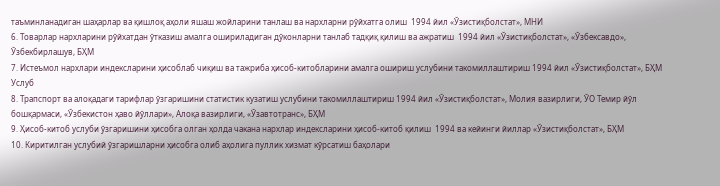таъминланадиган шаҳарлар ва қишлоқ аҳоли яшаш жойларини танлаш ва нархларни рўйхатга олиш  1994 йил «Ўзистиқболстат», МНИ
6. Товарлар нархларини рўйхатдан ўтказиш амалга ошириладиган дўконларни танлаб тадқиқ қилиш ва ажратиш  1994 йил «Ўзистиқболстат», «Ўзбексавдо», Ўзбекбирлашув, БҲМ
7. Истеъмол нархлари индексларини ҳисоблаб чиқиш ва тажриба ҳисоб-китобларини амалга ошириш услубини такомиллаштириш 1994 йил «Ўзистиқболстат», БҲМ Услуб
8. Трапспорт ва алоқадаги тарифлар ўзгаришини статистик кузатиш услубини такомиллаштириш 1994 йил «Ўзистиқболстат», Молия вазирлиги, ЎО Темир йўл бошқармаси, «Ўзбекистон ҳаво йўллари», Алоқа вазирлиги, «Ўзавтотранс», БҲМ
9. Ҳисоб-китоб услуби ўзгаришини ҳисобга олган ҳолда чакана нархлар индексларини ҳисоб-китоб қилиш  1994 ва кейинги йиллар «Ўзистиқболстат», БҲМ
10. Киритилган услубий ўзгаришларни ҳисобга олиб аҳолига пуллик хизмат кўрсатиш баҳолари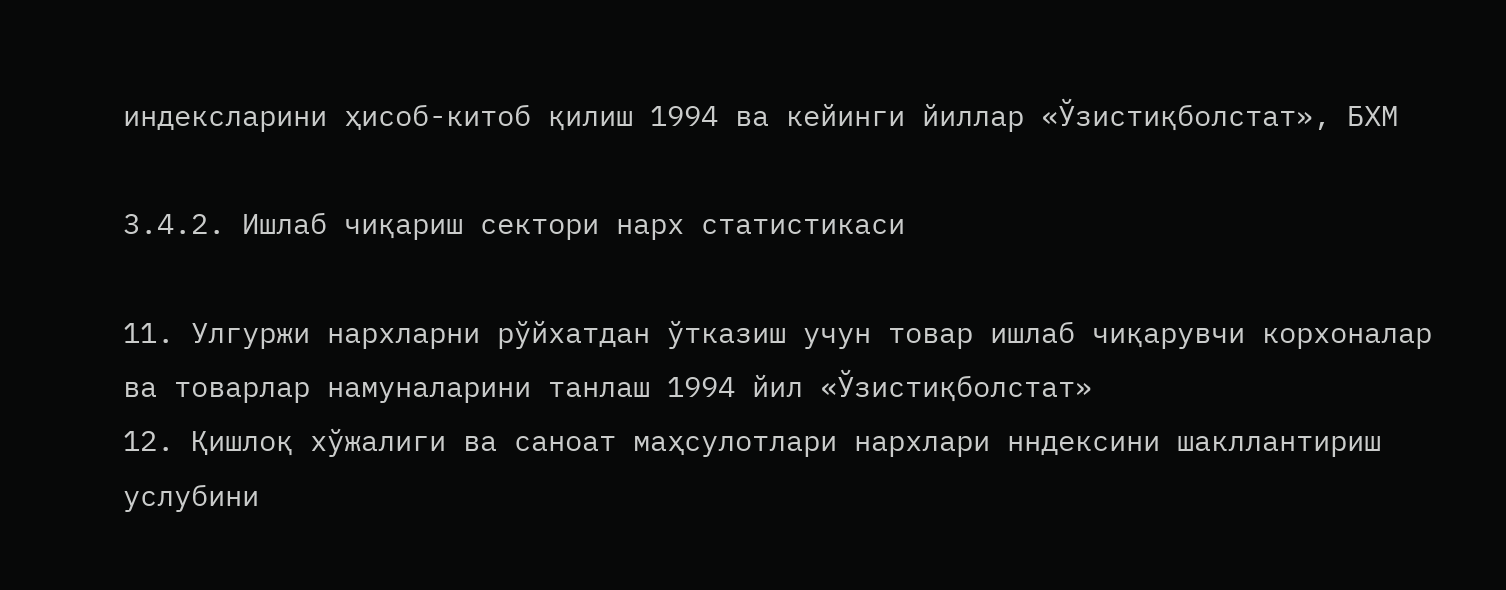индексларини ҳисоб-китоб қилиш 1994 ва кейинги йиллар «Ўзистиқболстат», БХМ

3.4.2. Ишлаб чиқариш сектори нарх статистикаси

11. Улгуржи нархларни рўйхатдан ўтказиш учун товар ишлаб чиқарувчи корхоналар ва товарлар намуналарини танлаш 1994 йил «Ўзистиқболстат»
12. Қишлоқ хўжалиги ва саноат маҳсулотлари нархлари нндексини шакллантириш услубини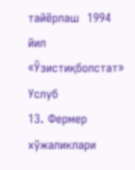тайёрлаш  1994 йил «Ўзистиқболстат» Услуб
13. Фермер хўжаликлари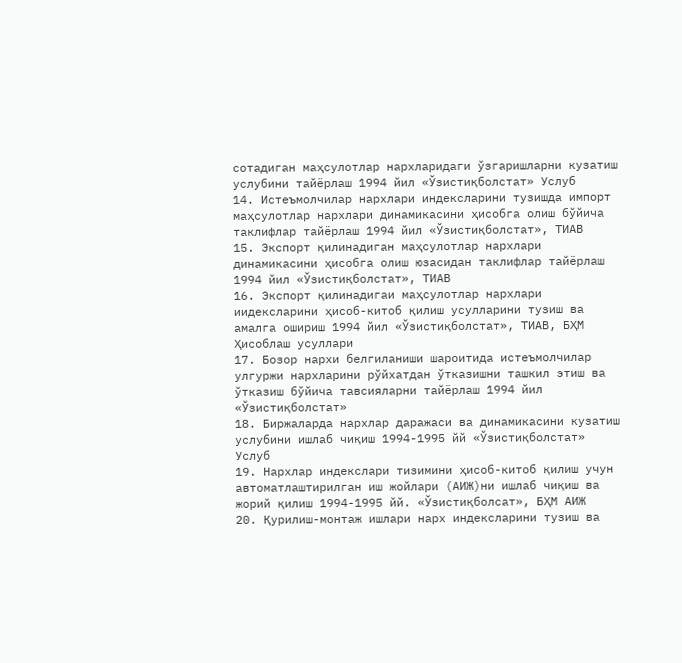сотадиган маҳсулотлар нархларидаги ўзгаришларни кузатиш услубини тайёрлаш 1994 йил «Ўзистиқболстат» Услуб
14. Истеъмолчилар нархлари индексларини тузишда импорт маҳсулотлар нархлари динамикасини ҳисобга олиш бўйича таклифлар тайёрлаш 1994 йил «Ўзистиқболстат», ТИАВ
15. Экспорт қилинадиган маҳсулотлар нархлари динамикасини ҳисобга олиш юзасидан таклифлар тайёрлаш 1994 йил «Ўзистиқболстат», ТИАВ
16. Экспорт қилинадигаи маҳсулотлар нархлари иидексларини ҳисоб-китоб қилиш усулларини тузиш ва амалга ошириш 1994 йил «Ўзистиқболстат», ТИАВ, БҲМ Ҳисоблаш усуллари
17. Бозор нархи белгиланиши шароитида истеъмолчилар улгуржи нархларини рўйхатдан ўтказишни ташкил этиш ва ўтказиш бўйича тавсияларни тайёрлаш 1994 йил «Ўзистиқболстат»
18. Биржаларда нархлар даражаси ва динамикасини кузатиш услубини ишлаб чиқиш 1994-1995 йй «Ўзистиқболстат»  Услуб
19. Нархлар индекслари тизимини ҳисоб-китоб қилиш учун автоматлаштирилган иш жойлари (АИЖ)ни ишлаб чиқиш ва жорий қилиш 1994-1995 йй. «Ўзистиқболсат», БҲМ АИЖ
20. Қурилиш-монтаж ишлари нарх индексларини тузиш ва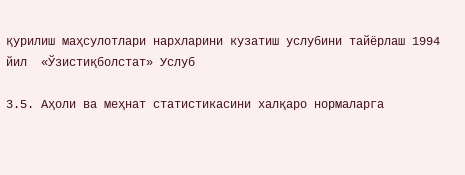қурилиш маҳсулотлари нархларини кузатиш услубини тайёрлаш 1994 йил  «Ўзистиқболстат» Услуб

3.5. Аҳоли ва меҳнат статистикасини халқаро нормаларга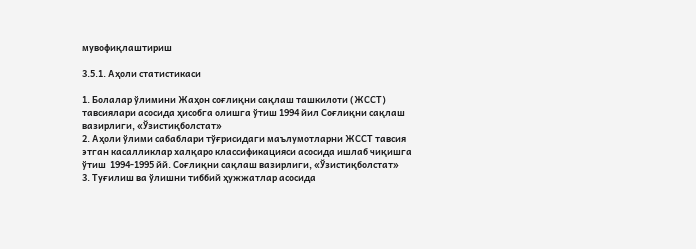мувофиқлаштириш

3.5.1. Аҳоли статистикаси

1. Болалар ўлимини Жаҳон соғлиқни сақлаш ташкилоти (ЖССТ) тавсиялари асосида ҳисобга олишга ўтиш 1994 йил Соғлиқни сақлаш вазирлиги, «Ўзистиқболстат»
2. Аҳоли ўлими сабаблари тўғрисидаги маълумотларни ЖССТ тавсия этган касалликлар халқаро классификацияси асосида ишлаб чиқишга ўтиш  1994-1995 йй. Соғлиқни сақлаш вазирлиги, «Ўзистиқболстат»
3. Туғилиш ва ўлишни тиббий ҳужжатлар асосида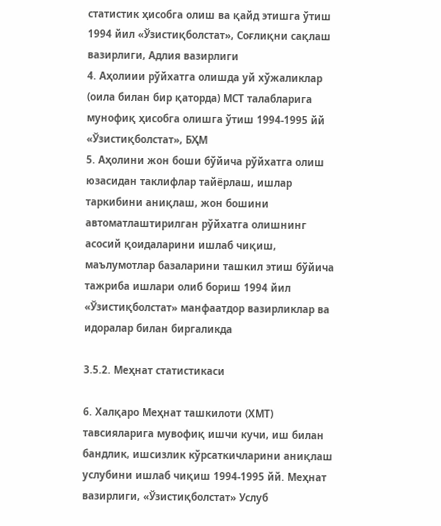статистик ҳисобга олиш ва қайд этишга ўтиш 1994 йил «Ўзистиқболстат», Соғлиқни сақлаш вазирлиги, Адлия вазирлиги
4. Аҳолиии рўйхатга олишда уй хўжаликлар (оила билан бир қаторда) МСТ талабларига мунофиқ ҳисобга олишга ўтиш 1994-1995 йй «Ўзистиқболстат», БҲМ
5. Аҳолини жон боши бўйича рўйхатга олиш юзасидан таклифлар тайёрлаш, ишлар таркибини аниқлаш, жон бошини автоматлаштирилган рўйхатга олишнинг асосий қоидаларини ишлаб чиқиш, маълумотлар базаларини ташкил этиш бўйича тажриба ишлари олиб бориш 1994 йил «Ўзистиқболстат» манфаатдор вазирликлар ва идоралар билан биргаликда

3.5.2. Меҳнат статистикаси

6. Халқаро Меҳнат ташкилоти (ХМТ) тавсияларига мувофиқ ишчи кучи, иш билан бандлик, ишсизлик кўрсаткичларини аниқлаш услубини ишлаб чиқиш 1994-1995 йй. Меҳнат вазирлиги, «Ўзистиқболстат» Услуб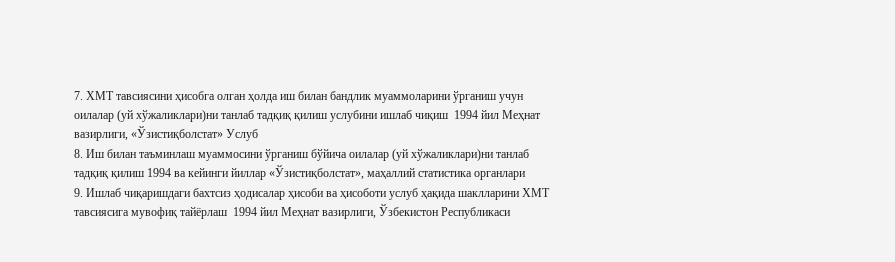7. ХМТ тавсиясини ҳисобга олган ҳолда иш билан бандлик муаммоларини ўрганиш учун оилалар (уй хўжаликлари)ни танлаб тадқиқ қилиш услубини ишлаб чиқиш  1994 йил Меҳнат вазирлиги, «Ўзистиқболстат» Услуб
8. Иш билан таъминлаш муаммосини ўрганиш бўйича оилалар (уй хўжаликлари)ни танлаб тадқиқ қилиш 1994 ва кейинги йиллар «Ўзистиқболстат», маҳаллий статистика органлари
9. Ишлаб чиқаришдаги бахтсиз ҳодисалар ҳисоби ва ҳисоботи услуб ҳақида шаклларини ХМТ тавсиясига мувофиқ тайёрлаш  1994 йил Меҳнат вазирлиги, Ўзбекистон Республикаси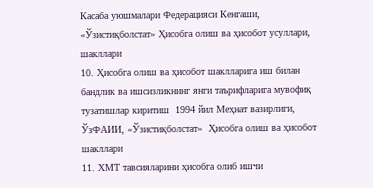Касаба уюшмалари Федерацияси Кенгаши, «Ўзистиқболстат» Ҳисобга олиш ва ҳисобот усуллари, шакллари
10. Ҳисобга олиш ва ҳисобот шаклларига иш билан бандлик ва ишсизликнинг янги таърифларига мувофиқ тузатишлар киритиш  1994 йил Меҳнат вазирлиги, ЎзФАИИ, «Ўзистиқболстат»  Ҳисобга олиш ва ҳисобот шакллари
11. ХМТ тавсияларини ҳисобга олиб ишчи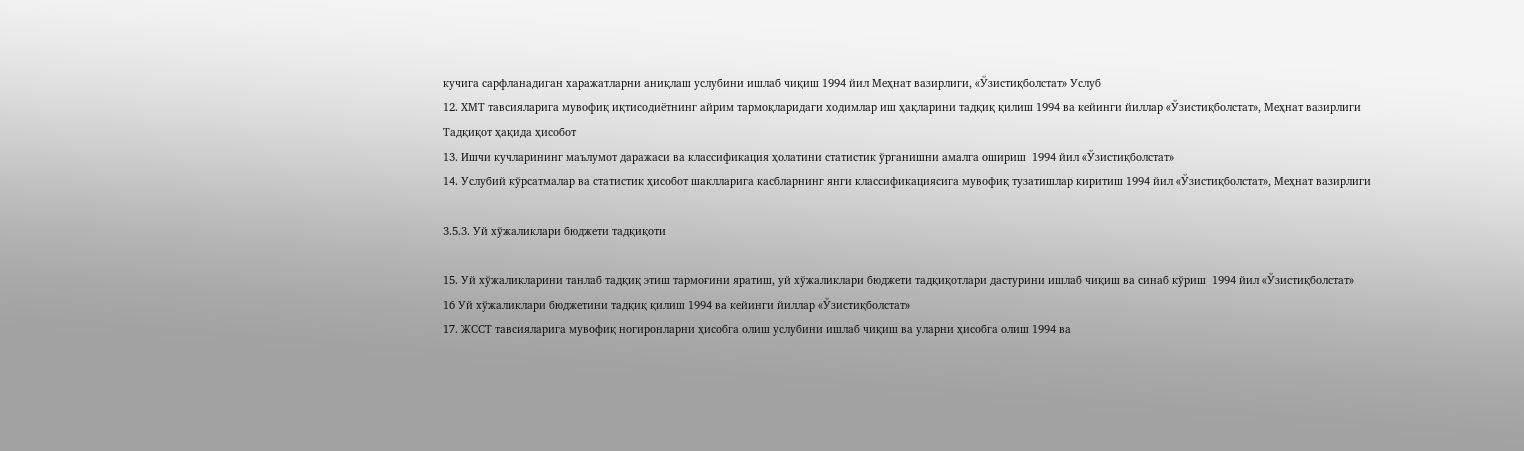кучига сарфланадиган харажатларни аниқлаш услубини ишлаб чиқиш 1994 йил Меҳнат вазирлиги, «Ўзистиқболстат» Услуб
12. ХМТ тавсияларига мувофиқ иқтисодиётнинг айрим тармоқларидаги ходимлар иш ҳақларини тадқиқ қилиш 1994 ва кейинги йиллар «Ўзистиқболстат», Меҳнат вазирлиги Тадқиқот ҳақида ҳисобот
13. Ишчи кучларининг маълумот даражаси ва классификация ҳолатини статистик ўрганишни амалга ошириш  1994 йил «Ўзистиқболстат»
14. Услубий кўрсатмалар ва статистик ҳисобот шаклларига касбларнинг янги классификациясига мувофиқ тузатишлар киритиш 1994 йил «Ўзистиқболстат», Меҳнат вазирлиги

3.5.3. Уй хўжаликлари бюджети тадқиқоти

15. Уй хўжаликларини танлаб тадқиқ этиш тармоғини яратиш, уй хўжаликлари бюджети тадқиқотлари дастурини ишлаб чиқиш ва синаб кўриш  1994 йил «Ўзистиқболстат»
16 Уй хўжаликлари бюджетини тадқиқ қилиш 1994 ва кейинги йиллар «Ўзистиқболстат»
17. ЖССТ тавсияларига мувофиқ ногиронларни ҳисобга олиш услубини ишлаб чиқиш ва уларни ҳисобга олиш 1994 ва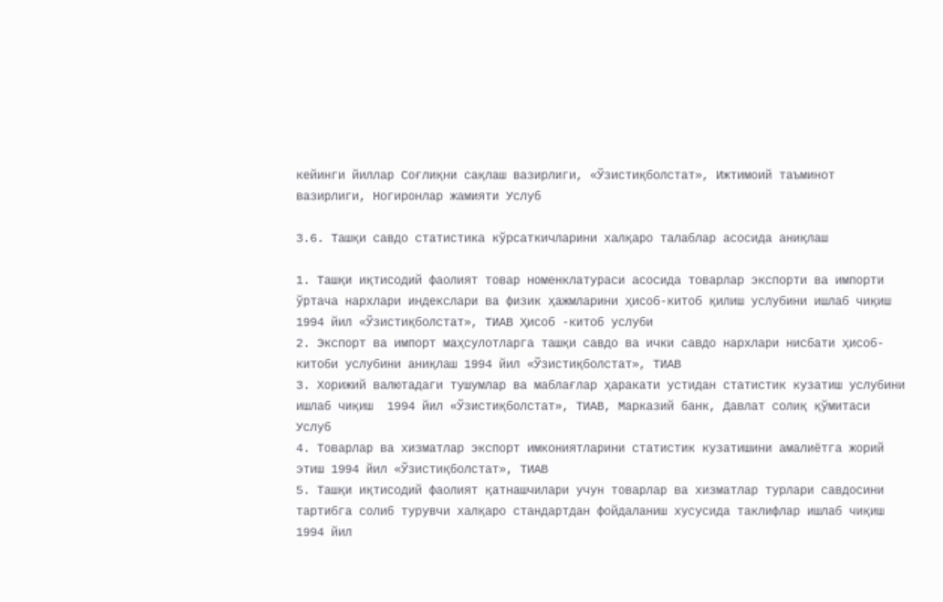кейинги йиллар Соғлиқни сақлаш вазирлиги, «Ўзистиқболстат», Ижтимоий таъминот вазирлиги, Ногиронлар жамияти Услуб

3.6. Ташқи савдо статистика кўрсаткичларини халқаро талаблар асосида аниқлаш

1. Ташқи иқтисодий фаолият товар номенклатураси асосида товарлар экспорти ва импорти ўртача нархлари индекслари ва физик ҳажмларини ҳисоб-китоб қилиш услубини ишлаб чиқиш  1994 йил «Ўзистиқболстат», ТИАВ Ҳисоб -китоб услуби
2. Экспорт ва импорт маҳсулотларга ташқи савдо ва ички савдо нархлари нисбати ҳисоб-китоби услубини аниқлаш 1994 йил «Ўзистиқболстат», ТИАВ
3. Хорижий валютадаги тушумлар ва маблағлар ҳаракати устидан статистик кузатиш услубини ишлаб чиқиш  1994 йил «Ўзистиқболстат», ТИАВ, Марказий банк, Давлат солиқ қўмитаси Услуб
4. Товарлар ва хизматлар экспорт имкониятларини статистик кузатишини амалиётга жорий этиш 1994 йил «Ўзистиқболстат», ТИАВ
5. Ташқи иқтисодий фаолият қатнашчилари учун товарлар ва хизматлар турлари савдосини тартибга солиб турувчи халқаро стандартдан фойдаланиш хусусида таклифлар ишлаб чиқиш 1994 йил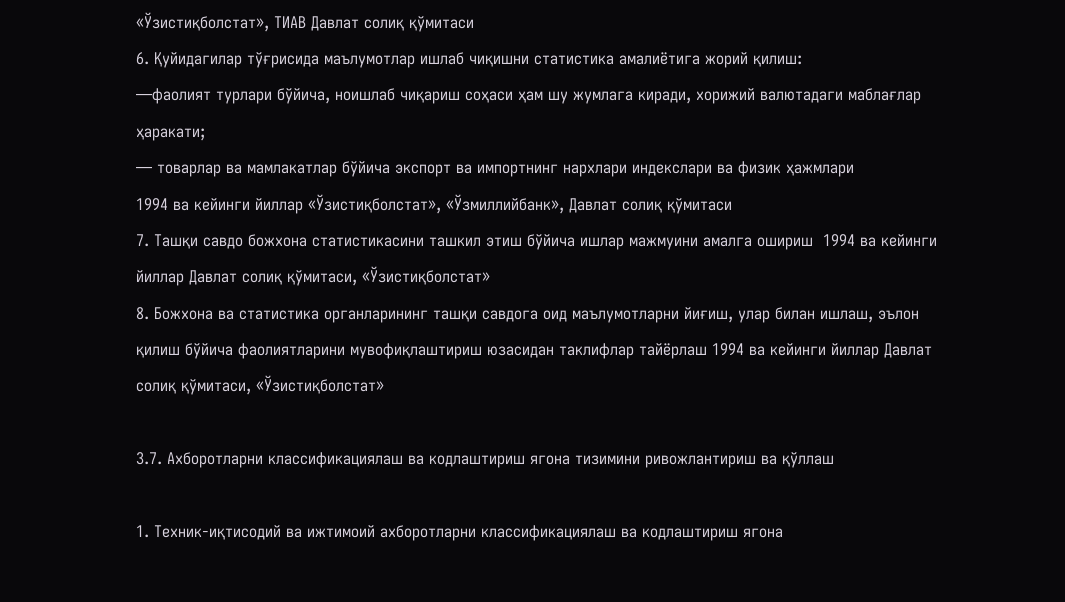«Ўзистиқболстат», ТИАВ Давлат солиқ қўмитаси
6. Қуйидагилар тўғрисида маълумотлар ишлаб чиқишни статистика амалиётига жорий қилиш:
—фаолият турлари бўйича, ноишлаб чиқариш соҳаси ҳам шу жумлага киради, хорижий валютадаги маблағлар ҳаракати;
— товарлар ва мамлакатлар бўйича экспорт ва импортнинг нархлари индекслари ва физик ҳажмлари
1994 ва кейинги йиллар «Ўзистиқболстат», «Ўзмиллийбанк», Давлат солиқ қўмитаси
7. Ташқи савдо божхона статистикасини ташкил этиш бўйича ишлар мажмуини амалга ошириш  1994 ва кейинги йиллар Давлат солиқ қўмитаси, «Ўзистиқболстат»
8. Божхона ва статистика органларининг ташқи савдога оид маълумотларни йиғиш, улар билан ишлаш, эълон қилиш бўйича фаолиятларини мувофиқлаштириш юзасидан таклифлар тайёрлаш 1994 ва кейинги йиллар Давлат солиқ қўмитаси, «Ўзистиқболстат»

3.7. Ахборотларни классификациялаш ва кодлаштириш ягона тизимини ривожлантириш ва қўллаш

1. Техник-иқтисодий ва ижтимоий ахборотларни классификациялаш ва кодлаштириш ягона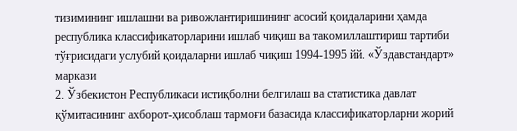тизимининг ишлашни ва ривожлантиришининг асосий қоидаларини ҳамда республика классификаторларини ишлаб чиқиш ва такомиллаштириш тартиби тўғрисидаги услубий қоидаларни ишлаб чиқиш 1994-1995 йй. «Ўздавстандарт» маркази
2. Ўзбекистон Республикаси истиқболни белгилаш ва статистика давлат қўмитасининг ахборот-ҳисоблаш тармоғи базасида классификаторларни жорий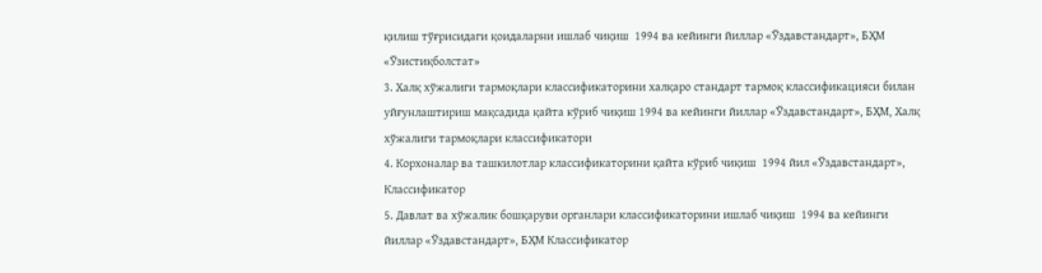қилиш тўғрисидаги қоидаларни ишлаб чиқиш  1994 ва кейинги йиллар «Ўздавстандарт», БҲМ «Ўзистиқболстат»
3. Халқ хўжалиги тармоқлари классификаторини халқаро стандарт тармоқ классификацияси билан уйғунлаштириш мақсадида қайта кўриб чиқиш 1994 ва кейинги йиллар «Ўздавстандарт», БҲМ, Халқ хўжалиги тармоқлари классификатори
4. Корхоналар ва ташкилотлар классификаторини қайта кўриб чиқиш  1994 йил «Ўздавстандарт», Классификатор
5. Давлат ва хўжалик бошқаруви органлари классификаторини ишлаб чиқиш  1994 ва кейинги йиллар «Ўздавстандарт», БҲМ Классификатор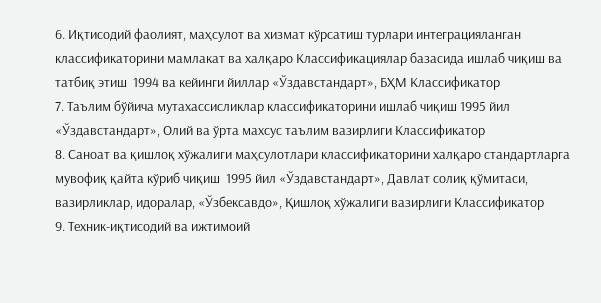6. Иқтисодий фаолият, маҳсулот ва хизмат кўрсатиш турлари интеграцияланган классификаторини мамлакат ва халқаро Классификациялар базасида ишлаб чиқиш ва татбиқ этиш  1994 ва кейинги йиллар «Ўздавстандарт», БҲМ Классификатор
7. Таълим бўйича мутахассисликлар классификаторини ишлаб чиқиш 1995 йил «Ўздавстандарт», Олий ва ўрта махсус таълим вазирлиги Классификатор
8. Саноат ва қишлоқ хўжалиги маҳсулотлари классификаторини халқаро стандартларга мувофиқ қайта кўриб чиқиш  1995 йил «Ўздавстандарт», Давлат солиқ қўмитаси, вазирликлар, идоралар, «Ўзбексавдо», Қишлоқ хўжалиги вазирлиги Классификатор
9. Техник-иқтисодий ва ижтимоий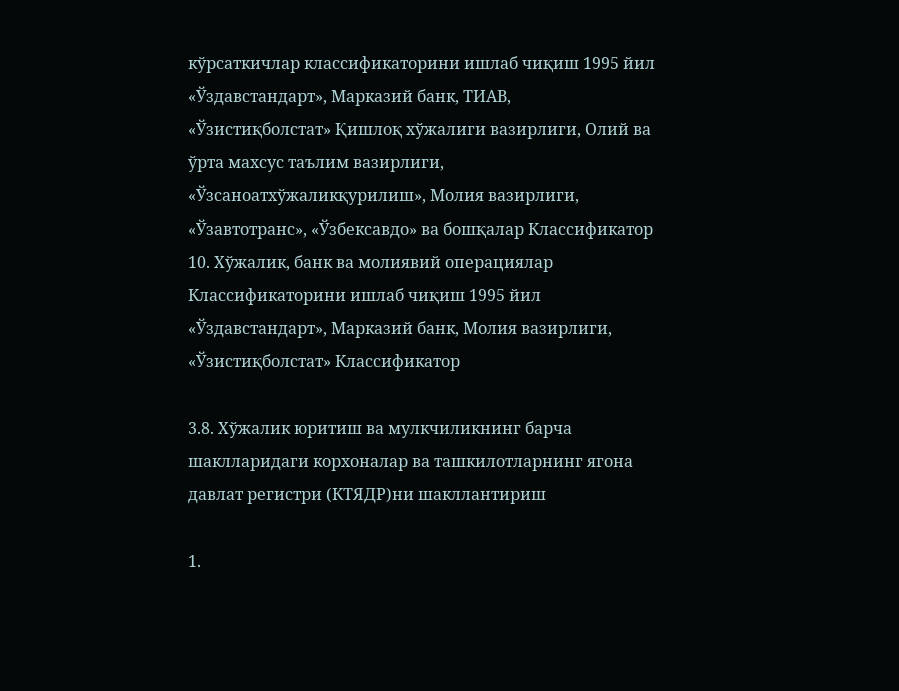кўрсаткичлар классификаторини ишлаб чиқиш 1995 йил «Ўздавстандарт», Марказий банк, ТИАВ, «Ўзистиқболстат» Қишлоқ хўжалиги вазирлиги, Олий ва ўрта махсус таълим вазирлиги, «Ўзсаноатхўжаликқурилиш», Молия вазирлиги, «Ўзавтотранс», «Ўзбексавдо» ва бошқалар Классификатор
10. Хўжалик, банк ва молиявий операциялар Классификаторини ишлаб чиқиш 1995 йил «Ўздавстандарт», Марказий банк, Молия вазирлиги, «Ўзистиқболстат» Классификатор

3.8. Хўжалик юритиш ва мулкчиликнинг барча шаклларидаги корхоналар ва ташкилотларнинг ягона давлат регистри (КТЯДР)ни шакллантириш

1.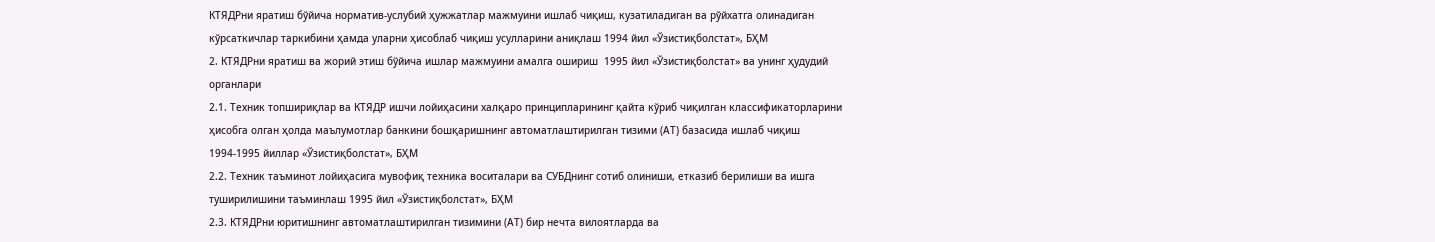КТЯДРни яратиш бўйича норматив-услубий ҳужжатлар мажмуини ишлаб чиқиш, кузатиладиган ва рўйхатга олинадиган кўрсаткичлар таркибини ҳамда уларни ҳисоблаб чиқиш усулларини аниқлаш 1994 йил «Ўзистиқболстат», БҲМ
2. КТЯДРни яратиш ва жорий этиш бўйича ишлар мажмуини амалга ошириш  1995 йил «Ўзистиқболстат» ва унинг ҳудудий органлари
2.1. Техник топшириқлар ва КТЯДР ишчи лойиҳасини халқаро принципларининг қайта кўриб чиқилган классификаторларини ҳисобга олган ҳолда маълумотлар банкини бошқаришнинг автоматлаштирилган тизими (АТ) базасида ишлаб чиқиш  1994-1995 йиллар «Ўзистиқболстат», БҲМ
2.2. Техник таъминот лойиҳасига мувофиқ техника воситалари ва СУБДнинг сотиб олиниши, етказиб берилиши ва ишга туширилишини таъминлаш 1995 йил «Ўзистиқболстат», БҲМ
2.3. КТЯДРни юритишнинг автоматлаштирилган тизимини (АТ) бир нечта вилоятларда ва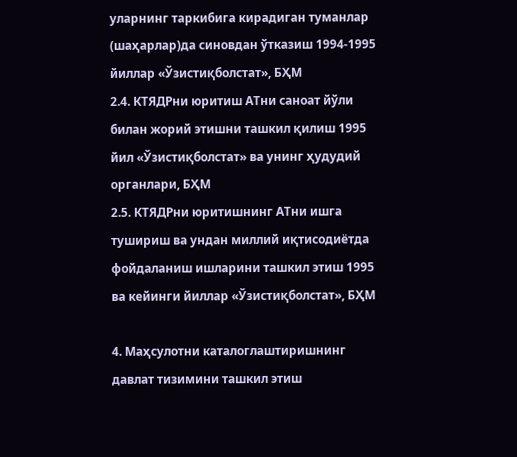уларнинг таркибига кирадиган туманлар (шаҳарлар)да синовдан ўтказиш 1994-1995 йиллар «Ўзистиқболстат», БҲМ
2.4. КТЯДРни юритиш АТни саноат йўли билан жорий этишни ташкил қилиш 1995 йил «Ўзистиқболстат» ва унинг ҳудудий органлари, БҲМ
2.5. КТЯДРни юритишнинг АТни ишга тушириш ва ундан миллий иқтисодиётда фойдаланиш ишларини ташкил этиш 1995 ва кейинги йиллар «Ўзистиқболстат», БҲМ

4. Маҳсулотни каталоглаштиришнинг давлат тизимини ташкил этиш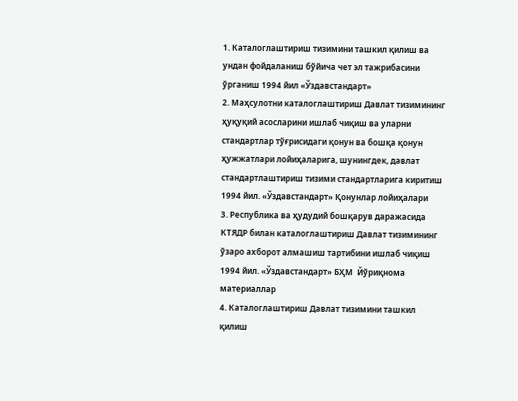1. Каталоглаштириш тизимини ташкил қилиш ва ундан фойдаланиш бўйича чет эл тажрибасини ўрганиш 1994 йил «Ўздавстандарт»
2. Маҳсулотни каталоглаштириш Давлат тизимининг ҳуқуқий асосларини ишлаб чиқиш ва уларни стандартлар тўғрисидаги қонун ва бошқа қонун ҳужжатлари лойиҳаларига, шунингдек, давлат стандартлаштириш тизими стандартларига киритиш 1994 йил. «Ўздавстандарт» Қонунлар лойиҳалари
3. Республика ва ҳудудий бошқарув даражасида КТЯДР билан каталоглаштириш Давлат тизимининг ўзаро ахборот алмашиш тартибини ишлаб чиқиш  1994 йил. «Ўздавстандарт» БҲМ  Йўриқнома материаллар
4. Каталоглаштириш Давлат тизимини ташкил қилиш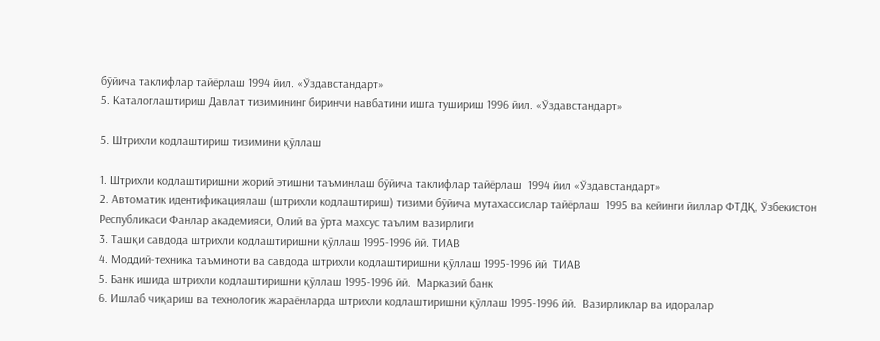бўйича таклифлар тайёрлаш 1994 йил. «Ўздавстандарт»
5. Каталоглаштириш Давлат тизимининг биринчи навбатини ишга тушириш 1996 йил. «Ўздавстандарт»

5. Штрихли кодлаштириш тизимини қўллаш

1. Штрихли кодлаштиришни жорий этишни таъминлаш бўйича таклифлар тайёрлаш  1994 йил «Ўздавстандарт»
2. Автоматик идентификациялаш (штрихли кодлаштириш) тизими бўйича мутахассислар тайёрлаш  1995 ва кейинги йиллар ФТДҚ, Ўзбекистон Республикаси Фанлар академияси, Олий ва ўрта махсус таълим вазирлиги
3. Ташқи савдода штрихли кодлаштиришни қўллаш 1995-1996 йй. ТИАВ
4. Моддий-техника таъминоти ва савдода штрихли кодлаштиришни қўллаш 1995-1996 йй  ТИАВ
5. Банк ишида штрихли кодлаштиришни қўллаш 1995-1996 йй.  Марказий банк
6. Ишлаб чиқариш ва технологик жараёнларда штрихли кодлаштиришни қўллаш 1995-1996 йй.  Вазирликлар ва идоралар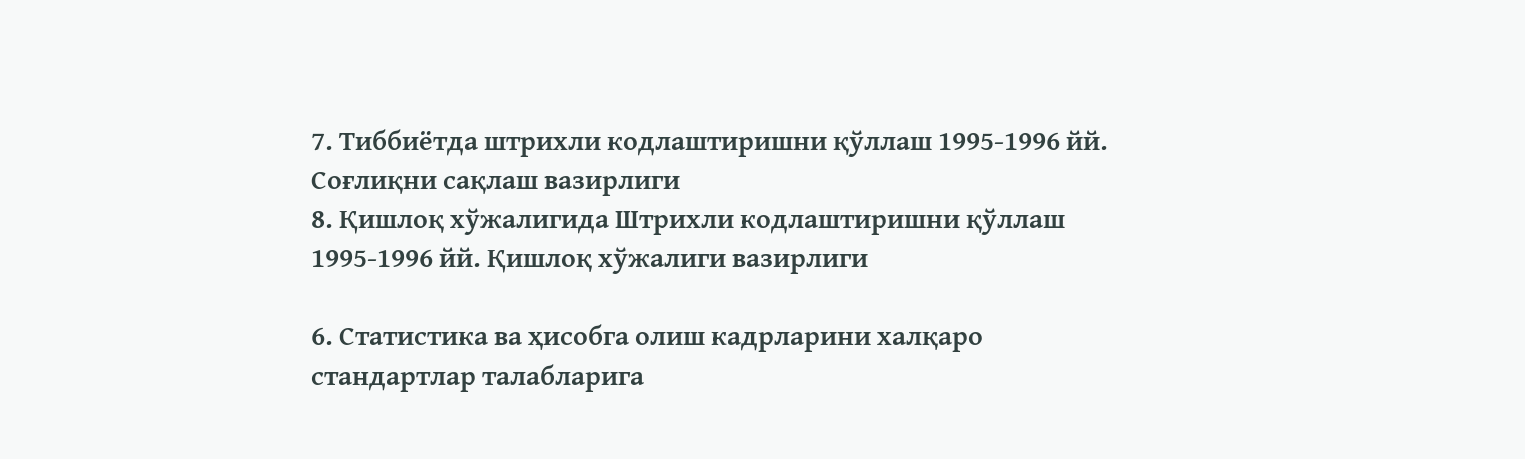7. Тиббиётда штрихли кодлаштиришни қўллаш 1995-1996 йй.  Соғлиқни сақлаш вазирлиги
8. Қишлоқ хўжалигида Штрихли кодлаштиришни қўллаш 1995-1996 йй. Қишлоқ хўжалиги вазирлиги

6. Статистика ва ҳисобга олиш кадрларини халқаро стандартлар талабларига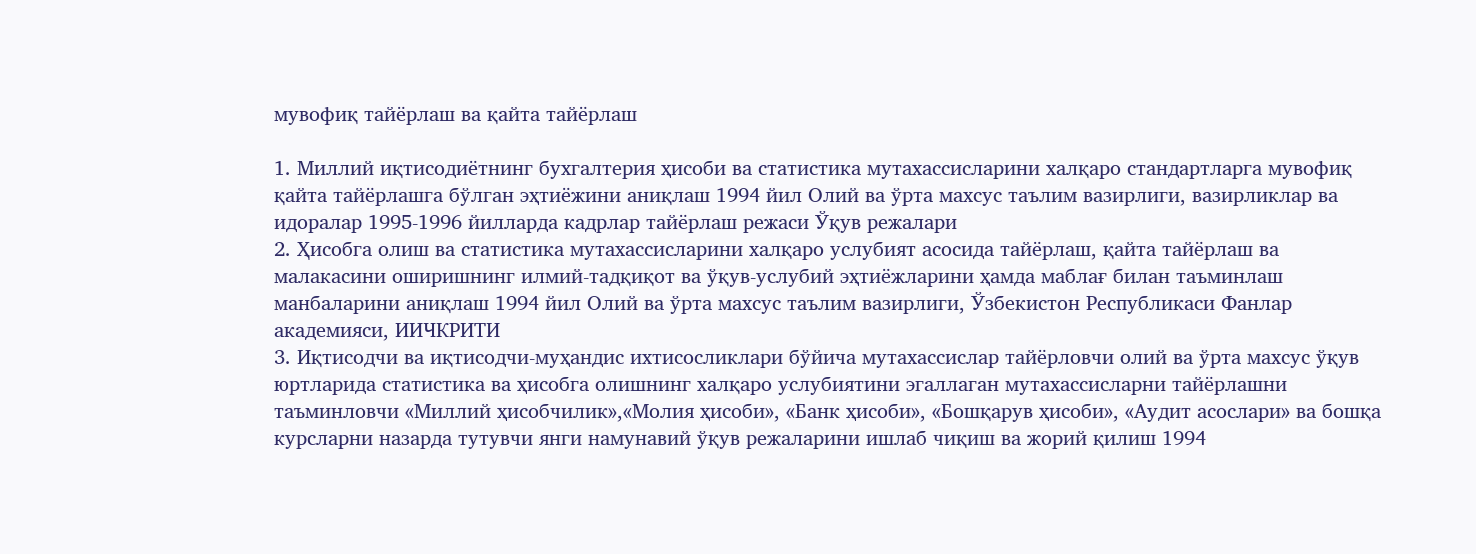мувофиқ тайёрлаш ва қайта тайёрлаш

1. Миллий иқтисодиётнинг бухгалтерия ҳисоби ва статистика мутахассисларини халқаро стандартларга мувофиқ қайта тайёрлашга бўлган эҳтиёжини аниқлаш 1994 йил Олий ва ўрта махсус таълим вазирлиги, вазирликлар ва идоралар 1995-1996 йилларда кадрлар тайёрлаш режаси Ўқув режалари
2. Ҳисобга олиш ва статистика мутахассисларини халқаро услубият асосида тайёрлаш, қайта тайёрлаш ва малакасини оширишнинг илмий-тадқиқот ва ўқув-услубий эҳтиёжларини ҳамда маблағ билан таъминлаш манбаларини аниқлаш 1994 йил Олий ва ўрта махсус таълим вазирлиги, Ўзбекистон Республикаси Фанлар академияси, ИИЧКРИТИ
3. Иқтисодчи ва иқтисодчи-муҳандис ихтисосликлари бўйича мутахассислар тайёрловчи олий ва ўрта махсус ўқув юртларида статистика ва ҳисобга олишнинг халқаро услубиятини эгаллаган мутахассисларни тайёрлашни таъминловчи «Миллий ҳисобчилик»,«Молия ҳисоби», «Банк ҳисоби», «Бошқарув ҳисоби», «Аудит асослари» ва бошқа курсларни назарда тутувчи янги намунавий ўқув режаларини ишлаб чиқиш ва жорий қилиш 1994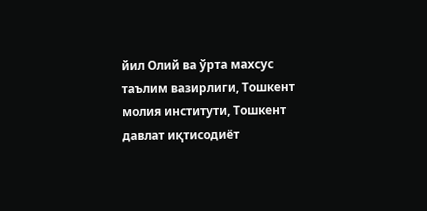йил Олий ва ўрта махсус таълим вазирлиги, Тошкент молия институти, Тошкент давлат иқтисодиёт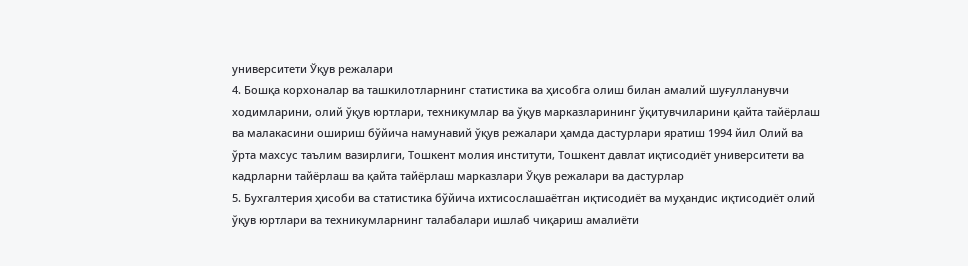университети Ўқув режалари
4. Бошқа корхоналар ва ташкилотларнинг статистика ва ҳисобга олиш билан амалий шуғулланувчи ходимларини, олий ўқув юртлари, техникумлар ва ўқув марказларининг ўқитувчиларини қайта тайёрлаш ва малакасини ошириш бўйича намунавий ўқув режалари ҳамда дастурлари яратиш 1994 йил Олий ва ўрта махсус таълим вазирлиги, Тошкент молия институти, Тошкент давлат иқтисодиёт университети ва кадрларни тайёрлаш ва қайта тайёрлаш марказлари Ўқув режалари ва дастурлар
5. Бухгалтерия ҳисоби ва статистика бўйича ихтисослашаётган иқтисодиёт ва муҳандис иқтисодиёт олий ўқув юртлари ва техникумларнинг талабалари ишлаб чиқариш амалиёти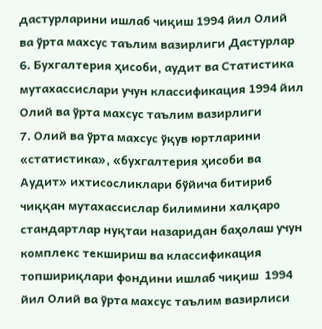дастурларини ишлаб чиқиш 1994 йил Олий ва ўрта махсус таълим вазирлиги Дастурлар
6. Бухгалтерия ҳисоби, аудит ва Статистика мутахассислари учун классификация 1994 йил Олий ва ўрта махсус таълим вазирлиги
7. Олий ва ўрта махсус ўқув юртларини «статистика», «бухгалтерия ҳисоби ва Аудит» ихтисосликлари бўйича битириб чиққан мутахассислар билимини халқаро стандартлар нуқтаи назаридан баҳолаш учун комплекс текшириш ва классификация топшириқлари фондини ишлаб чиқиш  1994 йил Олий ва ўрта махсус таълим вазирлиси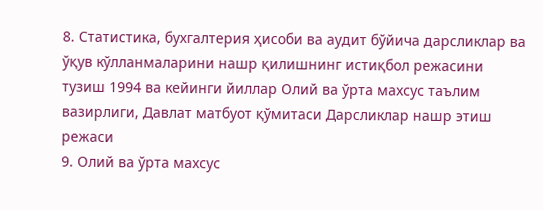8. Статистика, бухгалтерия ҳисоби ва аудит бўйича дарсликлар ва ўқув кўлланмаларини нашр қилишнинг истиқбол режасини тузиш 1994 ва кейинги йиллар Олий ва ўрта махсус таълим вазирлиги, Давлат матбуот қўмитаси Дарсликлар нашр этиш режаси
9. Олий ва ўрта махсус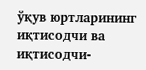ўқув юртларининг иқтисодчи ва иқтисодчи-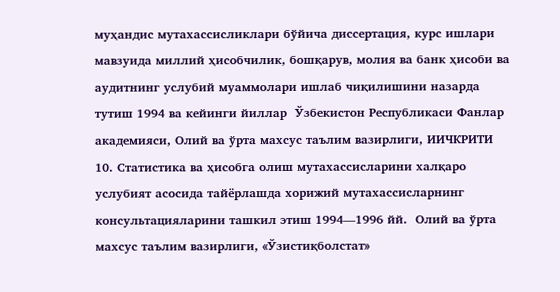муҳандис мутахассисликлари бўйича диссертация, курс ишлари мавзуида миллий ҳисобчилик, бошқарув, молия ва банк ҳисоби ва аудитнинг услубий муаммолари ишлаб чиқилишини назарда тутиш 1994 ва кейинги йиллар  Ўзбекистон Республикаси Фанлар академияси, Олий ва ўрта махсус таълим вазирлиги, ИИЧКРИТИ
10. Статистика ва ҳисобга олиш мутахассисларини халқаро услубият асосида тайёрлашда хорижий мутахассисларнинг консультацияларини ташкил этиш 1994—1996 йй.  Олий ва ўрта махсус таълим вазирлиги, «Ўзистиқболстат»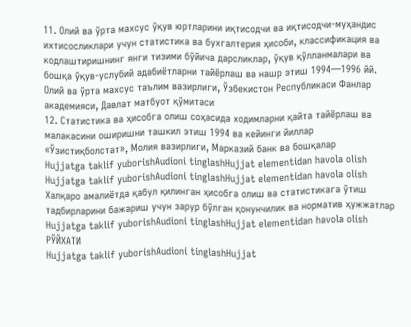11. Олий ва ўрта махсус ўқув юртларини иқтисодчи ва иқтисодчи-муҳандис ихтисосликлари учун статистика ва бухгалтерия ҳисоби, классификация ва кодлаштиришнинг янги тизими бўйича дарсликлар, ўқув қўлланмалари ва бошқа ўқув-услубий адабиётларни тайёрлаш ва нашр этиш 1994—1996 йй. Олий ва ўрта махсус таълим вазирлиги, Ўзбекистон Республикаси Фанлар академияси, Давлат матбуот қўмитаси
12. Статистика ва ҳисобга олиш соҳасида ходимларни қайта тайёрлаш ва малакасини оширишни ташкил этиш 1994 ва кейинги йиллар  «Ўзистиқболстат», Молия вазирлиги, Марказий банк ва бошқалар
Hujjatga taklif yuborishAudioni tinglashHujjat elementidan havola olish
Hujjatga taklif yuborishAudioni tinglashHujjat elementidan havola olish
Халқаро амалиётда қабул қилинган ҳисобга олиш ва статистикага ўтиш тадбирларини бажариш учун зарур бўлган қонунчилик ва норматив ҳужжатлар
Hujjatga taklif yuborishAudioni tinglashHujjat elementidan havola olish
РЎЙХАТИ
Hujjatga taklif yuborishAudioni tinglashHujjat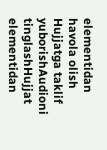elementidan havola olish
Hujjatga taklif yuborishAudioni tinglashHujjat elementidan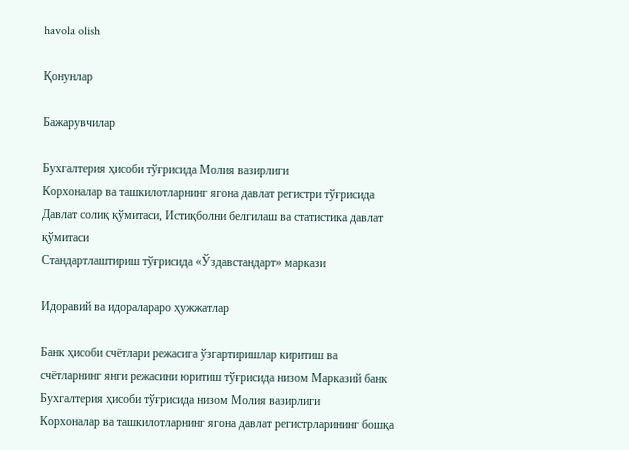havola olish

Қонунлар

Бажарувчилар

Бухгалтерия ҳисоби тўғрисида Молия вазирлиги
Корхоналар ва ташкилотларнинг ягона давлат регистри тўғрисида Давлат солиқ қўмитаси, Истиқболни белгилаш ва статистика давлат қўмитаси
Стандартлаштириш тўғрисида «Ўздавстандарт» маркази

Идоравий ва идоралараро ҳужжатлар

Банк ҳисоби счётлари режасига ўзгартиришлар киритиш ва счётларнинг янги режасини юритиш тўғрисида низом Марказий банк
Бухгалтерия ҳисоби тўғрисида низом Молия вазирлиги
Корхоналар ва ташкилотларнинг ягона давлат регистрларининг бошқа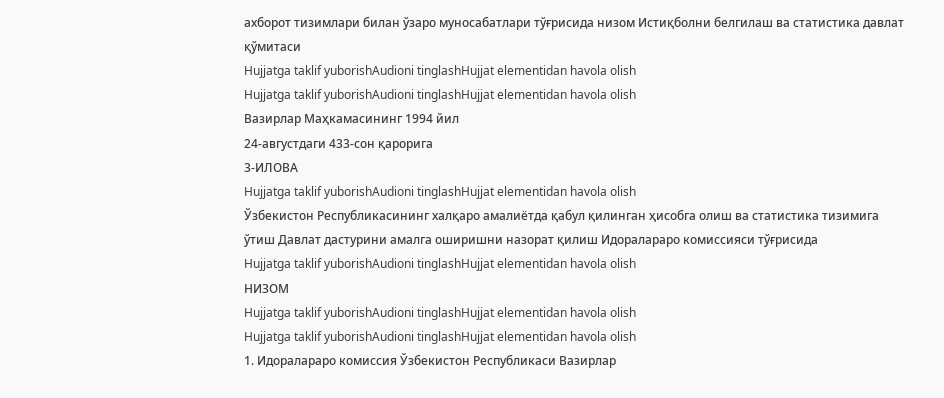ахборот тизимлари билан ўзаро муносабатлари тўғрисида низом Истиқболни белгилаш ва статистика давлат қўмитаси
Hujjatga taklif yuborishAudioni tinglashHujjat elementidan havola olish
Hujjatga taklif yuborishAudioni tinglashHujjat elementidan havola olish
Вазирлар Маҳкамасининг 1994 йил
24-августдаги 433-сон қарорига
3-ИЛОВА
Hujjatga taklif yuborishAudioni tinglashHujjat elementidan havola olish
Ўзбекистон Республикасининг халқаро амалиётда қабул қилинган ҳисобга олиш ва статистика тизимига ўтиш Давлат дастурини амалга оширишни назорат қилиш Идоралараро комиссияси тўғрисида
Hujjatga taklif yuborishAudioni tinglashHujjat elementidan havola olish
НИЗОМ
Hujjatga taklif yuborishAudioni tinglashHujjat elementidan havola olish
Hujjatga taklif yuborishAudioni tinglashHujjat elementidan havola olish
1. Идоралараро комиссия Ўзбекистон Республикаси Вазирлар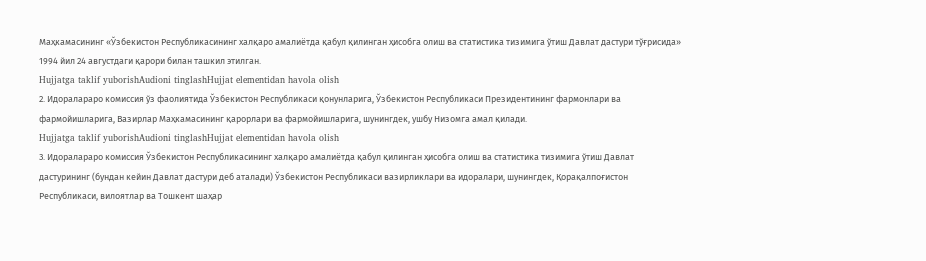Маҳкамасининг «Ўзбекистон Республикасининг халқаро амалиётда қабул қилинган ҳисобга олиш ва статистика тизимига ўтиш Давлат дастури тўғрисида» 1994 йил 24 августдаги қарори билан ташкил этилган.
Hujjatga taklif yuborishAudioni tinglashHujjat elementidan havola olish
2. Идоралараро комиссия ўз фаолиятида Ўзбекистон Республикаси қонунларига, Ўзбекистон Республикаси Президентининг фармонлари ва фармойишларига, Вазирлар Маҳкамасининг қарорлари ва фармойишларига, шунингдек, ушбу Низомга амал қилади.
Hujjatga taklif yuborishAudioni tinglashHujjat elementidan havola olish
3. Идоралараро комиссия Ўзбекистон Республикасининг халқаро амалиётда қабул қилинган ҳисобга олиш ва статистика тизимига ўтиш Давлат дастурининг (бундан кейин Давлат дастури деб аталади) Ўзбекистон Республикаси вазирликлари ва идоралари, шунингдек, Қорақалпоғистон Республикаси, вилоятлар ва Тошкент шаҳар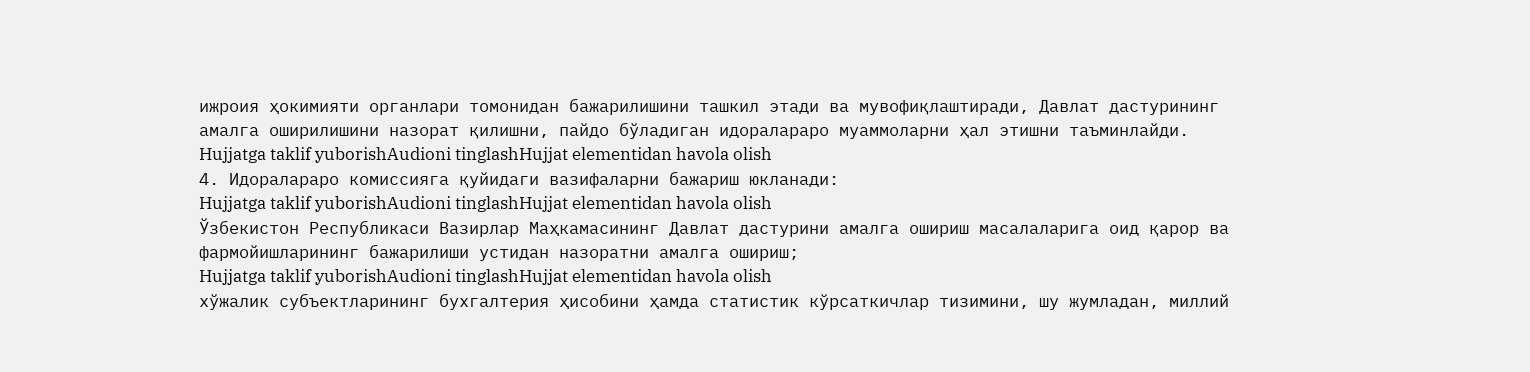ижроия ҳокимияти органлари томонидан бажарилишини ташкил этади ва мувофиқлаштиради, Давлат дастурининг амалга оширилишини назорат қилишни, пайдо бўладиган идоралараро муаммоларни ҳал этишни таъминлайди.
Hujjatga taklif yuborishAudioni tinglashHujjat elementidan havola olish
4. Идоралараро комиссияга қуйидаги вазифаларни бажариш юкланади:
Hujjatga taklif yuborishAudioni tinglashHujjat elementidan havola olish
Ўзбекистон Республикаси Вазирлар Маҳкамасининг Давлат дастурини амалга ошириш масалаларига оид қарор ва фармойишларининг бажарилиши устидан назоратни амалга ошириш;
Hujjatga taklif yuborishAudioni tinglashHujjat elementidan havola olish
хўжалик субъектларининг бухгалтерия ҳисобини ҳамда статистик кўрсаткичлар тизимини, шу жумладан, миллий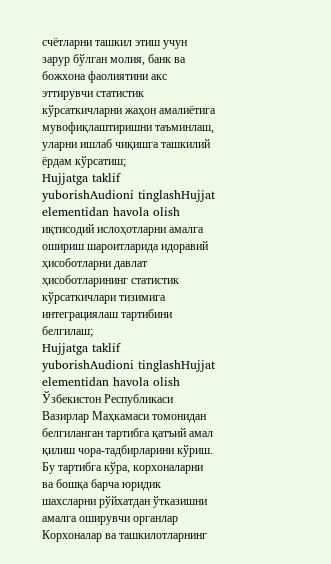счётларни ташкил этиш учун зарур бўлган молия, банк ва божхона фаолиятини акс эттирувчи статистик кўрсаткичларни жаҳон амалиётига мувофиқлаштиришни таъминлаш, уларни ишлаб чиқишга ташкилий ёрдам кўрсатиш;
Hujjatga taklif yuborishAudioni tinglashHujjat elementidan havola olish
иқтисодий ислоҳотларни амалга ошириш шароитларида идоравий ҳисоботларни давлат ҳисоботларининг статистик кўрсаткичлари тизимига интеграциялаш тартибини белгилаш;
Hujjatga taklif yuborishAudioni tinglashHujjat elementidan havola olish
Ўзбекистон Республикаси Вазирлар Маҳкамаси томонидан белгиланган тартибга қатъий амал қилиш чора-тадбирларини кўриш. Бу тартибга кўра, корхоналарни ва бошқа барча юридик шахсларни рўйхатдан ўтказишни амалга оширувчи органлар Корхоналар ва ташкилотларнинг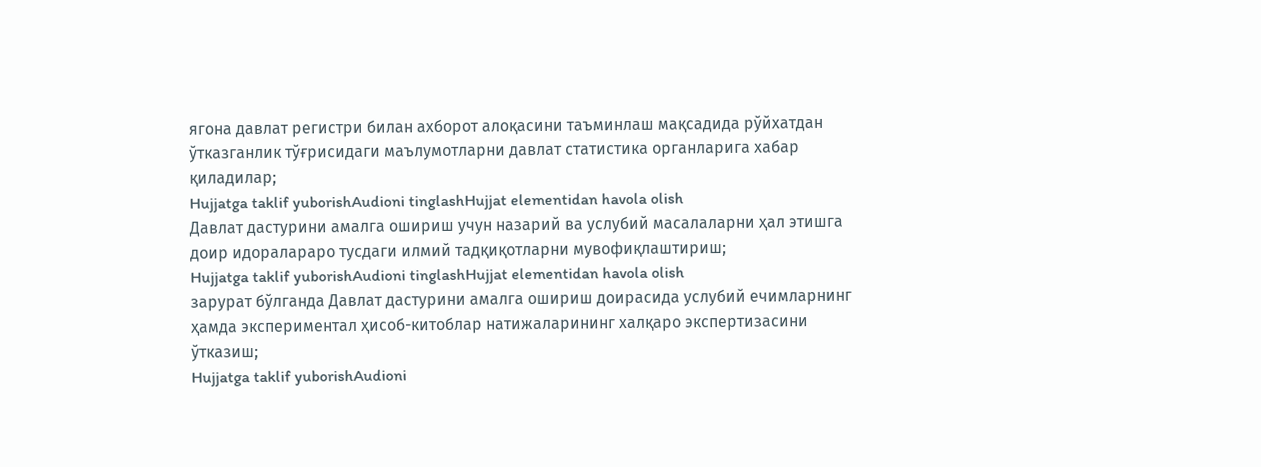ягона давлат регистри билан ахборот алоқасини таъминлаш мақсадида рўйхатдан ўтказганлик тўғрисидаги маълумотларни давлат статистика органларига хабар қиладилар;
Hujjatga taklif yuborishAudioni tinglashHujjat elementidan havola olish
Давлат дастурини амалга ошириш учун назарий ва услубий масалаларни ҳал этишга доир идоралараро тусдаги илмий тадқиқотларни мувофиқлаштириш;
Hujjatga taklif yuborishAudioni tinglashHujjat elementidan havola olish
зарурат бўлганда Давлат дастурини амалга ошириш доирасида услубий ечимларнинг ҳамда экспериментал ҳисоб-китоблар натижаларининг халқаро экспертизасини ўтказиш;
Hujjatga taklif yuborishAudioni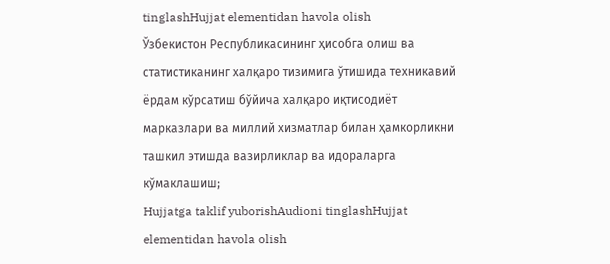tinglashHujjat elementidan havola olish
Ўзбекистон Республикасининг ҳисобга олиш ва статистиканинг халқаро тизимига ўтишида техникавий ёрдам кўрсатиш бўйича халқаро иқтисодиёт марказлари ва миллий хизматлар билан ҳамкорликни ташкил этишда вазирликлар ва идораларга кўмаклашиш;
Hujjatga taklif yuborishAudioni tinglashHujjat elementidan havola olish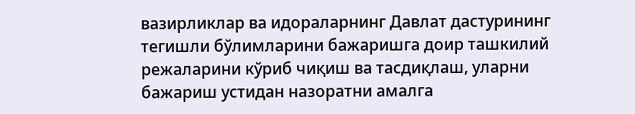вазирликлар ва идораларнинг Давлат дастурининг тегишли бўлимларини бажаришга доир ташкилий режаларини кўриб чиқиш ва тасдиқлаш, уларни бажариш устидан назоратни амалга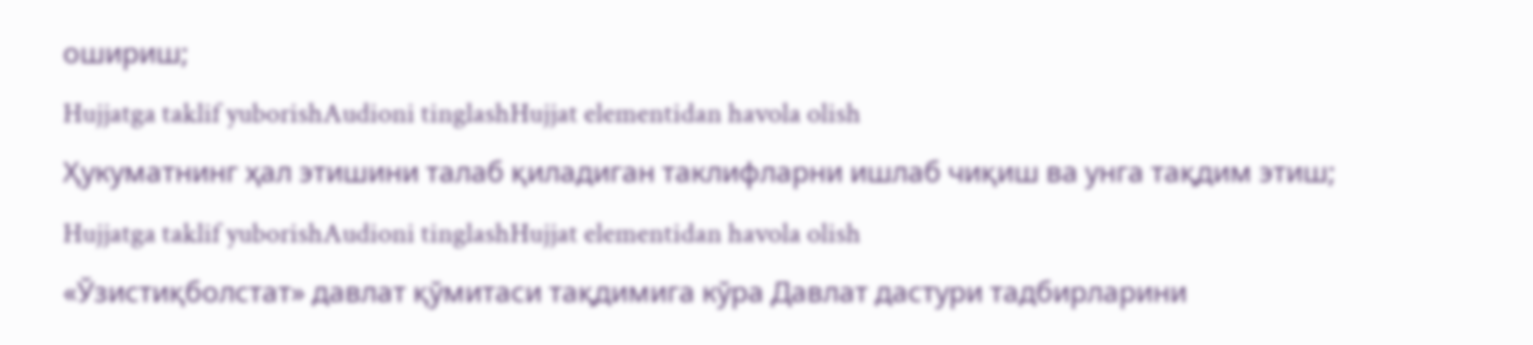ошириш;
Hujjatga taklif yuborishAudioni tinglashHujjat elementidan havola olish
Ҳукуматнинг ҳал этишини талаб қиладиган таклифларни ишлаб чиқиш ва унга тақдим этиш;
Hujjatga taklif yuborishAudioni tinglashHujjat elementidan havola olish
«Ўзистиқболстат» давлат қўмитаси тақдимига кўра Давлат дастури тадбирларини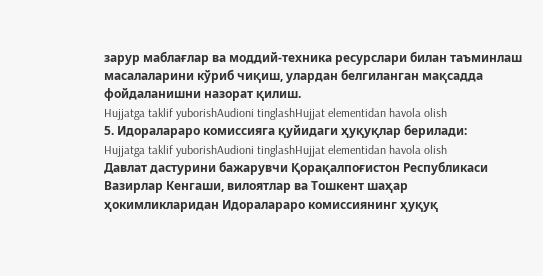зарур маблағлар ва моддий-техника ресурслари билан таъминлаш масалаларини кўриб чиқиш, улардан белгиланган мақсадда фойдаланишни назорат қилиш.
Hujjatga taklif yuborishAudioni tinglashHujjat elementidan havola olish
5. Идоралараро комиссияга қуйидаги ҳуқуқлар берилади:
Hujjatga taklif yuborishAudioni tinglashHujjat elementidan havola olish
Давлат дастурини бажарувчи Қорақалпоғистон Республикаси Вазирлар Кенгаши, вилоятлар ва Тошкент шаҳар ҳокимликларидан Идоралараро комиссиянинг ҳуқуқ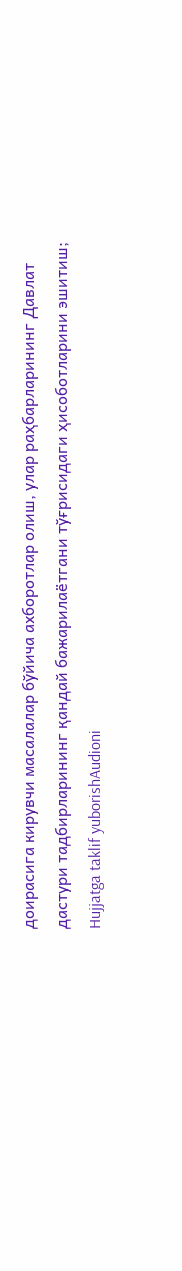доирасига кирувчи масалалар бўйича ахборотлар олиш, улар раҳбарларининг Давлат дастури тадбирларининг қандай бажарилаётгани тўғрисидаги ҳисоботларини эшитиш;
Hujjatga taklif yuborishAudioni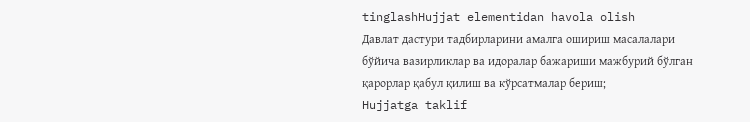tinglashHujjat elementidan havola olish
Давлат дастури тадбирларини амалга ошириш масалалари бўйича вазирликлар ва идоралар бажариши мажбурий бўлган қарорлар қабул қилиш ва кўрсатмалар бериш;
Hujjatga taklif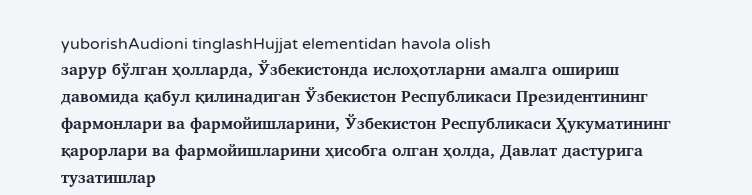yuborishAudioni tinglashHujjat elementidan havola olish
зарур бўлган ҳолларда, Ўзбекистонда ислоҳотларни амалга ошириш давомида қабул қилинадиган Ўзбекистон Республикаси Президентининг фармонлари ва фармойишларини, Ўзбекистон Республикаси Ҳукуматининг қарорлари ва фармойишларини ҳисобга олган ҳолда, Давлат дастурига тузатишлар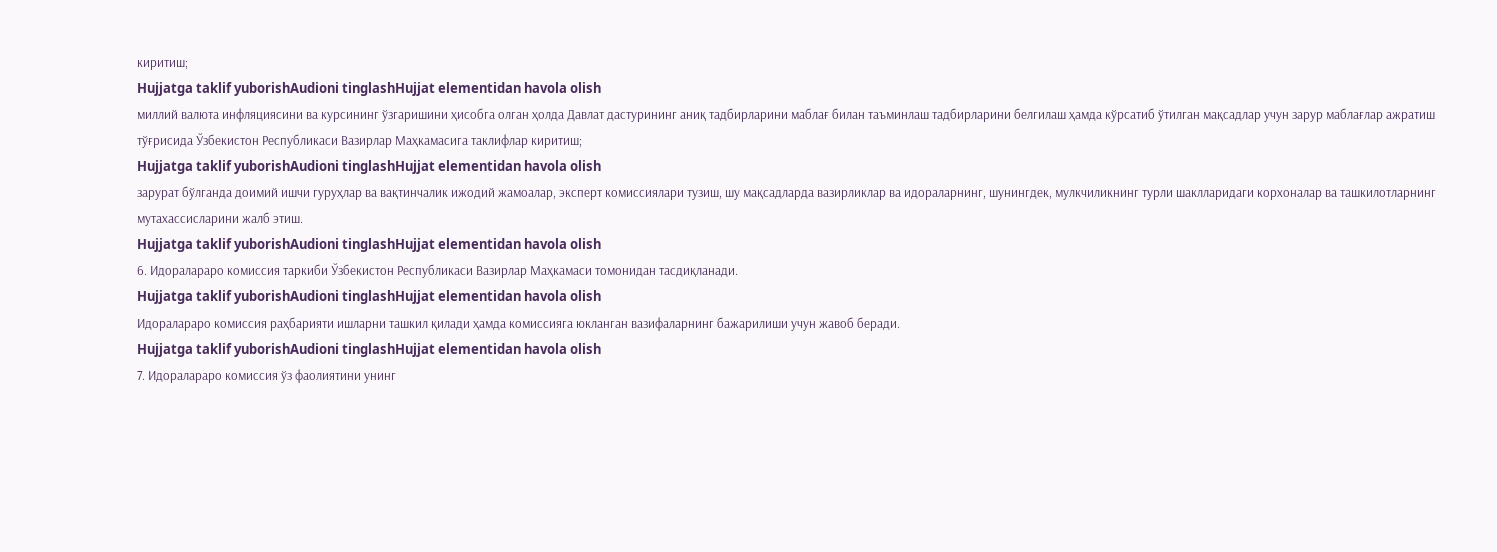киритиш;
Hujjatga taklif yuborishAudioni tinglashHujjat elementidan havola olish
миллий валюта инфляциясини ва курсининг ўзгаришини ҳисобга олган ҳолда Давлат дастурининг аниқ тадбирларини маблағ билан таъминлаш тадбирларини белгилаш ҳамда кўрсатиб ўтилган мақсадлар учун зарур маблағлар ажратиш тўғрисида Ўзбекистон Республикаси Вазирлар Маҳкамасига таклифлар киритиш;
Hujjatga taklif yuborishAudioni tinglashHujjat elementidan havola olish
зарурат бўлганда доимий ишчи гуруҳлар ва вақтинчалик ижодий жамоалар, эксперт комиссиялари тузиш, шу мақсадларда вазирликлар ва идораларнинг, шунингдек, мулкчиликнинг турли шаклларидаги корхоналар ва ташкилотларнинг мутахассисларини жалб этиш.
Hujjatga taklif yuborishAudioni tinglashHujjat elementidan havola olish
6. Идоралараро комиссия таркиби Ўзбекистон Республикаси Вазирлар Маҳкамаси томонидан тасдиқланади.
Hujjatga taklif yuborishAudioni tinglashHujjat elementidan havola olish
Идоралараро комиссия раҳбарияти ишларни ташкил қилади ҳамда комиссияга юкланган вазифаларнинг бажарилиши учун жавоб беради.
Hujjatga taklif yuborishAudioni tinglashHujjat elementidan havola olish
7. Идоралараро комиссия ўз фаолиятини унинг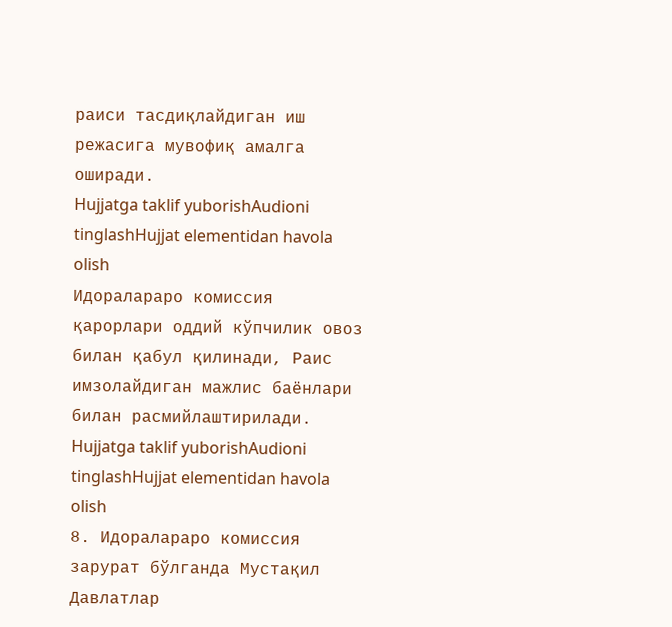раиси тасдиқлайдиган иш режасига мувофиқ амалга оширади.
Hujjatga taklif yuborishAudioni tinglashHujjat elementidan havola olish
Идоралараро комиссия қарорлари оддий кўпчилик овоз билан қабул қилинади, Раис имзолайдиган мажлис баёнлари билан расмийлаштирилади.
Hujjatga taklif yuborishAudioni tinglashHujjat elementidan havola olish
8. Идоралараро комиссия зарурат бўлганда Мустақил Давлатлар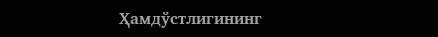Ҳамдўстлигининг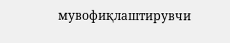мувофиқлаштирувчи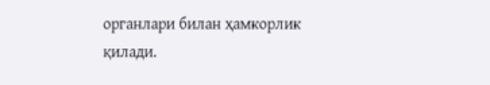органлари билан ҳамкорлик қилади.